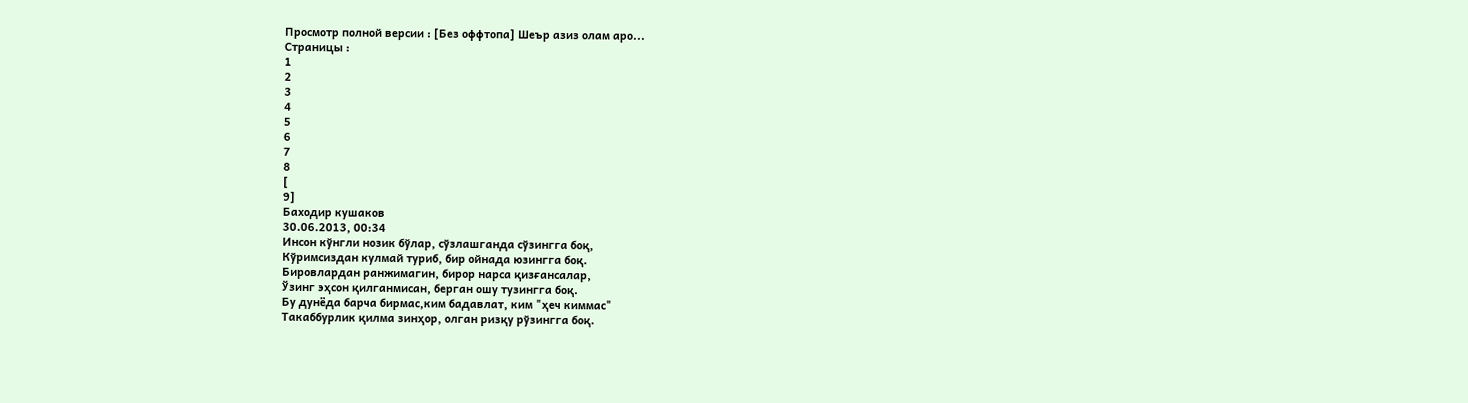Просмотр полной версии : [Без оффтопа] Шеър азиз олам аро...
Страницы :
1
2
3
4
5
6
7
8
[
9]
Баходир кушаков
30.06.2013, 00:34
Инсон кўнгли нозик бўлар, сўзлашганда сўзингга боқ,
Кўримсиздан кулмай туриб, бир ойнада юзингга боқ.
Бировлардан ранжимагин, бирор нарса қизғансалар,
Ўзинг эҳсон қилганмисан, берган ошу тузингга боқ.
Бу дунёда барча бирмас,ким бадавлат, ким "ҳеч киммас"
Такаббурлик қилма зинҳор, олган ризқу рўзингга боқ.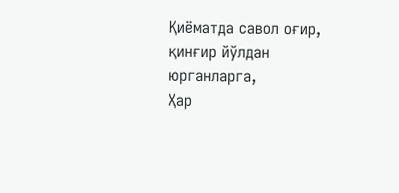Қиёматда савол оғир, қинғир йўлдан юрганларга,
Ҳар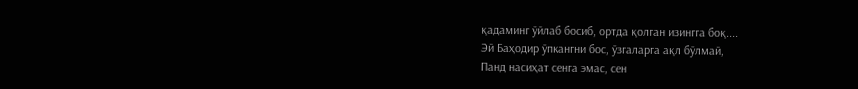қадаминг ўйлаб босиб, ортда қолган изингга боқ....
Эй Баҳодир ўпкангни бос, ўзгаларга ақл бўлмай,
Панд насиҳат сенга эмас, сен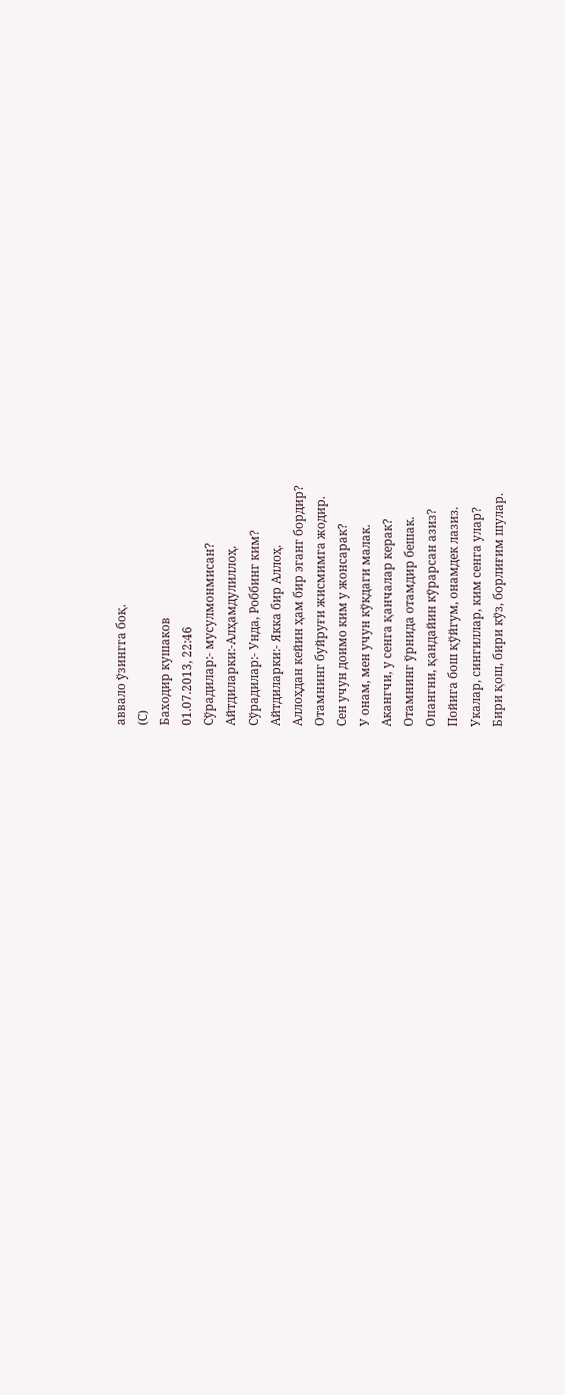аввало ўзингга боқ.
(С)
Баходир кушаков
01.07.2013, 22:46
Сўрадилар:- мусулмонмисан?
Айтдиларки:-Алҳамдулиллоҳ.
Сўрадилар:- Унда, Роббинг ким?
Айтдиларки:- Якка бир Аллоҳ.
Аллоҳдан кейин ҳам бир эганг бордир?
Отамнинг буйруғи жисмимга жодир.
Сен учун доимо ким у жонсарак?
У онам, мен учун кўкдаги малак.
Акангчи, у сенга қанчалар керак?
Отамнинг ўрнида отамдир бешак.
Опангни, қандайин кўрарсан азиз?
Пойига бош қўйгум, онамдек лазиз.
Укалар, сингиллар, ким сенга улар?
Бири қош, бири кўз, борлиғим шулар.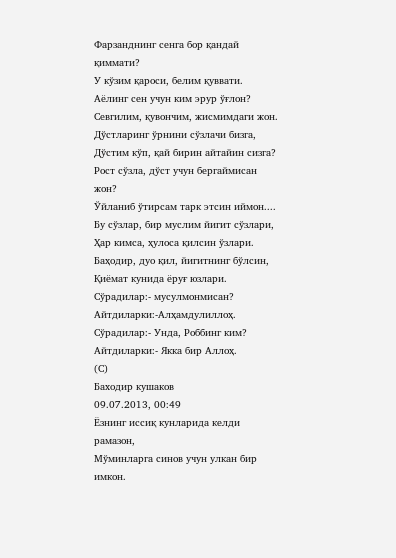Фарзанднинг сенга бор қандай қиммати?
У кўзим қароси, белим қуввати.
Аёлинг сен учун ким эрур ўғлон?
Севгилим, қувончим, жисмимдаги жон.
Дўстларинг ўрнини сўзлачи бизга,
Дўстим кўп, қай бирин айтайин сизга?
Рост сўзла, дўст учун бергаймисан жон?
Ўйланиб ўтирсам тарк этсин иймон....
Бу сўзлар, бир муслим йигит сўзлари,
Ҳар кимса, ҳулоса қилсин ўзлари.
Баҳодир, дуо қил, йигитнинг бўлсин,
Қиёмат кунида ёруғ юзлари.
Сўрадилар:- мусулмонмисан?
Айтдиларки:-Алҳамдулиллоҳ.
Сўрадилар:- Унда, Роббинг ким?
Айтдиларки:- Якка бир Аллоҳ.
(С)
Баходир кушаков
09.07.2013, 00:49
Ёзнинг иссиқ кунларида келди рамазон,
Мўминларга синов учун улкан бир имкон.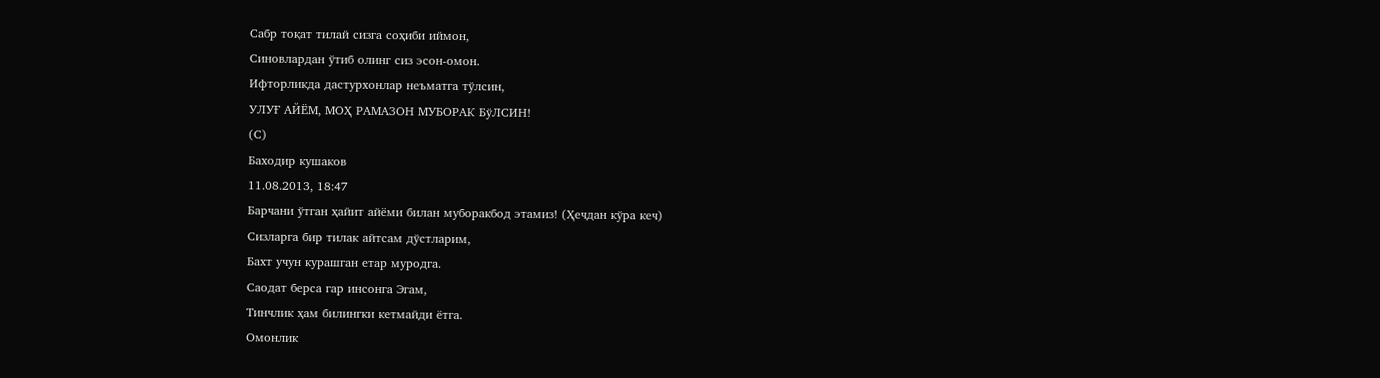Сабр тоқат тилай сизга соҳиби иймон,
Синовлардан ўтиб олинг сиз эсон-омон.
Ифторликда дастурхонлар неъматга тўлсин,
УЛУҒ АЙЁМ, МОҲ РАМАЗОН МУБОРАК БўЛСИН!
(С)
Баходир кушаков
11.08.2013, 18:47
Барчани ўтган ҳайит айёми билан муборакбод этамиз! (Ҳечдан кўра кеч)
Сизларга бир тилак айтсам дўстларим,
Бахт учун курашган етар муродга.
Саодат берса гар инсонга Эгам,
Тинчлик ҳам билингки кетмайди ётга.
Омонлик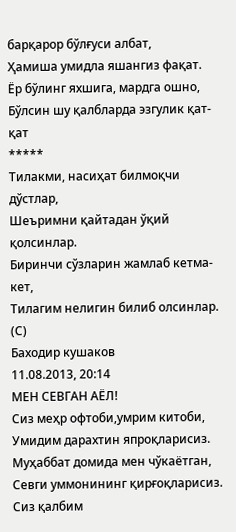барқарор бўлғуси албат,
Ҳамиша умидла яшангиз фақат.
Ёр бўлинг яхшига, мардга ошно,
Бўлсин шу қалбларда эзгулик қат-қат
*****
Тилакми, насиҳат билмоқчи дўстлар,
Шеъримни қайтадан ўқий қолсинлар.
Биринчи сўзларин жамлаб кетма-кет,
Тилагим нелигин билиб олсинлар.
(С)
Баходир кушаков
11.08.2013, 20:14
МЕН СЕВГАН АЁЛ!
Сиз меҳр офтоби,умрим китоби,
Умидим дарахтин япроқларисиз.
Муҳаббат домида мен чўкаётган,
Севги уммонининг қирғоқларисиз.
Сиз қалбим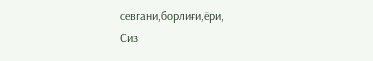севгани,борлиғи,ёри,
Сиз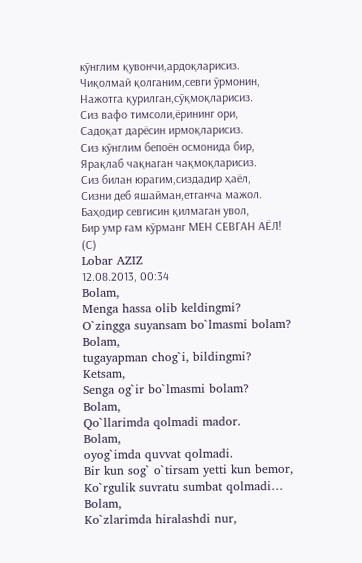кўнглим қувончи,ардоқларисиз.
Чиқолмай қолганим,севги ўрмонин,
Нажотга қурилган,сўқмоқларисиз.
Сиз вафо тимсоли,ёрининг ори,
Садоқат дарёсин ирмоқларисиз.
Сиз кўнглим бепоён осмонида бир,
Ярақлаб чақнаган чақмоқларисиз.
Сиз билан юрагим,сиздадир ҳаёл,
Сизни деб яшайман,етганча мажол.
Баҳодир севгисин қилмаган увол,
Бир умр ғам кўрманг МЕН СЕВГАН АЁЛ!
(С)
Lobar AZIZ
12.08.2013, 00:34
Bolam,
Menga hassa olib keldingmi?
O`zingga suyansam bo`lmasmi bolam?
Bolam,
tugayapman chog`i, bildingmi?
Ketsam,
Senga og`ir bo`lmasmi bolam?
Bolam,
Qo`llarimda qolmadi mador.
Bolam,
oyog`imda quvvat qolmadi.
Bir kun sog` o`tirsam yetti kun bemor,
Ko`rgulik suvratu sumbat qolmadi…
Bolam,
Ko`zlarimda hiralashdi nur,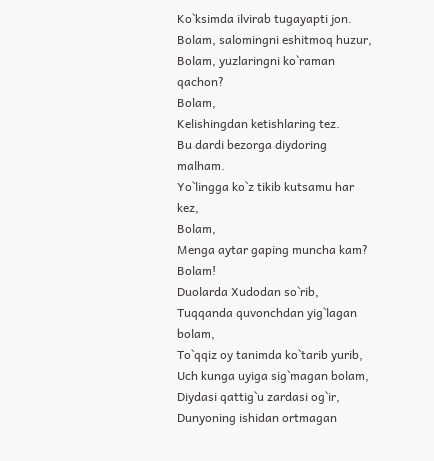Ko`ksimda ilvirab tugayapti jon.
Bolam, salomingni eshitmoq huzur,
Bolam, yuzlaringni ko`raman qachon?
Bolam,
Kelishingdan ketishlaring tez.
Bu dardi bezorga diydoring malham.
Yo`lingga ko`z tikib kutsamu har kez,
Bolam,
Menga aytar gaping muncha kam?
Bolam!
Duolarda Xudodan so`rib,
Tuqqanda quvonchdan yig`lagan bolam,
To`qqiz oy tanimda ko`tarib yurib,
Uch kunga uyiga sig`magan bolam,
Diydasi qattig`u zardasi og`ir,
Dunyoning ishidan ortmagan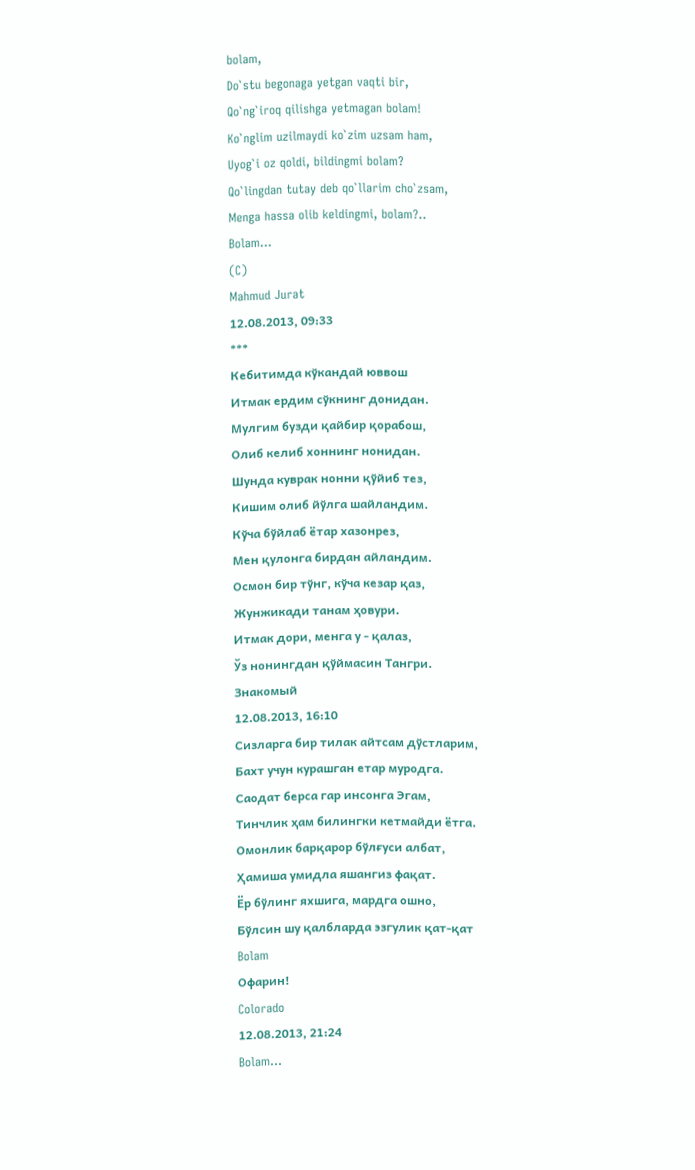bolam,
Do`stu begonaga yetgan vaqti bir,
Qo`ng`iroq qilishga yetmagan bolam!
Ko`nglim uzilmaydi ko`zim uzsam ham,
Uyog`i oz qoldi, bildingmi bolam?
Qo`lingdan tutay deb qo`llarim cho`zsam,
Menga hassa olib keldingmi, bolam?..
Bolam…
(C)
Mahmud Jurat
12.08.2013, 09:33
***
Кебитимда кўкандай юввош
Итмак ердим сўкнинг донидан.
Мулгим бузди қайбир қорабош,
Олиб келиб хоннинг нонидан.
Шунда куврак нонни қўйиб тез,
Кишим олиб йўлга шайландим.
Кўча бўйлаб ётар хазонрез,
Мен қулонга бирдан айландим.
Осмон бир тўнг, кўча кезар қаз,
Жунжикади танам ҳовури.
Итмак дори, менга у - қалаз,
Ўз нонингдан қўймасин Тангри.
Знакомый
12.08.2013, 16:10
Сизларга бир тилак айтсам дўстларим,
Бахт учун курашган етар муродга.
Саодат берса гар инсонга Эгам,
Тинчлик ҳам билингки кетмайди ётга.
Омонлик барқарор бўлғуси албат,
Ҳамиша умидла яшангиз фақат.
Ёр бўлинг яхшига, мардга ошно,
Бўлсин шу қалбларда эзгулик қат-қат
Bolam
Офарин!
Colorado
12.08.2013, 21:24
Bolam…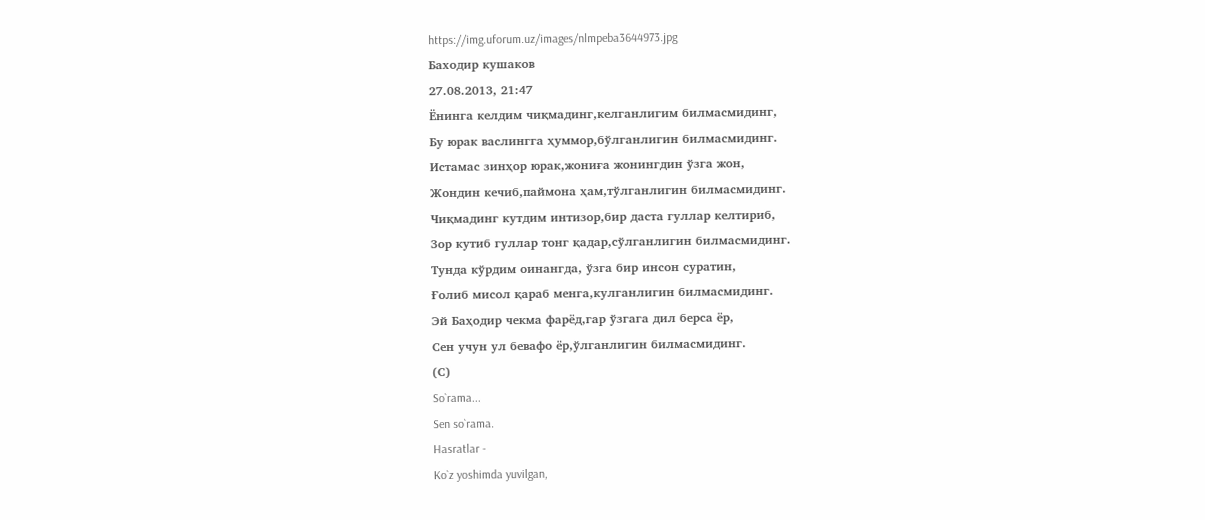https://img.uforum.uz/images/nlmpeba3644973.jpg
Баходир кушаков
27.08.2013, 21:47
Ёнинга келдим чиқмадинг,келганлигим билмасмидинг,
Бу юрак васлингга ҳуммор,бўлганлигин билмасмидинг.
Истамас зинҳор юрак,жониға жонингдин ўзга жон,
Жондин кечиб,паймона ҳам,тўлганлигин билмасмидинг.
Чиқмадинг кутдим интизор,бир даста гуллар келтириб,
Зор кутиб гуллар тонг қадар,сўлганлигин билмасмидинг.
Тунда кўрдим оинангда, ўзга бир инсон суратин,
Ғолиб мисол қараб менга,кулганлигин билмасмидинг.
Эй Баҳодир чекма фарёд,гар ўзгага дил берса ёр,
Сен учун ул бевафо ёр,ўлганлигин билмасмидинг.
(С)
So`rama...
Sen so`rama.
Hasratlar -
Ko`z yoshimda yuvilgan,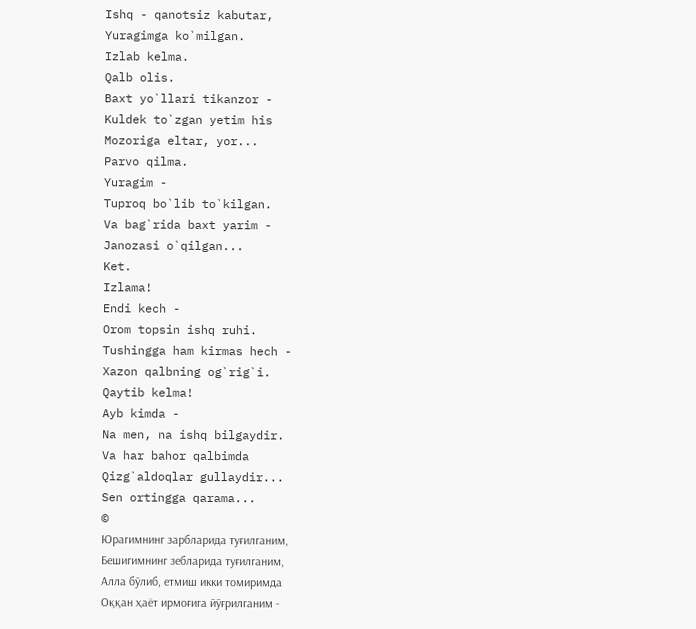Ishq - qanotsiz kabutar,
Yuragimga ko`milgan.
Izlab kelma.
Qalb olis.
Baxt yo`llari tikanzor -
Kuldek to`zgan yetim his
Mozoriga eltar, yor...
Parvo qilma.
Yuragim -
Tuproq bo`lib to`kilgan.
Va bag`rida baxt yarim -
Janozasi o`qilgan...
Ket.
Izlama!
Endi kech -
Orom topsin ishq ruhi.
Tushingga ham kirmas hech -
Xazon qalbning og`rig`i.
Qaytib kelma!
Ayb kimda -
Na men, na ishq bilgaydir.
Va har bahor qalbimda
Qizg`aldoqlar gullaydir...
Sen ortingga qarama...
©
Юрагимнинг зарбларида туғилганим,
Бешигимнинг зебларида туғилганим,
Алла бўлиб, етмиш икки томиримда
Оққан ҳаёт ирмоғига йўғрилганим -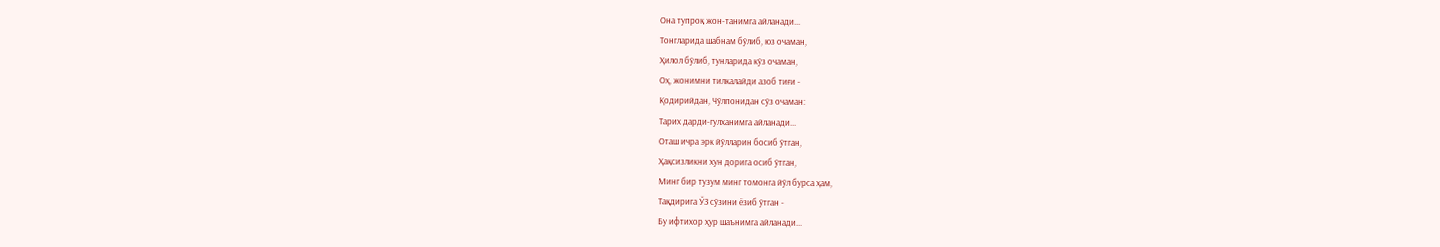Она тупроқ жон-танимга айланади...
Тонгларида шабнам бўлиб, юз очаман,
Ҳилол бўлиб, тунларида кўз очаман,
Оҳ, жонимни тилкалайди азоб тиғи -
Қодирийдан, Чўлпонидан сўз очаман:
Тарих дарди-гулханимга айланади...
Оташ ичра эрк йўлларин босиб ўтган,
Ҳақсизликни хун дорига осиб ўтган,
Минг бир тузум минг томонга йўл бурса ҳам,
Тақдирига ЎЗ сўзини ёзиб ўтган -
Бу ифтихор ҳур шаънимга айланади...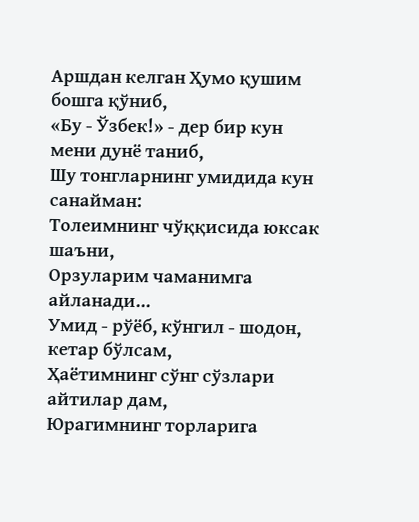Аршдан келган Ҳумо қушим бошга қўниб,
«Бу - Ўзбек!» - дер бир кун мени дунё таниб,
Шу тонгларнинг умидида кун санайман:
Толеимнинг чўққисида юксак шаъни,
Орзуларим чаманимга айланади...
Умид - рўёб, кўнгил - шодон, кетар бўлсам,
Ҳаётимнинг сўнг сўзлари айтилар дам,
Юрагимнинг торларига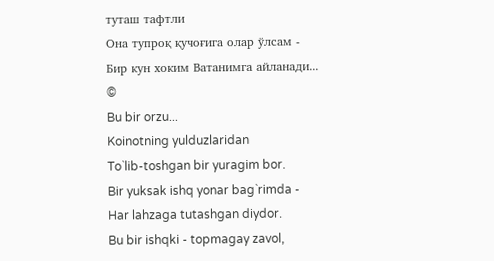туташ тафтли
Она тупроқ қучоғига олар ўлсам -
Бир кун хоким Ватанимга айланади...
©
Bu bir orzu...
Koinotning yulduzlaridan
To`lib-toshgan bir yuragim bor.
Bir yuksak ishq yonar bag`rimda -
Har lahzaga tutashgan diydor.
Bu bir ishqki - topmagay zavol,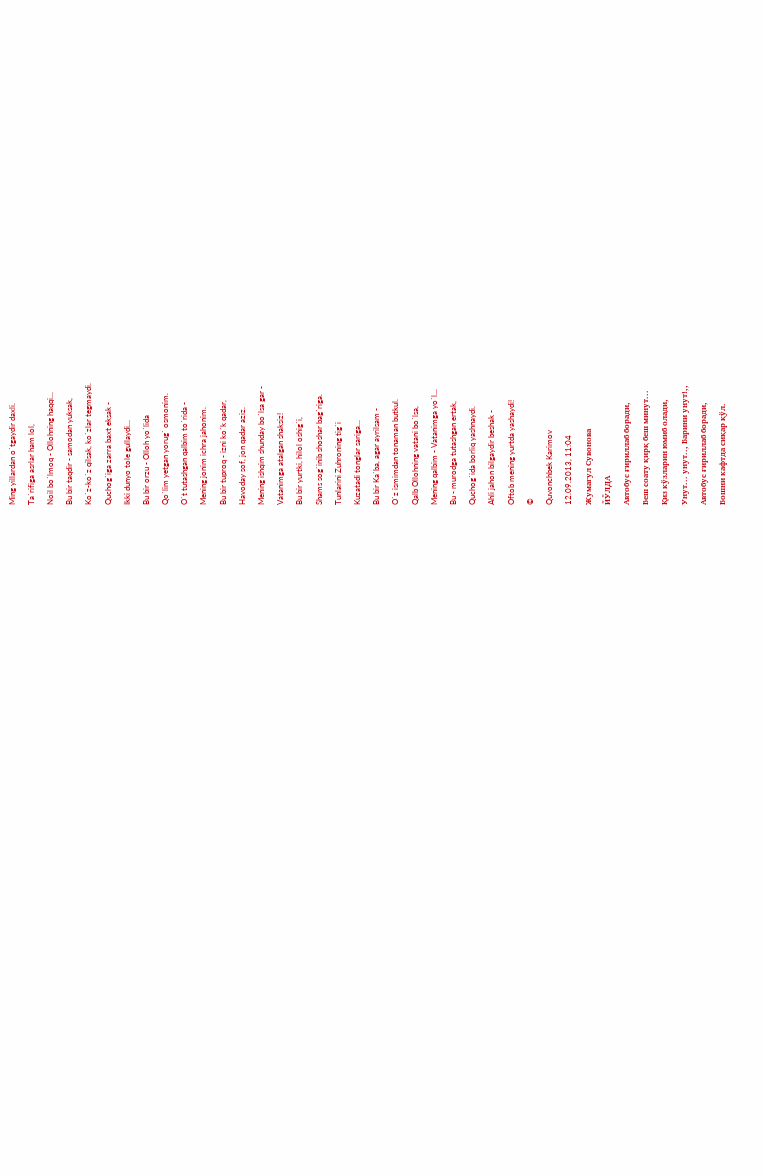Ming yillardan o`tgaydir daxli.
Ta`rifiga asrlar ham lol,
Noil bo`lmoq - Ollohning haqqi...
Bu bir taqdir - samodan yuksak,
Ko`z-ko`z qilsak, ko`zlar tegmaydi.
Quchog`iga zarra baxt eksak -
Ikki dunyo tole gullaydi...
Bu bir orzu - Olloh yo`lida
Qo`lim yetgan yorug` osmonim.
O`t tutashgan qalbim to`rida -
Mening jonim ichra jahonim.
Bu bir tuproq - izni ko`k qadar,
Havoday sof, jon qadar aziz.
Mening ishqim shunday bo`lsa gar -
Vatanimga atalgan shaksiz!
Bu bir yurtki, hilol oshig`i,
Shams sog`inib shoshar bag`riga.
Tunlarini Zuhroning tig`i
Kuzatadi tonglar sariga...
Bu bir Ka`ba, agar ayrilsam -
O`z ismimdan tonaman butkul.
Qalb Ollohning vatani bo`lsa,
Mening qalbim - Vatanimga yo`l...
Bu - murodga tutashgan ertak,
Quchog`ida borliq yashnaydi.
Ahli jahon bilgaydir beshak -
Oftob mening yurtda yashaydi!
©
Quvonchbek Karimov
12.09.2013, 11:04
Жумагул Сувонова
ЙЎЛДА
Автобус ғириллаб боради,
Беш соату қирқ беш минут...
Қиз кўзларин юмиб олади,
Унут... унут.., Барини унут!,,
Автобус ғириллаб боради,
Бошни кафтда сиқар қўл.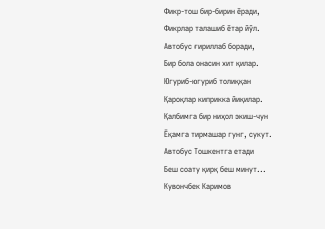Фикр-тош бир-бирин ёради,
Фикрлар талашиб ётар йўл.
Автобус ғириллаб боради,
Бир бола онасин хит қилар.
Югуриб-югуриб толиққан
Қароқлар киприкка йиқилар.
Қалбимга бир ниҳол экиш-чун
Ёқамга тирмашар гунг, сукут.
Автобус Тошкентга етади
Беш соату қирқ беш минут...
Кувончбек Каримов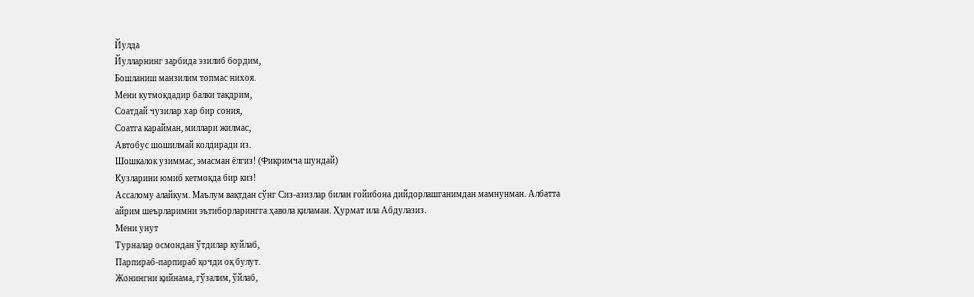Йулда
Йулларнинг зарбида эзилиб бордим,
Бошланиш манзилим топмас нихоя.
Мени кутмокдадир балки такдрим,
Соатдай чузилар хар бир сония,
Соатга карайман, миллари жилмас,
Автобус шошилмай колдиради из.
Шошкалок узиммас, эмасман ёлгиз! (Фикримча шундай)
Кузларини юмиб кетмокда бир киз!
Ассалому алайкум. Маълум вақтдан сўнг Сиз-азизлар билан ғойибона дийдорлашганимдан мамнунман. Албатта айрим шеърларимни эътиборларингга ҳавола қиламан. Ҳурмат ила Абдулазиз.
Мени унут
Турналар осмондан ўтдилар куйлаб,
Парпираб-парпираб қочди оқ булут.
Жонингни қийнама, гўзалим, ўйлаб,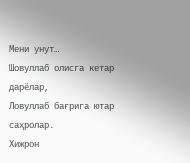Мени унут…
Шовуллаб олисга кетар дарёлар,
Ловуллаб бағрига ютар саҳролар.
Хижрон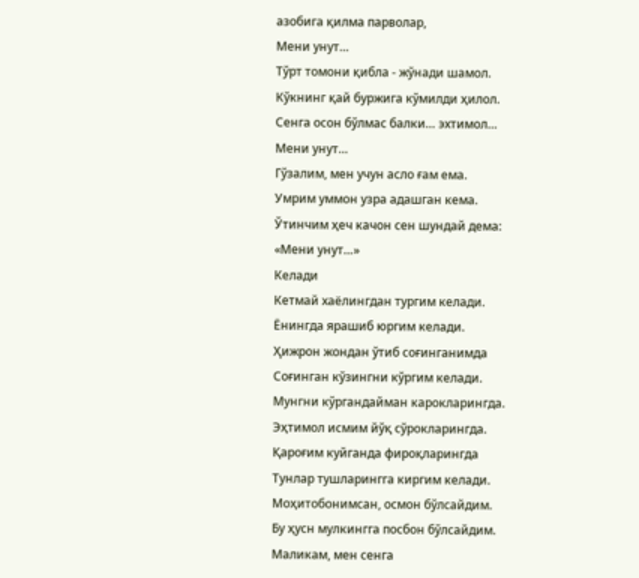азобига қилма парволар,
Мени унут…
Тўрт томони қибла - жўнади шамол.
Кўкнинг қай буржига кўмилди ҳилол.
Сенга осон бўлмас балки… эхтимол…
Мени унут…
Гўзалим, мен учун асло ғам ема.
Умрим уммон узра адашган кема.
Ўтинчим ҳеч качон сен шундай дема:
«Мени унут…»
Келади
Кетмай хаёлингдан тургим келади.
Ёнингда ярашиб юргим келади.
Ҳижрон жондан ўтиб соғинганимда
Соғинган кўзингни кўргим келади.
Мунгни кўргандайман карокларингда.
Эҳтимол исмим йўқ сўрокларингда.
Қароғим куйганда фироқларингда
Тунлар тушларингга киргим келади.
Моҳитобонимсан, осмон бўлсайдим.
Бу ҳусн мулкингга посбон бўлсайдим.
Маликам, мен сенга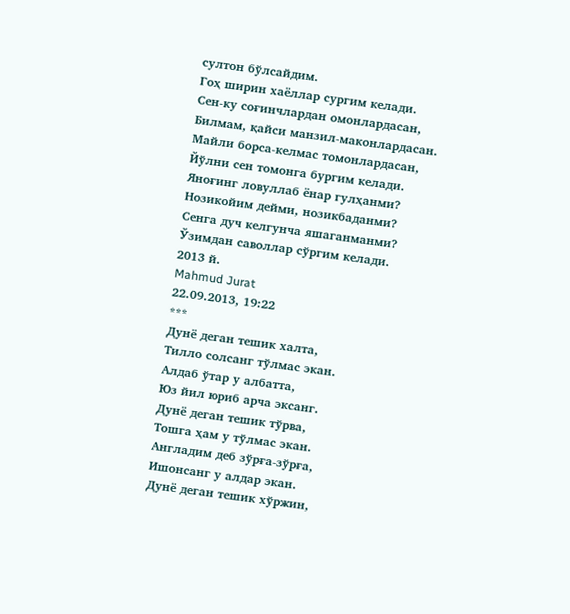султон бўлсайдим.
Гоҳ ширин хаёллар сургим келади.
Сен-ку соғинчлардан омонлардасан,
Билмам, қайси манзил-маконлардасан.
Майли борса-келмас томонлардасан,
Йўлни сен томонга бургим келади.
Яноғинг ловуллаб ёнар гулҳанми?
Нозикойим дейми, нозикбаданми?
Сенга дуч келгунча яшаганманми?
Ўзимдан саволлар сўргим келади.
2013 й.
Mahmud Jurat
22.09.2013, 19:22
***
Дунё деган тешик халта,
Тилло солсанг тўлмас экан.
Алдаб ўтар у албатта,
Юз йил юриб арча эксанг.
Дунё деган тешик тўрва,
Тошга ҳам у тўлмас экан.
Англадим деб зўрға-зўрға,
Ишонсанг у алдар экан.
Дунё деган тешик хўржин,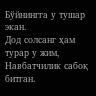Бўйнингга у тушар экан.
Дод солсанг ҳам турар у жим,
Навбатчилик сабоқ битган.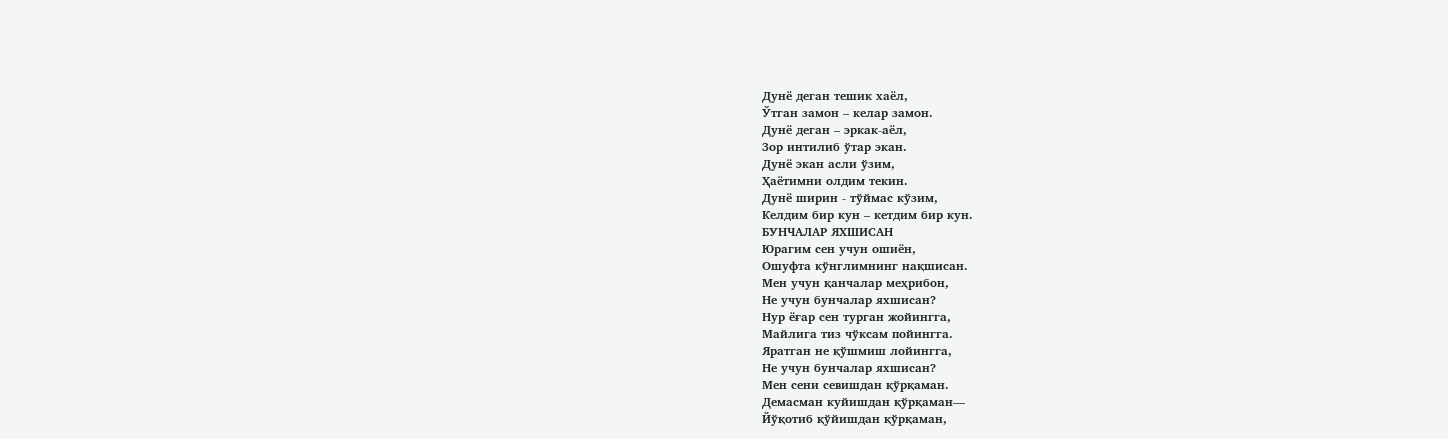Дунё деган тешик хаёл,
Ўтган замон – келар замон.
Дунё деган – эркак-аёл,
Зор интилиб ўтар экан.
Дунё экан асли ўзим,
Ҳаётимни олдим текин.
Дунё ширин - тўймас кўзим,
Келдим бир кун – кетдим бир кун.
БУНЧАЛАР ЯХШИСАН
Юрагим сен учун ошиён,
Ошуфта кўнглимнинг нақшисан.
Мен учун қанчалар меҳрибон,
Не учун бунчалар яхшисан?
Нур ёғар сен турган жойингга,
Майлига тиз чўксам пойингга.
Яратган не қўшмиш лойингга,
Не учун бунчалар яхшисан?
Мен сени севишдан қўрқаман.
Демасман куйишдан қўрқаман—
Йўқотиб қўйишдан қўрқаман,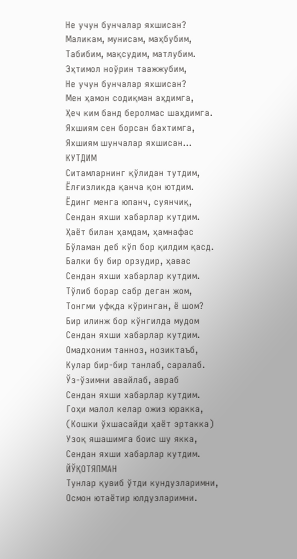Не учун бунчалар яхшисан?
Маликам, мунисам, маҳбубим,
Табибим, мақсудим, матлубим.
Эҳтимол ноўрин таажжубим,
Не учун бунчалар яхшисан?
Мен ҳамон содиқман аҳдимга,
Ҳеч ким банд беролмас шаҳдимга.
Яхшиям сен борсан бахтимга,
Яхшиям шунчалар яхшисан...
КУТДИМ
Ситамларнинг қўлидан тутдим,
Ёлғизликда қанча қон ютдим.
Ёдинг менга юпанч, суянчиқ,
Сендан яхши хабарлар кутдим.
Ҳаёт билан ҳамдам, ҳамнафас
Бўламан деб кўп бор қилдим қасд.
Балки бу бир орзудир, ҳавас
Сендан яхши хабарлар кутдим.
Тўлиб борар сабр деган жом,
Тонгми уфқда кўринган, ё шом?
Бир илинж бор кўнгилда мудом
Сендан яхши хабарлар кутдим.
Омадхоним танноз, нозиктаъб,
Кулар бир-бир танлаб, саралаб.
Ўз-ўзимни авайлаб, авраб
Сендан яхши хабарлар кутдим.
Гоҳи малол келар ожиз юракка,
(Кошки ўхшасайди ҳаёт эртакка)
Узоқ яшашимга боис шу якка,
Сендан яхши хабарлар кутдим.
ЙЎҚОТЯПМАН
Тунлар қувиб ўтди кундузларимни,
Осмон ютаётир юлдузларимни.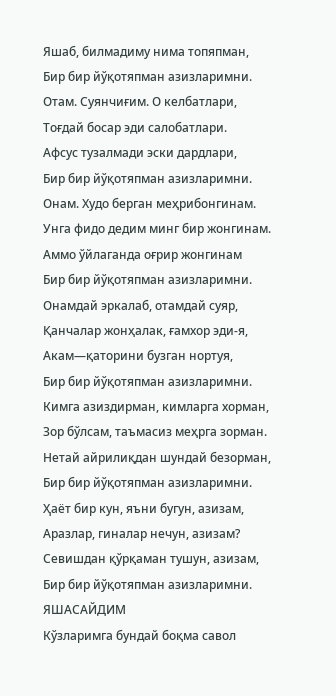Яшаб, билмадиму нима топяпман,
Бир бир йўқотяпман азизларимни.
Отам. Суянчиғим. О келбатлари,
Тоғдай босар эди салобатлари.
Афсус тузалмади эски дардлари,
Бир бир йўқотяпман азизларимни.
Онам. Худо берган меҳрибонгинам.
Унга фидо дедим минг бир жонгинам.
Аммо ўйлаганда оғрир жонгинам
Бир бир йўқотяпман азизларимни.
Онамдай эркалаб, отамдай суяр,
Қанчалар жонҳалак, ғамхор эди-я,
Акам—қаторини бузган нортуя,
Бир бир йўқотяпман азизларимни.
Кимга азиздирман, кимларга хорман,
Зор бўлсам, таъмасиз меҳрга зорман.
Нетай айрилиқдан шундай безорман,
Бир бир йўқотяпман азизларимни.
Ҳаёт бир кун, яъни бугун, азизам,
Аразлар, гиналар нечун, азизам?
Севишдан қўрқаман тушун, азизам,
Бир бир йўқотяпман азизларимни.
ЯШАСАЙДИМ
Кўзларимга бундай боқма савол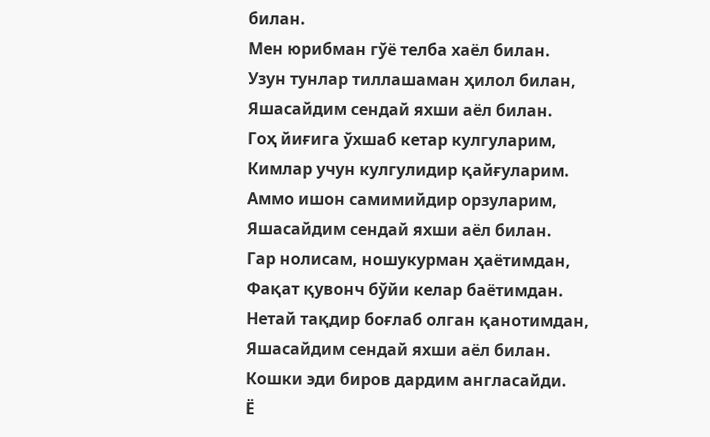билан.
Мен юрибман гўё телба хаёл билан.
Узун тунлар тиллашаман ҳилол билан,
Яшасайдим сендай яхши аёл билан.
Гоҳ йиғига ўхшаб кетар кулгуларим,
Кимлар учун кулгулидир қайғуларим.
Аммо ишон самимийдир орзуларим,
Яшасайдим сендай яхши аёл билан.
Гар нолисам, ношукурман ҳаётимдан,
Фақат қувонч бўйи келар баётимдан.
Нетай тақдир боғлаб олган қанотимдан,
Яшасайдим сендай яхши аёл билан.
Кошки эди биров дардим англасайди.
Ё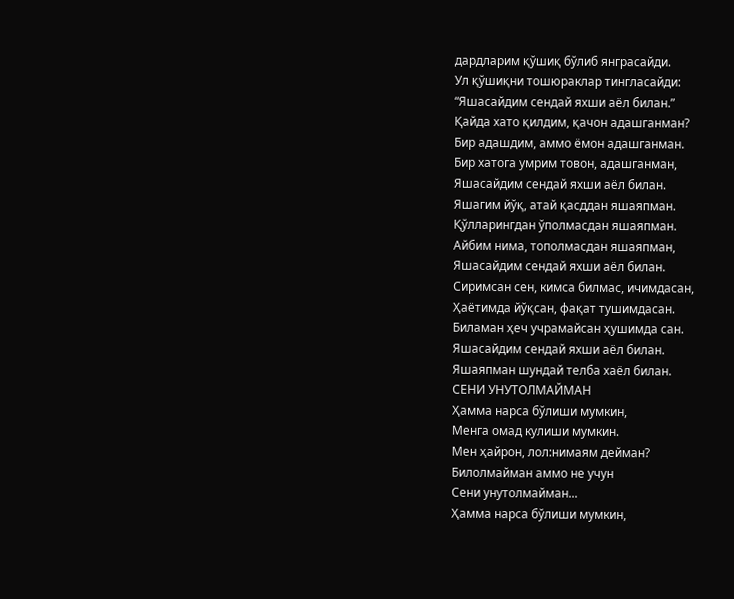дардларим қўшиқ бўлиб янграсайди.
Ул қўшиқни тошюраклар тингласайди:
“Яшасайдим сендай яхши аёл билан.”
Қайда хато қилдим, қачон адашганман?
Бир адашдим, аммо ёмон адашганман.
Бир хатога умрим товон, адашганман,
Яшасайдим сендай яхши аёл билан.
Яшагим йўқ, атай қасддан яшаяпман.
Қўлларингдан ўполмасдан яшаяпман.
Айбим нима, тополмасдан яшаяпман,
Яшасайдим сендай яхши аёл билан.
Сиримсан сен, кимса билмас, ичимдасан,
Ҳаётимда йўқсан, фақат тушимдасан.
Биламан ҳеч учрамайсан ҳушимда сан.
Яшасайдим сендай яхши аёл билан.
Яшаяпман шундай телба хаёл билан.
СЕНИ УНУТОЛМАЙМАН
Ҳамма нарса бўлиши мумкин,
Менга омад кулиши мумкин.
Мен ҳайрон, лол:нимаям дейман?
Билолмайман аммо не учун
Сени унутолмайман...
Ҳамма нарса бўлиши мумкин,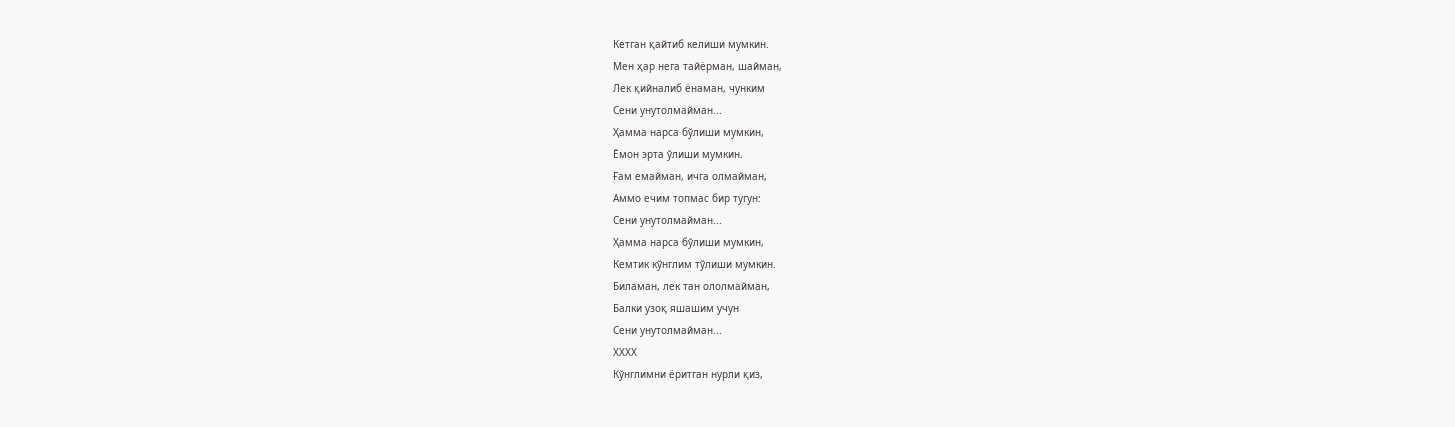Кетган қайтиб келиши мумкин.
Мен ҳар нега тайёрман, шайман,
Лек қийналиб ёнаман, чунким
Сени унутолмайман...
Ҳамма нарса бўлиши мумкин,
Ёмон эрта ўлиши мумкин.
Ғам емайман, ичга олмайман,
Аммо ечим топмас бир тугун:
Сени унутолмайман...
Ҳамма нарса бўлиши мумкин,
Кемтик кўнглим тўлиши мумкин.
Биламан, лек тан ололмайман,
Балки узоқ яшашим учун
Сени унутолмайман...
ХХХХ
Кўнглимни ёритган нурли қиз,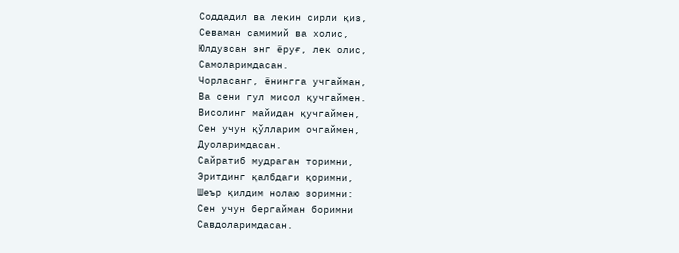Соддадил ва лекин сирли қиз,
Севаман самимий ва холис,
Юлдузсан энг ёруғ, лек олис,
Самоларимдасан.
Чорласанг, ёнингга учгайман,
Ва сени гул мисол қучгаймен.
Висолинг майидан қучгаймен,
Сен учун қўлларим очгаймен,
Дуоларимдасан.
Сайратиб мудраган торимни,
Эритдинг қалбдаги қоримни,
Шеър қилдим нолаю зоримни:
Сен учун бергайман боримни
Савдоларимдасан.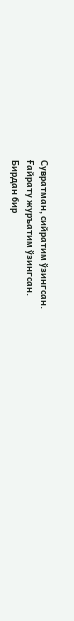Сувратман, сийратим ўзингсан.
Ғайрату журъатим ўзингсан.
Бирдан бир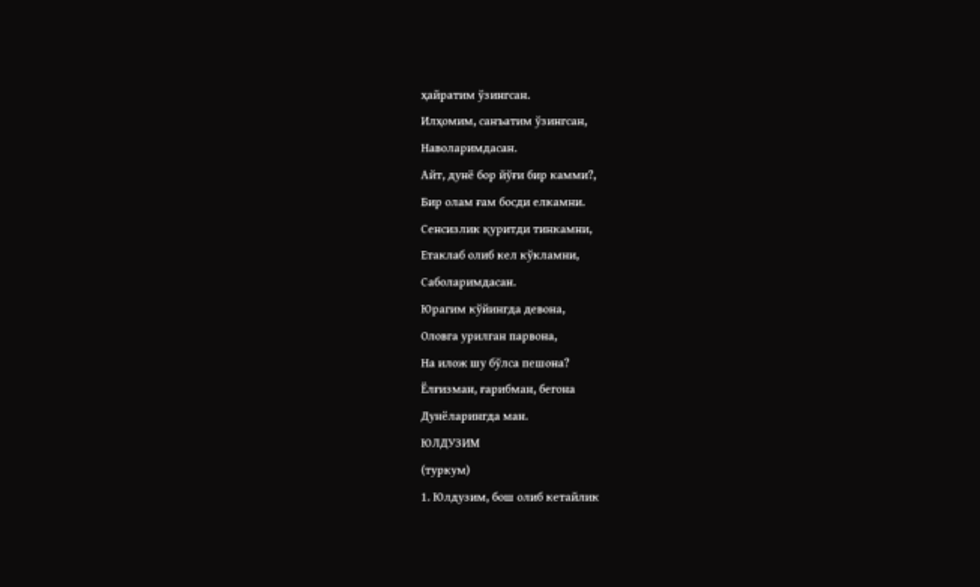ҳайратим ўзингсан.
Илҳомим, санъатим ўзингсан,
Наволаримдасан.
Айт, дунё бор йўғи бир камми?,
Бир олам ғам босди елкамни.
Сенсизлик қуритди тинкамни,
Етаклаб олиб кел кўкламни,
Саболаримдасан.
Юрагим кўйингда девона,
Оловга урилган парвона,
На илож шу бўлса пешона?
Ёлғизман, ғарибман, бегона
Дунёларингда ман.
ЮЛДУЗИМ
(туркум)
1. Юлдузим, бош олиб кетайлик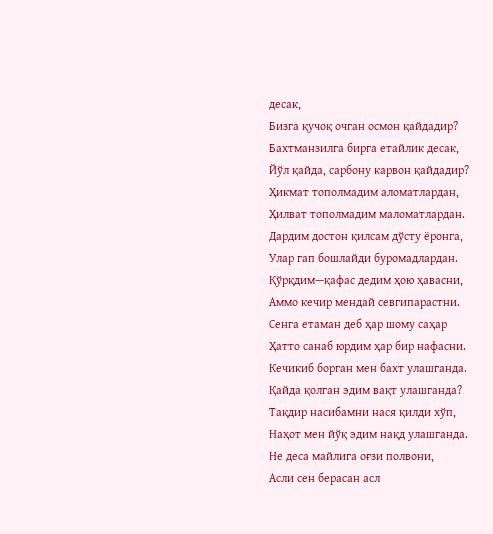десак,
Бизга қучоқ очган осмон қайдадир?
Бахтманзилга бирга етайлик десак,
Йўл қайда, сарбону карвон қайдадир?
Ҳикмат тополмадим аломатлардан,
Ҳилват тополмадим маломатлардан.
Дардим достон қилсам дўсту ёронга,
Улар гап бошлайди буромадлардан.
Қўрқдим—қафас дедим ҳою ҳавасни,
Аммо кечир мендай севгипарастни.
Сенга етаман деб ҳар шому саҳар
Ҳатто санаб юрдим ҳар бир нафасни.
Кечикиб борган мен бахт улашганда.
Қайда қолган эдим вақт улашганда?
Тақдир насибамни нася қилди хўп,
Наҳот мен йўқ эдим нақд улашганда.
Не деса майлига оғзи полвони,
Асли сен берасан асл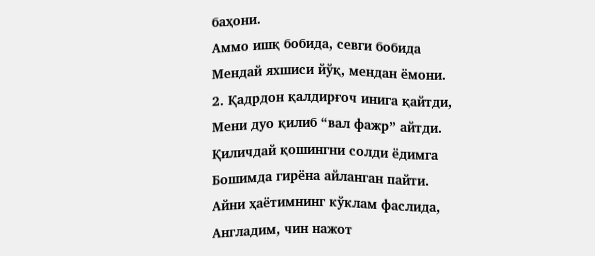баҳони.
Аммо ишқ бобида, севги бобида
Мендай яхшиси йўқ, мендан ёмони.
2. Қадрдон қалдирғоч инига қайтди,
Мени дуо қилиб “вал фажр” айтди.
Қиличдай қошингни солди ёдимга
Бошимда гирёна айланган пайти.
Айни ҳаётимнинг кўклам фаслида,
Англадим, чин нажот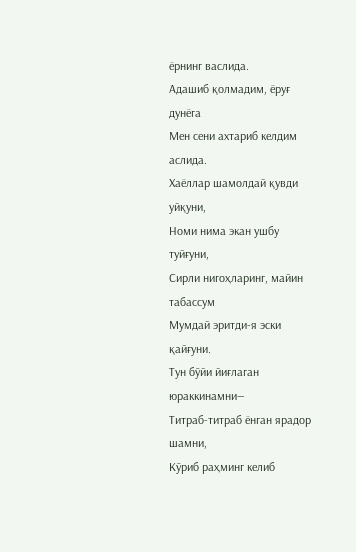ёрнинг васлида.
Адашиб қолмадим, ёруғ дунёга
Мен сени ахтариб келдим аслида.
Хаёллар шамолдай қувди уйқуни,
Номи нима экан ушбу туйғуни,
Сирли нигоҳларинг, майин табассум
Мумдай эритди-я эски қайғуни.
Тун бўйи йиғлаган юраккинамни—
Титраб-титраб ёнган ярадор шамни,
Кўриб раҳминг келиб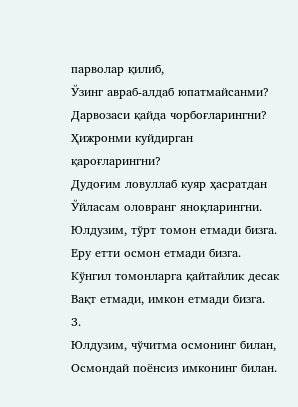парволар қилиб,
Ўзинг авраб-алдаб юпатмайсанми?
Дарвозаси қайда чорбоғларингни?
Ҳижронми куйдирган қароғларингни?
Дудоғим ловуллаб куяр ҳасратдан
Ўйласам оловранг яноқларингни.
Юлдузим, тўрт томон етмади бизга.
Еру етти осмон етмади бизга.
Кўнгил томонларга қайтайлик десак
Вақт етмади, имкон етмади бизга.
3.
Юлдузим, чўчитма осмонинг билан,
Осмондай поёнсиз имконинг билан.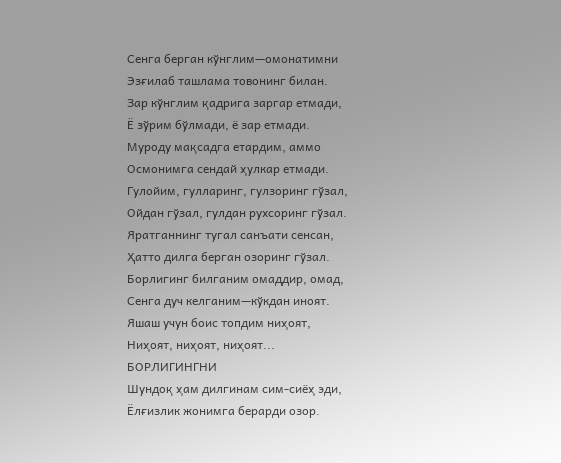Сенга берган кўнглим—омонатимни
Эзғилаб ташлама товонинг билан.
Зар кўнглим қадрига заргар етмади,
Ё зўрим бўлмади, ё зар етмади.
Муроду мақсадга етардим, аммо
Осмонимга сендай ҳулкар етмади.
Гулойим, гулларинг, гулзоринг гўзал,
Ойдан гўзал, гулдан рухсоринг гўзал.
Яратганнинг тугал санъати сенсан,
Ҳатто дилга берган озоринг гўзал.
Борлигинг билганим омаддир, омад,
Сенга дуч келганим—кўкдан иноят.
Яшаш учун боис топдим ниҳоят,
Ниҳоят, ниҳоят, ниҳоят...
БОРЛИГИНГНИ
Шундоқ ҳам дилгинам сим-сиёҳ эди,
Ёлғизлик жонимга берарди озор.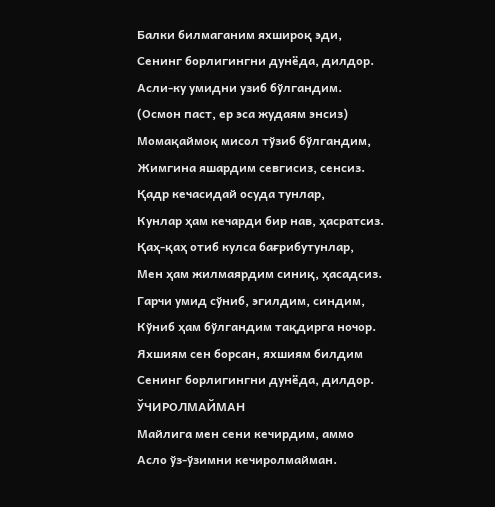Балки билмаганим яхшироқ эди,
Сенинг борлигингни дунёда, дилдор.
Асли-ку умидни узиб бўлгандим.
(Осмон паст, ер эса жудаям энсиз)
Момақаймоқ мисол тўзиб бўлгандим,
Жимгина яшардим севгисиз, сенсиз.
Қадр кечасидай осуда тунлар,
Кунлар ҳам кечарди бир нав, ҳасратсиз.
Қаҳ-қаҳ отиб кулса бағрибутунлар,
Мен ҳам жилмаярдим синиқ, ҳасадсиз.
Гарчи умид сўниб, эгилдим, синдим,
Кўниб ҳам бўлгандим тақдирга ночор.
Яхшиям сен борсан, яхшиям билдим
Сенинг борлигингни дунёда, дилдор.
ЎЧИРОЛМАЙМАН
Майлига мен сени кечирдим, аммо
Асло ўз-ўзимни кечиролмайман.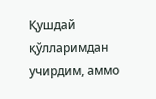Қушдай қўлларимдан учирдим, аммо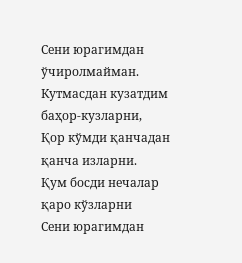Сени юрагимдан ўчиролмайман.
Кутмасдан кузатдим баҳор-кузларни,
Қор кўмди қанчадан қанча изларни.
Қум босди нечалар қаро кўзларни
Сени юрагимдан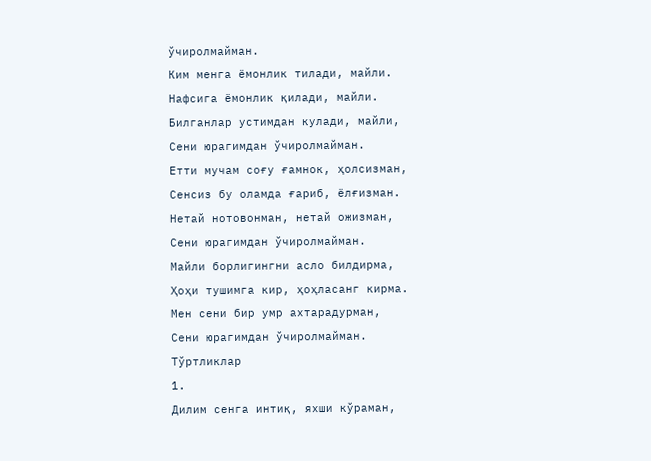ўчиролмайман.
Ким менга ёмонлик тилади, майли.
Нафсига ёмонлик қилади, майли.
Билганлар устимдан кулади, майли,
Сени юрагимдан ўчиролмайман.
Етти мучам соғу ғамнок, ҳолсизман,
Сенсиз бу оламда ғариб, ёлғизман.
Нетай нотовонман, нетай ожизман,
Сени юрагимдан ўчиролмайман.
Майли борлигингни асло билдирма,
Ҳоҳи тушимга кир, ҳоҳласанг кирма.
Мен сени бир умр ахтарадурман,
Сени юрагимдан ўчиролмайман.
Тўртликлар
1.
Дилим сенга интиқ, яхши кўраман,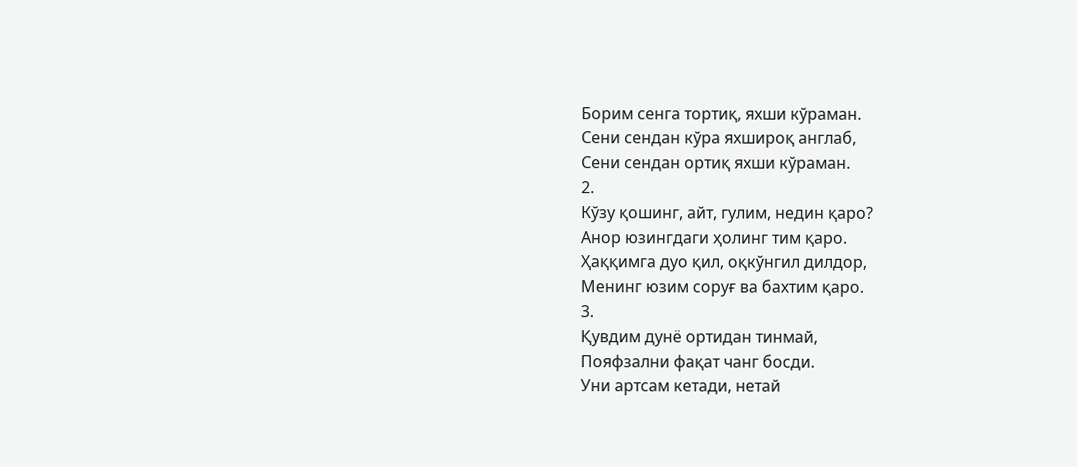Борим сенга тортиқ, яхши кўраман.
Сени сендан кўра яхшироқ англаб,
Сени сендан ортиқ яхши кўраман.
2.
Кўзу қошинг, айт, гулим, недин қаро?
Анор юзингдаги ҳолинг тим қаро.
Ҳаққимга дуо қил, оқкўнгил дилдор,
Менинг юзим соруғ ва бахтим қаро.
3.
Қувдим дунё ортидан тинмай,
Пояфзални фақат чанг босди.
Уни артсам кетади, нетай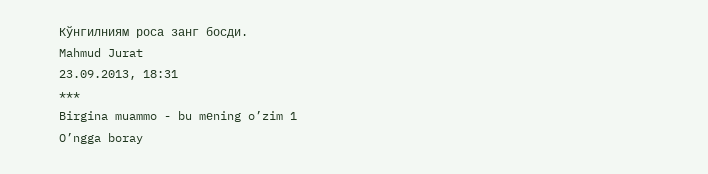Кўнгилниям роса занг босди.
Mahmud Jurat
23.09.2013, 18:31
***
Birgina muammo - bu mеning o’zim 1
O’ngga boray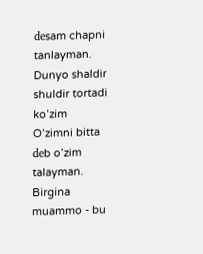dеsam chapni tanlayman.
Dunyo shaldir shuldir tortadi ko’zim
O’zimni bitta dеb o’zim talayman.
Birgina muammo - bu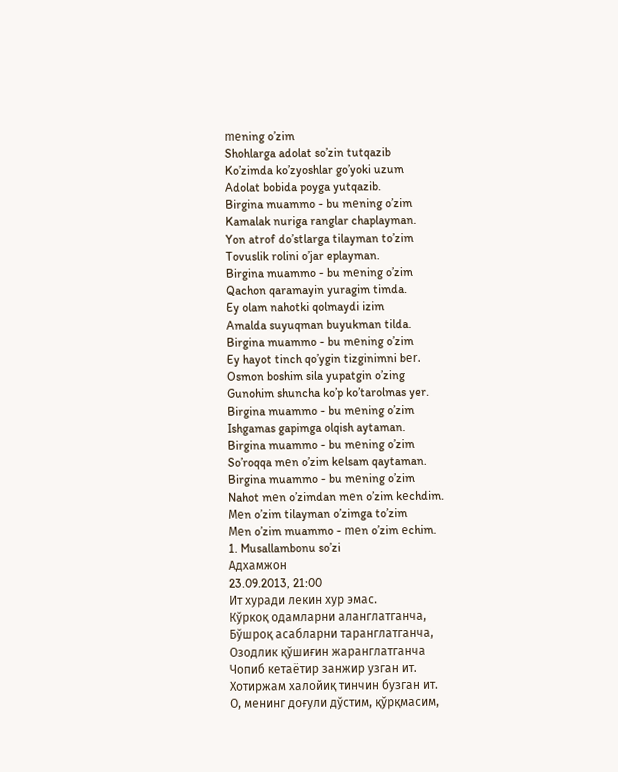mеning o’zim
Shohlarga adolat so’zin tutqazib
Ko’zimda ko’zyoshlar go’yoki uzum
Adolat bobida poyga yutqazib.
Birgina muammo - bu mеning o’zim
Kamalak nuriga ranglar chaplayman.
Yon atrof do’stlarga tilayman to’zim
Tovuslik rolini o’jar eplayman.
Birgina muammo - bu mеning o’zim
Qachon qaramayin yuragim timda.
Ey olam nahotki qolmaydi izim
Amalda suyuqman buyukman tilda.
Birgina muammo - bu mеning o’zim
Ey hayot tinch qo’ygin tizginimni bеr.
Osmon boshim sila yupatgin o’zing
Gunohim shuncha ko’p ko’tarolmas yer.
Birgina muammo - bu mеning o’zim
Ishgamas gapimga olqish aytaman.
Birgina muammo - bu mеning o’zim
So’roqqa mеn o’zim kеlsam qaytaman.
Birgina muammo - bu mеning o’zim
Nahot mеn o’zimdan mеn o’zim kеchdim.
Mеn o’zim tilayman o’zimga to’zim
Mеn o’zim muammo - mеn o’zim еchim.
1. Musallambonu so’zi
Адхамжон
23.09.2013, 21:00
Ит хуради лекин хур эмас.
Кўркоқ одамларни аланглатганча,
Бўшроқ асабларни таранглатганча,
Озодлик қўшиғин жаранглатганча
Чопиб кетаётир занжир узган ит.
Хотиржам халойиқ тинчин бузган ит.
О, менинг доғули дўстим, қўрқмасим,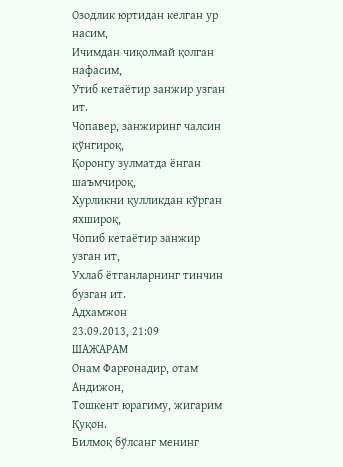Озодлик юртидан келган ур насим,
Ичимдан чиқолмай қолган нафасим,
Утиб кетаётир занжир узган ит.
Чопавер, занжиринг чалсин қўнгироқ,
Қоронгу зулматда ёнган шаъмчироқ,
Хурликни қулликдан кўрган яхшироқ,
Чопиб кетаётир занжир узган ит,
Ухлаб ётганларнинг тинчин бузган ит.
Адхамжон
23.09.2013, 21:09
ШАЖАРАМ
Онам Фарғонадир, отам Андижон,
Тошкент юрагиму, жигарим Қуқон.
Билмоқ бўлсанг менинг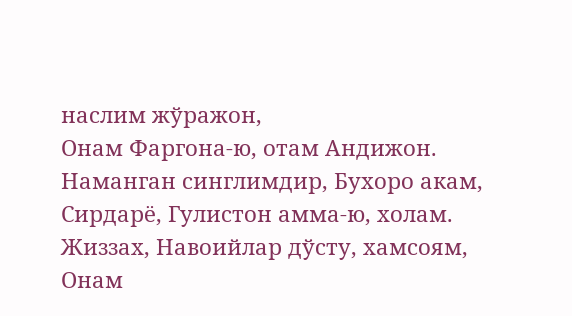наслим жўражон,
Онам Фаргона-ю, отам Андижон.
Наманган синглимдир, Бухоро акам,
Сирдарё, Гулистон амма-ю, холам.
Жиззах, Навоийлар дўсту, хамсоям,
Онам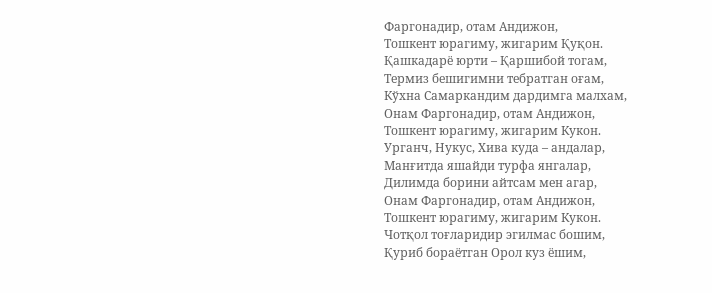Фаргонадир, отам Андижон,
Тошкент юрагиму, жигарим Қуқон.
Қашкадарё юрти – Қаршибой тогам,
Термиз бешигимни тебратган оғам,
Кўхна Самаркандим дардимга малхам,
Онам Фаргонадир, отам Андижон,
Тошкент юрагиму, жигарим Кукон.
Урганч, Нукус, Хива куда – андалар,
Манғитда яшайди турфа янгалар,
Дилимда борини айтсам мен агар,
Онам Фаргонадир, отам Андижон,
Тошкент юрагиму, жигарим Кукон.
Чотқол тоғларидир эгилмас бошим,
Қуриб бораётган Орол куз ёшим,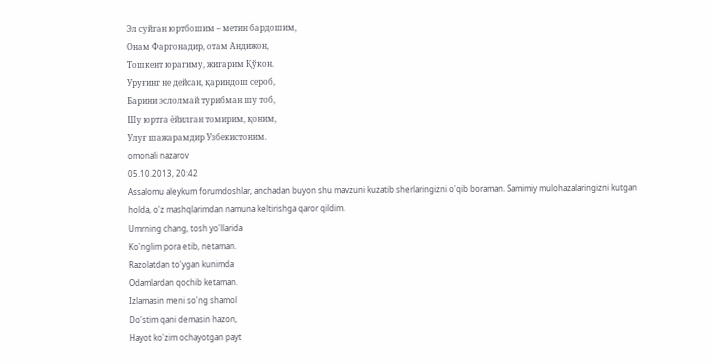Эл суйган юртбошим – метин бардошим,
Онам Фаргонадир, отам Андижон,
Тошкент юрагиму, жигарим Қўкон.
Уруғинг не дейсан, қариндош сероб,
Барини эслолмай турибман шу тоб,
Шу юртга ёйилган томирим, қоним,
Улуғ шажарамдир Узбекистоним.
omonali nazarov
05.10.2013, 20:42
Assalomu aleykum forumdoshlar, anchadan buyon shu mavzuni kuzatib sherlaringizni o'qib boraman. Samimiy mulohazalaringizni kutgan holda, o'z mashqlarimdan namuna keltirishga qaror qildim.
Umrning chang, tosh yo'llarida
Ko'nglim pora etib, netaman.
Razolatdan to'ygan kunimda
Odamlardan qochib ketaman.
Izlamasin meni so'ng shamol
Do'stim qani demasin hazon,
Hayot ko'zim ochayotgan payt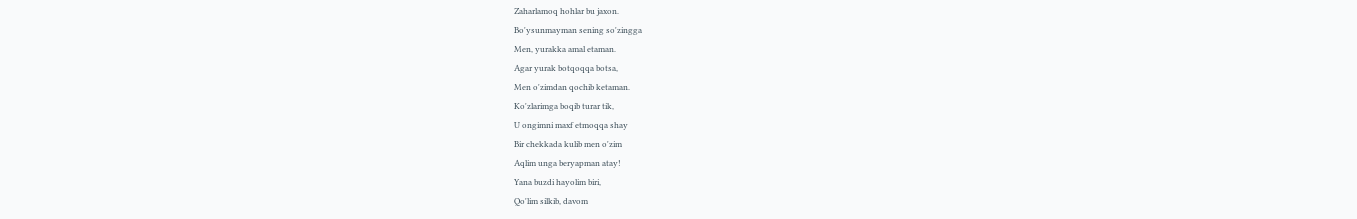Zaharlamoq hohlar bu jaxon.
Bo'ysunmayman sening so'zingga
Men, yurakka amal etaman.
Agar yurak botqoqqa botsa,
Men o'zimdan qochib ketaman.
Ko'zlarimga boqib turar tik,
U ongimni maxf etmoqqa shay
Bir chekkada kulib men o'zim
Aqlim unga beryapman atay!
Yana buzdi hayolim biri,
Qo'lim silkib, davom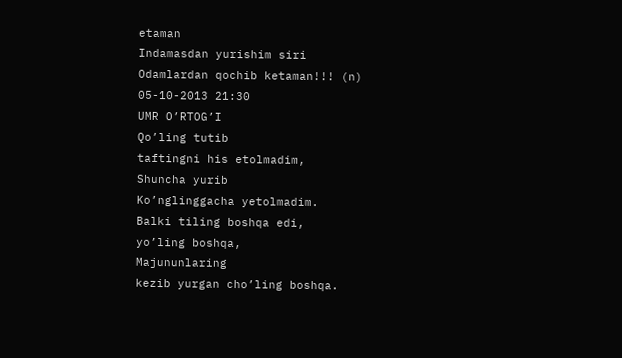etaman
Indamasdan yurishim siri
Odamlardan qochib ketaman!!! (n)
05-10-2013 21:30
UMR O’RTOG’I
Qo’ling tutib
taftingni his etolmadim,
Shuncha yurib
Ko’nglinggacha yetolmadim.
Balki tiling boshqa edi,
yo’ling boshqa,
Majununlaring
kezib yurgan cho’ling boshqa.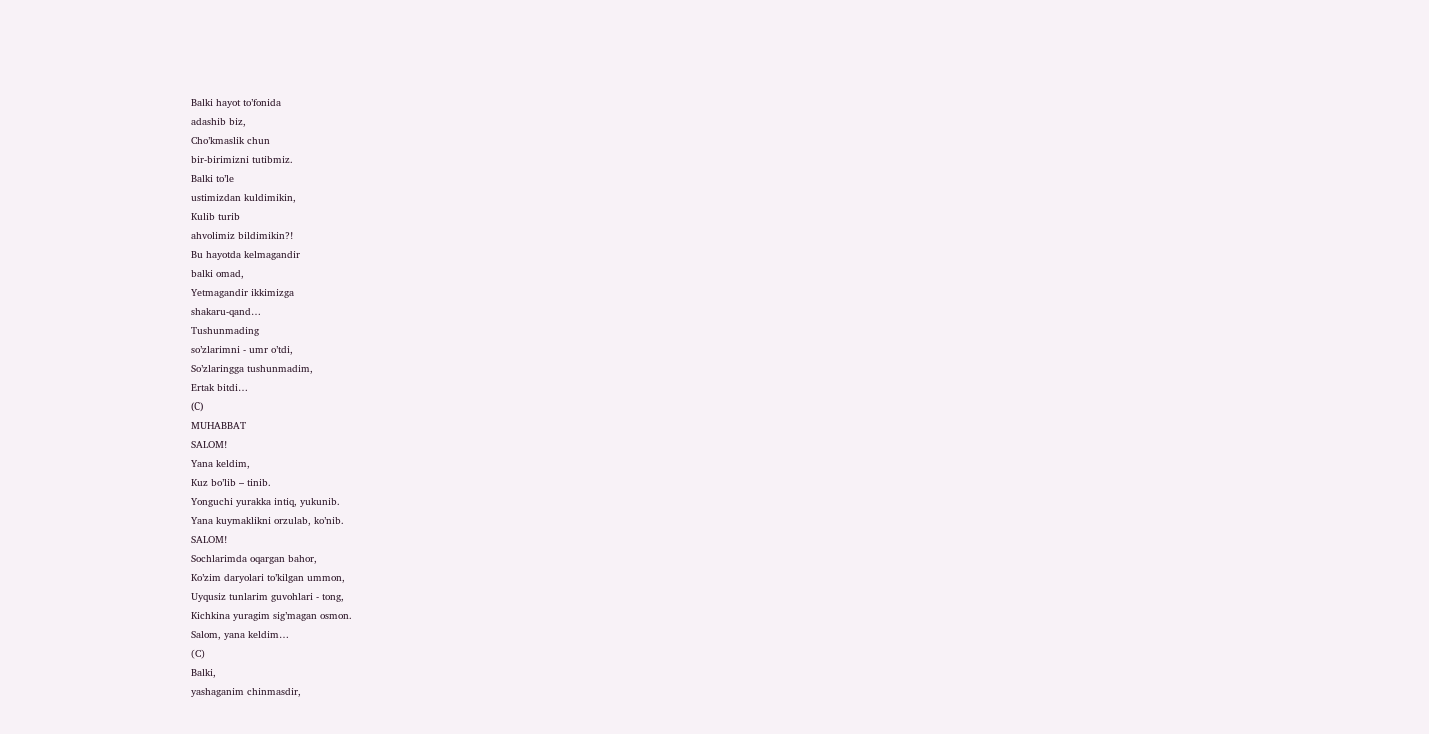Balki hayot to’fonida
adashib biz,
Cho’kmaslik chun
bir-birimizni tutibmiz.
Balki to’le
ustimizdan kuldimikin,
Kulib turib
ahvolimiz bildimikin?!
Bu hayotda kelmagandir
balki omad,
Yetmagandir ikkimizga
shakaru-qand…
Tushunmading
so’zlarimni - umr o’tdi,
So’zlaringga tushunmadim,
Ertak bitdi…
(С)
MUHABBAT
SALOM!
Yana keldim,
Kuz bo’lib – tinib.
Yonguchi yurakka intiq, yukunib.
Yana kuymaklikni orzulab, ko’nib.
SALOM!
Sochlarimda oqargan bahor,
Ko’zim daryolari to’kilgan ummon,
Uyqusiz tunlarim guvohlari - tong,
Kichkina yuragim sig’magan osmon.
Salom, yana keldim…
(C)
Balki,
yashaganim chinmasdir,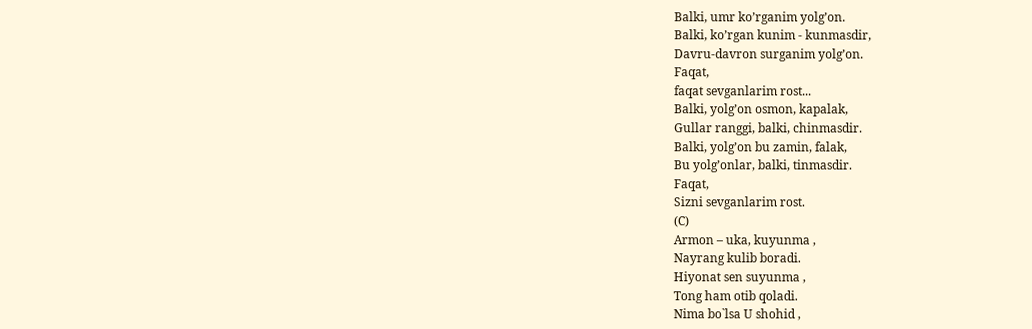Balki, umr ko’rganim yolg’on.
Balki, ko’rgan kunim - kunmasdir,
Davru-davron surganim yolg’on.
Faqat,
faqat sevganlarim rost...
Balki, yolg’on osmon, kapalak,
Gullar ranggi, balki, chinmasdir.
Balki, yolg’on bu zamin, falak,
Bu yolg’onlar, balki, tinmasdir.
Faqat,
Sizni sevganlarim rost.
(C)
Armon – uka, kuyunma ,
Nayrang kulib boradi.
Hiyonat sen suyunma ,
Tong ham otib qoladi.
Nima bo`lsa U shohid ,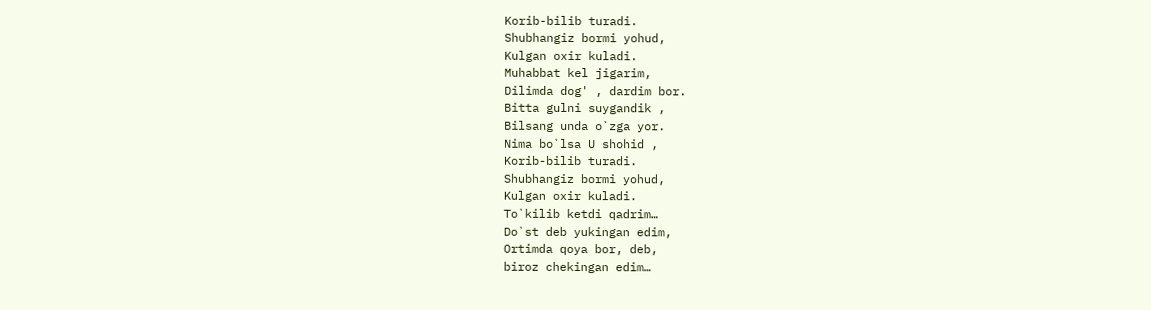Korib-bilib turadi.
Shubhangiz bormi yohud,
Kulgan oxir kuladi.
Muhabbat kel jigarim,
Dilimda dog' , dardim bor.
Bitta gulni suygandik ,
Bilsang unda o`zga yor.
Nima bo`lsa U shohid ,
Korib-bilib turadi.
Shubhangiz bormi yohud,
Kulgan oxir kuladi.
To`kilib ketdi qadrim…
Do`st deb yukingan edim,
Ortimda qoya bor, deb,
biroz chekingan edim…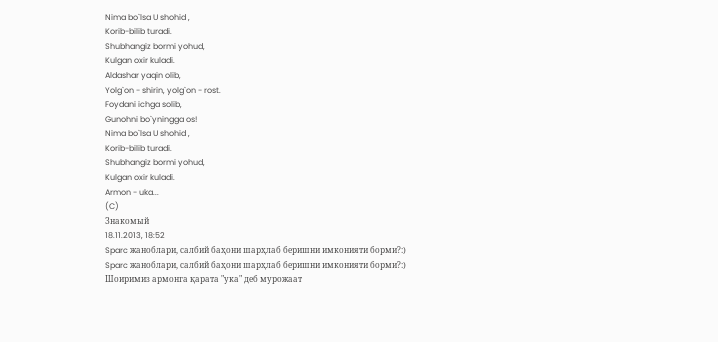Nima bo`lsa U shohid ,
Korib-bilib turadi.
Shubhangiz bormi yohud,
Kulgan oxir kuladi.
Aldashar yaqin olib,
Yolg`on - shirin, yolg`on - rost.
Foydani ichga solib,
Gunohni bo`yningga os!
Nima bo`lsa U shohid ,
Korib-bilib turadi.
Shubhangiz bormi yohud,
Kulgan oxir kuladi.
Armon - uka...
(C)
Знакомый
18.11.2013, 18:52
Sparc жаноблари, салбий баҳони шарҳлаб беришни имконияти борми?:)
Sparc жаноблари, салбий баҳони шарҳлаб беришни имконияти борми?:)
Шоиримиз армонга қарата "ука" деб мурожаат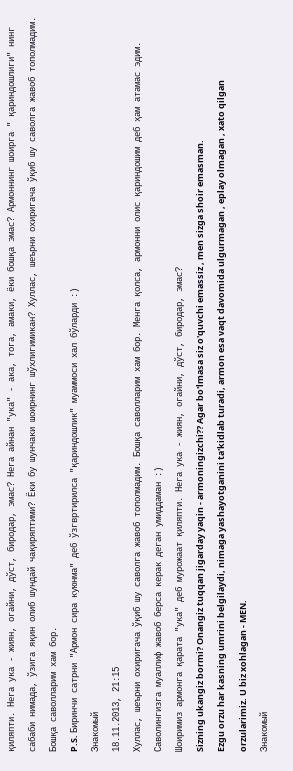қиляпти. Нега ука - жиян, огайни, дўст, биродар, эмас? Нега айнан "ука" - ака, тога, амаки, ёки бошқа эмас? Армоннинг шоирга " қариндошлиги" нинг сабаби нимада, ўзига яқин олиб шундай чақиряптими? Ёки бу шунчаки шоирнинг шўхлигимикан? Хуллас, шеърни охиригача ўқиб шу саволга жавоб тополмадим. Бошқа саволларим хам бор.
P.S. Биринчи сатрни "Армон сира куюнма" деб ўзгвртирилса "қариндошлик" муаммоси хал бўларди :)
Знакомый
18.11.2013, 21:15
Хуллас, шеърни охиригача ўқиб шу саволга жавоб тополмадим. Бошқа саволларим хам бор. Менга қолса, армонни олис қариндошим деб ҳам атамас эдим. Саволингизга муаллиф жавоб берса керак деган умиддаман :)
Шоиримиз армонга қарата "ука" деб мурожаат қиляпти. Нега ука - жиян, огайни, дўст, биродар, эмас?
Sizning ukangiz bormi? Onangiz tuqqan jigarday yaqin - armoningizchi?? Agar bo'lmasa siz o'quvchi emassiz , men sizga shoir emasman.
Ezgu orzu har kasning umrini belgilaydi, nimaga yashayotganini ta'kidlab turadi, armon esa vaqt davomida ulgurmagan , eplay olmagan , xato qilgan orzularimiz. U biz xohlagan - MEN.
Знакомый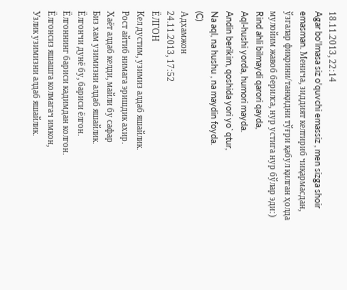18.11.2013, 22:14
Agar bo'lmasa siz o'quvchi emassiz , men sizga shoir emasman. Менича, зиддият келтириб чиқармасдан, ўзгалар фикрини/танқидни тўғри қабул қилган ҳолда мулойим жавоб берилса, нур устига нур бўлар эди:)
Rind ahli bilmaydi qarori qayda,
Aql-hushi yorda, humori mayda.
Andin berikim, qoshida yori yo`qtur,
Na aql, na hushu , na maydin foyda.
(C)
Адхамжон
24.11.2013, 17:52
ЁЛГОН
Кел дустим, узимиз алдаб яшайлик.
Рост айтиб нимага эришдик ахир.
Хаёт алдаб келди, майли бу сафар
Биз хам узимизни алдаб яшайлик.
Ёлгончи дунё бу, бариси ёлгон.
Ёлгоннинг бариси кадимдан колгон.
Ёлгонсиз яшашга колмагач имкон,
Узлик узимизни алдаб яшайлик.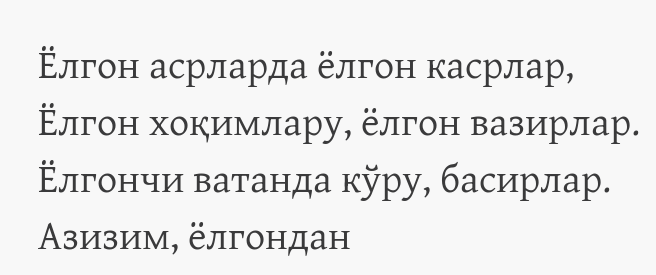Ёлгон асрларда ёлгон касрлар,
Ёлгон хоқимлару, ёлгон вазирлар.
Ёлгончи ватанда кўру, басирлар.
Азизим, ёлгондан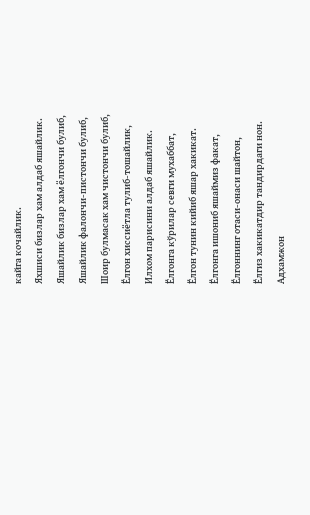кайга кочайлик.
Яхшиси бизлар хам алдаб яшайлик.
Яшайлик бизлар хам ёлгончи булиб,
Яшайлик фалончи-пистончи булиб,
Шоир булмасак хам чистончи булиб,
Ёлгон хиссиётла тулиб-тошайлик,
Илхом парисини алдаб яшайлик.
Ёлгонга кўрилар севги мухаббат,
Ёлгон тунин кийиб яшар хакикат.
Ёлгонга ишониб яшаймиз факат,
Ёлгоннинг отаси-онаси шайтон,
Ёлгиз хакикатдир тандирдаги нон.
Адхамжон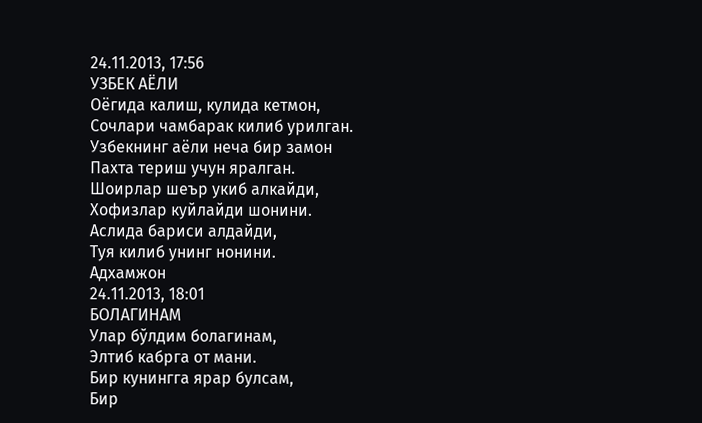24.11.2013, 17:56
УЗБЕК АЁЛИ
Оёгида калиш, кулида кетмон,
Сочлари чамбарак килиб урилган.
Узбекнинг аёли неча бир замон
Пахта териш учун яралган.
Шоирлар шеър укиб алкайди,
Хофизлар куйлайди шонини.
Аслида бариси алдайди,
Туя килиб унинг нонини.
Адхамжон
24.11.2013, 18:01
БОЛАГИНАМ
Улар бўлдим болагинам,
Элтиб кабрга от мани.
Бир кунингга ярар булсам,
Бир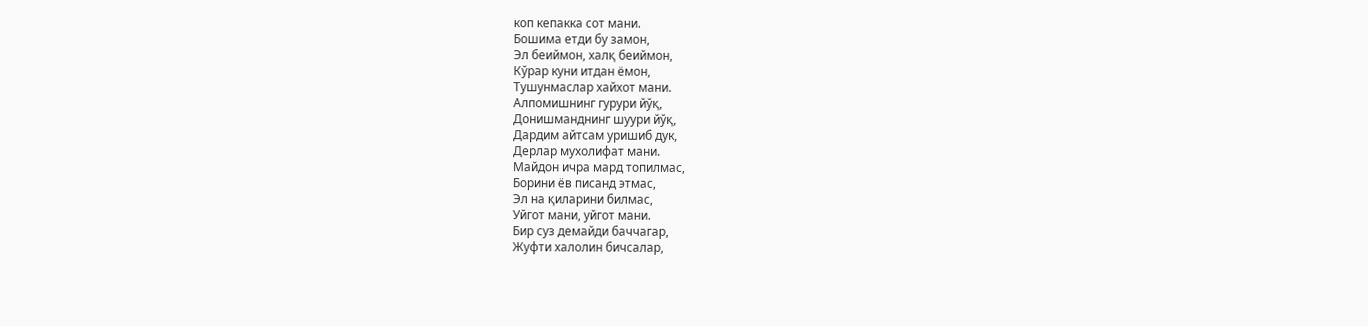коп кепакка сот мани.
Бошима етди бу замон,
Эл беиймон, халқ беиймон,
Кўрар куни итдан ёмон,
Тушунмаслар хайхот мани.
Алпомишнинг гурури йўқ,
Донишманднинг шуури йўқ,
Дардим айтсам уришиб дук,
Дерлар мухолифат мани.
Майдон ичра мард топилмас,
Борини ёв писанд этмас,
Эл на қиларини билмас,
Уйгот мани, уйгот мани.
Бир суз демайди баччагар,
Жуфти халолин бичсалар,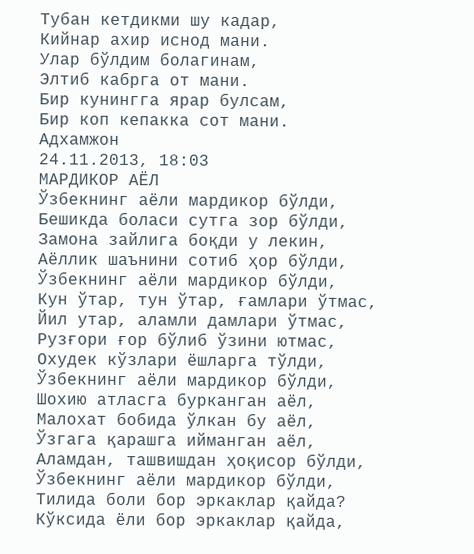Тубан кетдикми шу кадар,
Кийнар ахир иснод мани.
Улар бўлдим болагинам,
Элтиб кабрга от мани.
Бир кунингга ярар булсам,
Бир коп кепакка сот мани.
Адхамжон
24.11.2013, 18:03
МАРДИКОР АЁЛ
Ўзбекнинг аёли мардикор бўлди,
Бешикда боласи сутга зор бўлди,
Замона зайлига боқди у лекин,
Аёллик шаънини сотиб ҳор бўлди,
Ўзбекнинг аёли мардикор бўлди,
Кун ўтар, тун ўтар, ғамлари ўтмас,
Йил утар, аламли дамлари ўтмас,
Рузғори ғор бўлиб ўзини ютмас,
Охудек кўзлари ёшларга тўлди,
Ўзбекнинг аёли мардикор бўлди,
Шохию атласга бурканган аёл,
Малохат бобида ўлкан бу аёл,
Ўзгага қарашга ийманган аёл,
Аламдан, ташвишдан ҳоқисор бўлди,
Ўзбекнинг аёли мардикор бўлди,
Тилида боли бор эркаклар қайда?
Кўксида ёли бор эркаклар қайда,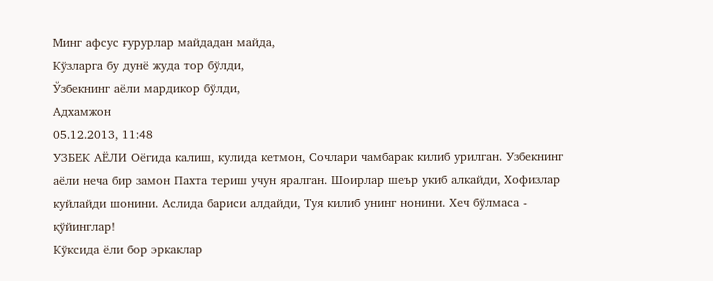Минг афсус ғурурлар майдадан майда,
Кўзларга бу дунё жуда тор бўлди,
Ўзбекнинг аёли мардикор бўлди,
Адхамжон
05.12.2013, 11:48
УЗБЕК АЁЛИ Оёгида калиш, кулида кетмон, Сочлари чамбарак килиб урилган. Узбекнинг аёли неча бир замон Пахта териш учун яралган. Шоирлар шеър укиб алкайди, Хофизлар куйлайди шонини. Аслида бариси алдайди, Туя килиб унинг нонини. Хеч бўлмаса - қўйинглар!
Кўксида ёли бор эркаклар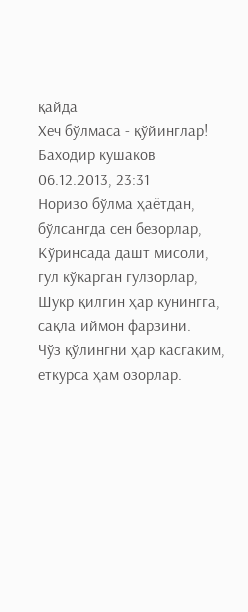қайда
Хеч бўлмаса - қўйинглар!
Баходир кушаков
06.12.2013, 23:31
Норизо бўлма ҳаётдан, бўлсангда сен безорлар,
Кўринсада дашт мисоли, гул кўкарган гулзорлар,
Шукр қилгин ҳар кунингга, сақла иймон фарзини.
Чўз қўлингни ҳар касгаким, еткурса ҳам озорлар.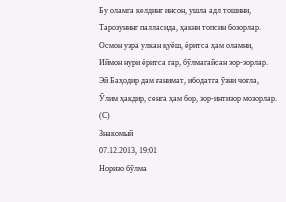Бу оламга келдинг инсон, ушла адл тошини,
Тарозунинг палласида, ҳакни топсин бозорлар.
Осмон узра улкан қуёш, ёритса ҳам оламни,
Иймон нури ёритса гар, бўлмагайсан зор-зорлар.
Эй Баҳодир дам ғанимат, ибодатга ўзни чоғла,
Ўлим ҳакдир, сенга ҳам бор, зор-интизор мозорлар.
(С)
Знакомый
07.12.2013, 19:01
Норизо бўлма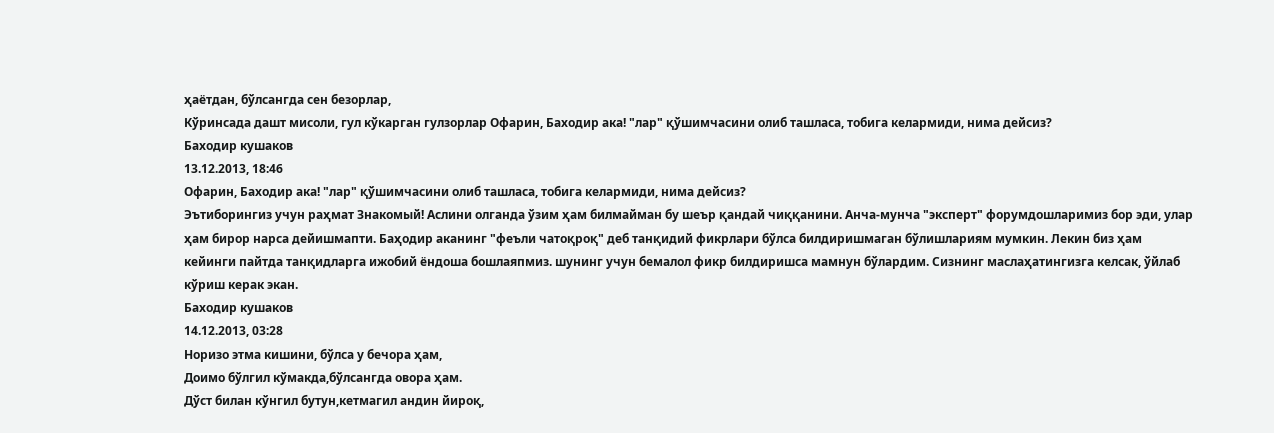ҳаётдан, бўлсангда сен безорлар,
Кўринсада дашт мисоли, гул кўкарган гулзорлар Офарин, Баходир ака! "лар" қўшимчасини олиб ташласа, тобига келармиди, нима дейсиз?
Баходир кушаков
13.12.2013, 18:46
Офарин, Баходир ака! "лар" қўшимчасини олиб ташласа, тобига келармиди, нима дейсиз?
Эътиборингиз учун раҳмат Знакомый! Аслини олганда ўзим ҳам билмайман бу шеър қандай чиққанини. Анча-мунча "эксперт" форумдошларимиз бор эди, улар ҳам бирор нарса дейишмапти. Баҳодир аканинг "феъли чатоқроқ" деб танқидий фикрлари бўлса билдиришмаган бўлишлариям мумкин. Лекин биз ҳам кейинги пайтда танқидларга ижобий ёндоша бошлаяпмиз. шунинг учун бемалол фикр билдиришса мамнун бўлардим. Сизнинг маслаҳатингизга келсак, ўйлаб кўриш керак экан.
Баходир кушаков
14.12.2013, 03:28
Норизо этма кишини, бўлса у бечора ҳам,
Доимо бўлгил кўмакда,бўлсангда овора ҳам.
Дўст билан кўнгил бутун,кетмагил андин йироқ,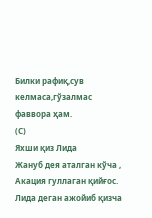Билки рафиқ,сув келмаса,гўзалмас фаввора ҳам.
(С)
Яхши қиз Лида
Жануб дея аталган кўча ,
Акация гуллаган қийғос.
Лида деган ажойиб қизча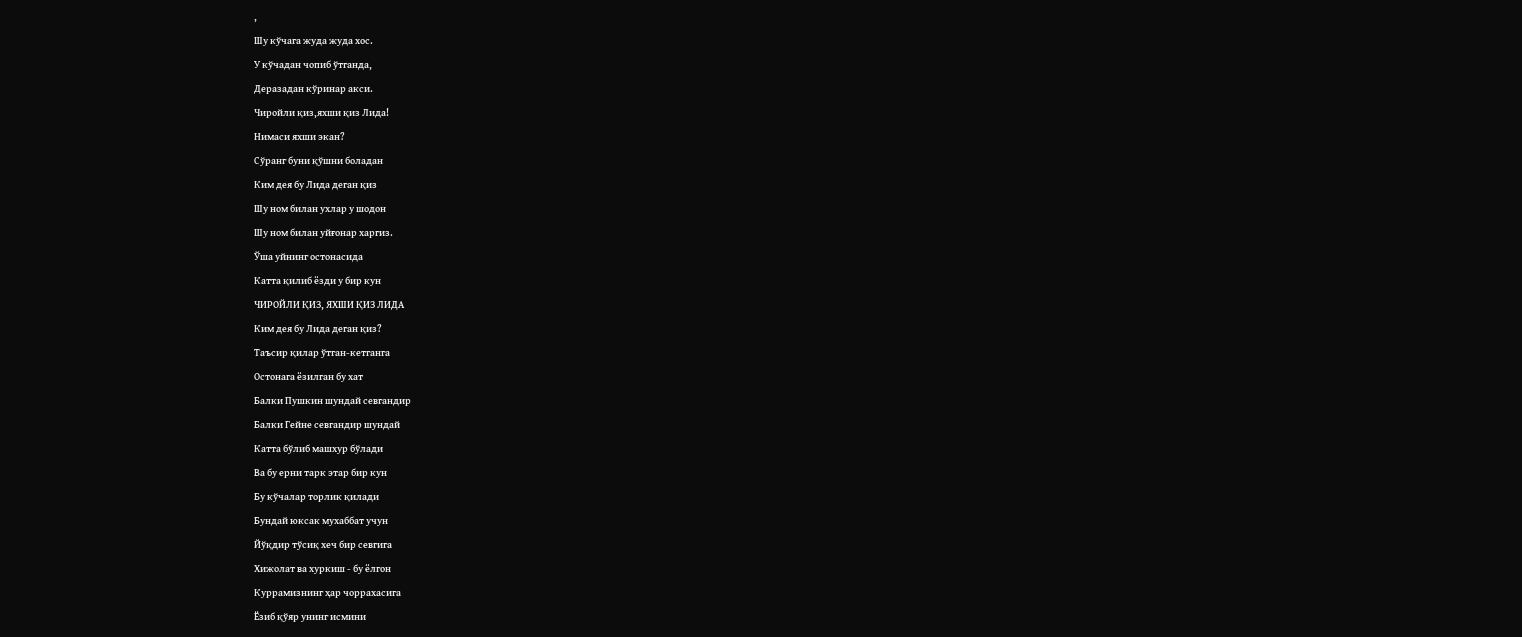,
Шу кўчага жуда жуда хос.
У кўчадан чопиб ўтганда,
Деразадан кўринар акси.
Чиройли қиз,яхши қиз Лида!
Нимаси яхши экан?
Сўранг буни қўшни боладан
Ким дея бу Лида деган қиз
Шу ном билан ухлар у шодон
Шу ном билан уйғонар харгиз.
Ўша уйнинг остонасида
Катта қилиб ёзди у бир кун
ЧИРОЙЛИ ҚИЗ, ЯХШИ ҚИЗ ЛИДА
Ким дея бу Лида деган қиз?
Таъсир қилар ўтган-кетганга
Остонага ёзилган бу хат
Балки Пушкин шундай севгандир
Балки Гейне севгандир шундай
Катта бўлиб машхур бўлади
Ва бу ерни тарк этар бир кун
Бу кўчалар торлик қилади
Бундай юксак мухаббат учун
Йўқдир тўсиқ хеч бир севгига
Хижолат ва хуркиш - бу ёлгон
Куррамизнинг ҳар чоррахасига
Ёзиб қўяр унинг исмини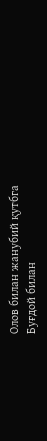Олов билан жанубий қутбга
Буғдой билан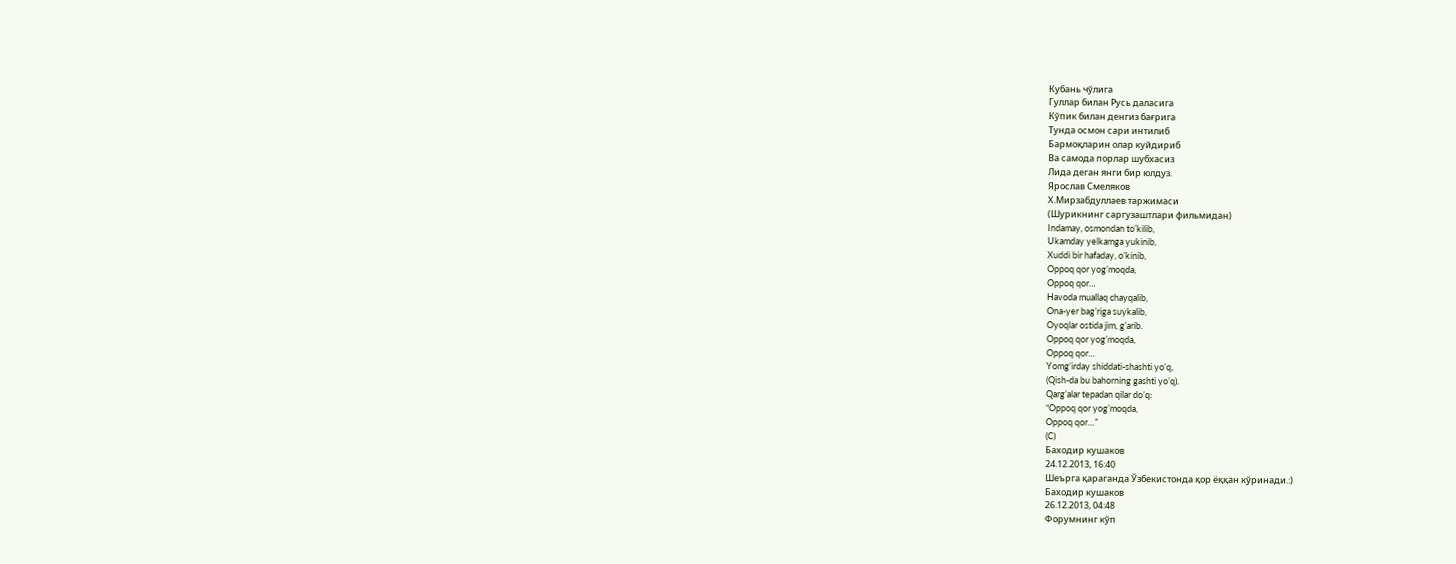Кубань чўлига
Гуллар билан Русь даласига
Кўпик билан денгиз бағрига
Тунда осмон сари интилиб
Бармоқларин олар куйдириб
Ва самода порлар шубхасиз
Лида деган янги бир юлдуз.
Ярослав Смеляков
Х.Мирзабдуллаев таржимаси
(Шурикнинг саргузаштлари фильмидан)
Indamay, osmondan to’kilib,
Ukamday yelkamga yukinib,
Xuddi bir hafaday, o’kinib,
Oppoq qor yog’moqda,
Oppoq qor…
Havoda muallaq chayqalib,
Ona-yer bag’riga suykalib,
Oyoqlar ostida jim, g’arib.
Oppoq qor yog’moqda,
Oppoq qor…
Yomg’irday shiddati-shashti yo’q,
(Qish-da bu bahorning gashti yo’q).
Qarg’alar tepadan qilar do’q:
“Oppoq qor yog’moqda,
Oppoq qor…”
(C)
Баходир кушаков
24.12.2013, 16:40
Шеърга қараганда Ўзбекистонда қор ёққан кўринади.:)
Баходир кушаков
26.12.2013, 04:48
Форумнинг кўп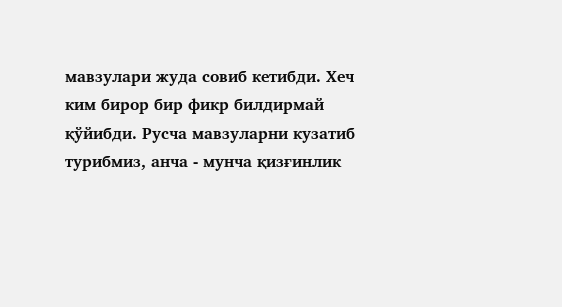мавзулари жуда совиб кетибди. Хеч ким бирор бир фикр билдирмай қўйибди. Русча мавзуларни кузатиб турибмиз, анча - мунча қизғинлик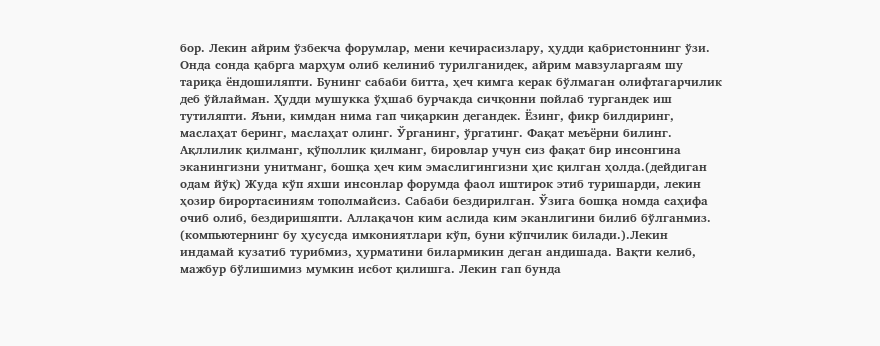бор. Лекин айрим ўзбекча форумлар, мени кечирасизлару, ҳудди қабристоннинг ўзи. Онда сонда қабрга марҳум олиб келиниб турилганидек, айрим мавзуларгаям шу тариқа ёндошиляпти. Бунинг сабаби битта, ҳеч кимга керак бўлмаган олифтагарчилик деб ўйлайман. Ҳудди мушукка ўҳшаб бурчакда сичқонни пойлаб тургандек иш тутиляпти. Яъни, кимдан нима гап чиқаркин дегандек. Ёзинг, фикр билдиринг, маслаҳат беринг, маслаҳат олинг. Ўрганинг, ўргатинг. Фақат меъёрни билинг. Ақллилик қилманг, қўполлик қилманг, бировлар учун сиз фақат бир инсонгина эканингизни унитманг, бошқа ҳеч ким эмаслигингизни ҳис қилган ҳолда.(дейдиган одам йўқ) Жуда кўп яхши инсонлар форумда фаол иштирок этиб туришарди, лекин ҳозир бирортасиниям тополмайсиз. Сабаби бездирилган. Ўзига бошқа номда саҳифа очиб олиб, бездиришяпти. Аллақачон ким аслида ким эканлигини билиб бўлганмиз. (компьютернинг бу ҳусусда имкониятлари кўп, буни кўпчилик билади.).Лекин индамай кузатиб турибмиз, ҳурматини билармикин деган андишада. Вақти келиб, мажбур бўлишимиз мумкин исбот қилишга. Лекин гап бунда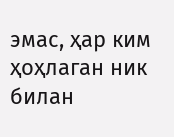эмас, ҳар ким ҳоҳлаган ник билан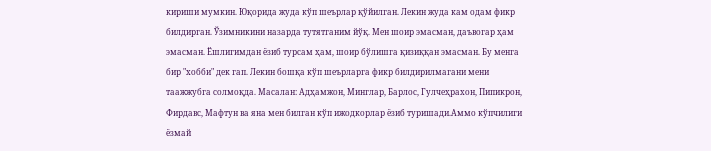кириши мумкин. Юқорида жуда кўп шеърлар қўйилган. Лекин жуда кам одам фикр билдирган. Ўзимникини назарда тутятганим йўқ. Мен шоир эмасман, даъвогар ҳам эмасман. Ёшлигимдан ёзиб турсам ҳам, шоир бўлишга қизиққан эмасман. Бу менга бир "хобби" дек гап. Лекин бошқа кўп шеърларга фикр билдирилмагани мени таажжубга солмоқда. Масалан: Адҳамжон, Минглар, Барлос, Гулчеҳрахон, Пипикрон, Фирдавс, Мафтун ва яна мен билган кўп ижодкорлар ёзиб туришади.Аммо кўпчилиги ёзмай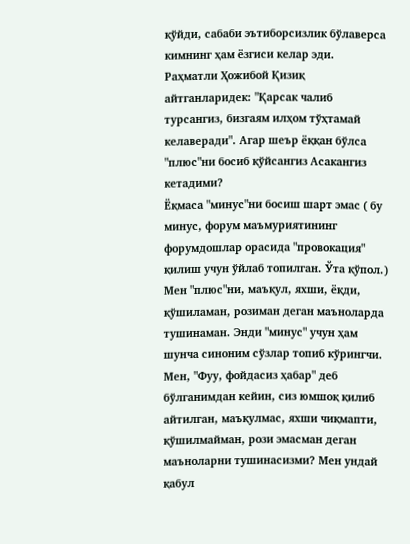қўйди, сабаби эътиборсизлик бўлаверса кимнинг ҳам ёзгиси келар эди. Раҳматли Ҳожибой Қизиқ айтганларидек: "Қарсак чалиб турсангиз, бизгаям илҳом тўҳтамай келаверади". Агар шеър ёққан бўлса "плюс"ни босиб қўйсангиз Асакангиз кетадими?
Ёқмаса "минус"ни босиш шарт эмас ( бу минус, форум маъмуриятининг форумдошлар орасида "провокация" қилиш учун ўйлаб топилган. Ўта қўпол.) Мен "плюс"ни, маъқул, яхши, ёқди, қўшиламан, розиман деган маъноларда тушинаман. Энди "минус" учун ҳам шунча синоним сўзлар топиб кўрингчи. Мен, "Фуу, фойдасиз ҳабар" деб бўлганимдан кейин, сиз юмшоқ қилиб айтилган, маъқулмас, яхши чиқмапти, қўшилмайман, рози эмасман деган маъноларни тушинасизми? Мен ундай қабул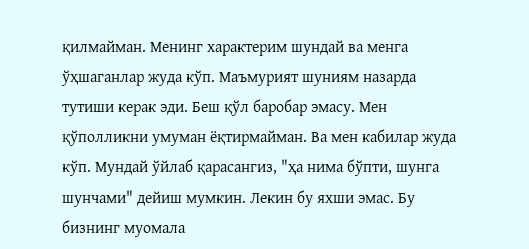қилмайман. Менинг характерим шундай ва менга ўҳшаганлар жуда кўп. Маъмурият шуниям назарда тутиши керак эди. Беш қўл баробар эмасу. Мен қўполликни умуман ёқтирмайман. Ва мен кабилар жуда кўп. Мундай ўйлаб қарасангиз, "ҳа нима бўпти, шунга шунчами" дейиш мумкин. Лекин бу яхши эмас. Бу бизнинг муомала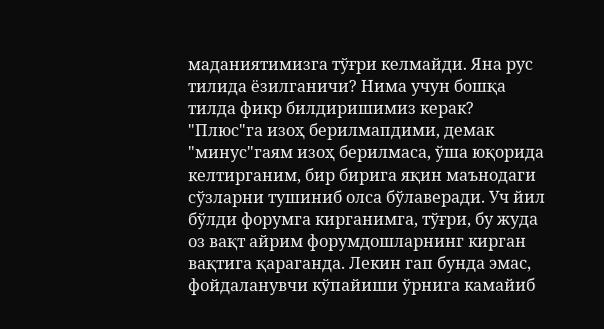маданиятимизга тўғри келмайди. Яна рус тилида ёзилганичи? Нима учун бошқа тилда фикр билдиришимиз керак? "Плюс"га изоҳ берилмапдими, демак "минус"гаям изоҳ берилмаса, ўша юқорида келтирганим, бир бирига яқин маънодаги сўзларни тушиниб олса бўлаверади. Уч йил бўлди форумга кирганимга, тўғри, бу жуда оз вақт айрим форумдошларнинг кирган вақтига қараганда. Лекин гап бунда эмас, фойдаланувчи кўпайиши ўрнига камайиб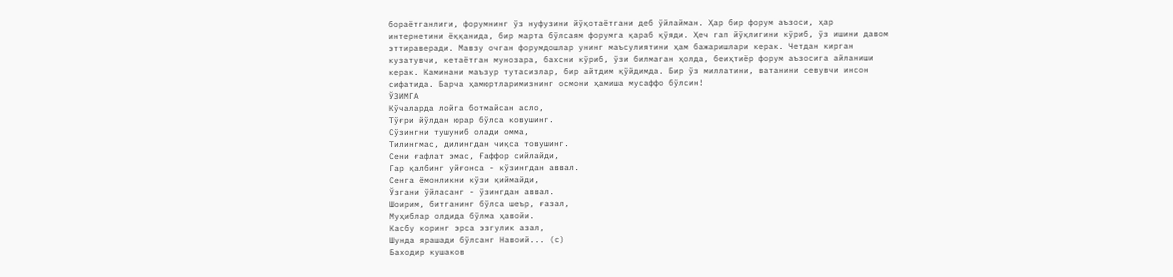бораётганлиги, форумнинг ўз нуфузини йўқотаётгани деб ўйлайман. Ҳар бир форум аъзоси, ҳар интернетини ёққанида, бир марта бўлсаям форумга қараб қўяди. Ҳеч гап йўқлигини кўриб, ўз ишини давом эттираверади. Мавзу очган форумдошлар унинг маъсулиятини ҳам бажаришлари керак. Четдан кирган кузатувчи, кетаётган мунозара, бахсни кўриб, ўзи билмаган ҳолда, беиҳтиёр форум аъзосига айланиши керак. Каминани маъзур тутасизлар, бир айтдим қўйдимда. Бир ўз миллатини, ватанини севувчи инсон сифатида. Барча ҳамюртларимизнинг осмони ҳамиша мусаффо бўлсин!
ЎЗИМГА
Кўчаларда лойга ботмайсан асло,
Тўғри йўлдан юрар бўлса ковушинг.
Сўзингни тушуниб олади омма,
Тилингмас, дилингдан чиқса товушинг.
Сени ғафлат эмас, Ғаффор сийлайди,
Гар қалбинг уйғонса - кўзингдан аввал.
Сенга ёмонликни кўзи қиймайди,
Ўзгани ўйласанг - ўзингдан аввал.
Шоирим, битганинг бўлса шеър, ғазал,
Муҳиблар олдида бўлма ҳавойи.
Касбу коринг эрса эзгулик азал,
Шунда ярашади бўлсанг Навоий... (с)
Баходир кушаков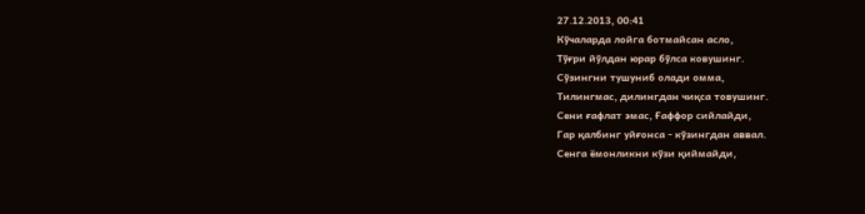27.12.2013, 00:41
Кўчаларда лойга ботмайсан асло,
Тўғри йўлдан юрар бўлса ковушинг.
Сўзингни тушуниб олади омма,
Тилингмас, дилингдан чиқса товушинг.
Сени ғафлат эмас, Ғаффор сийлайди,
Гар қалбинг уйғонса - кўзингдан аввал.
Сенга ёмонликни кўзи қиймайди,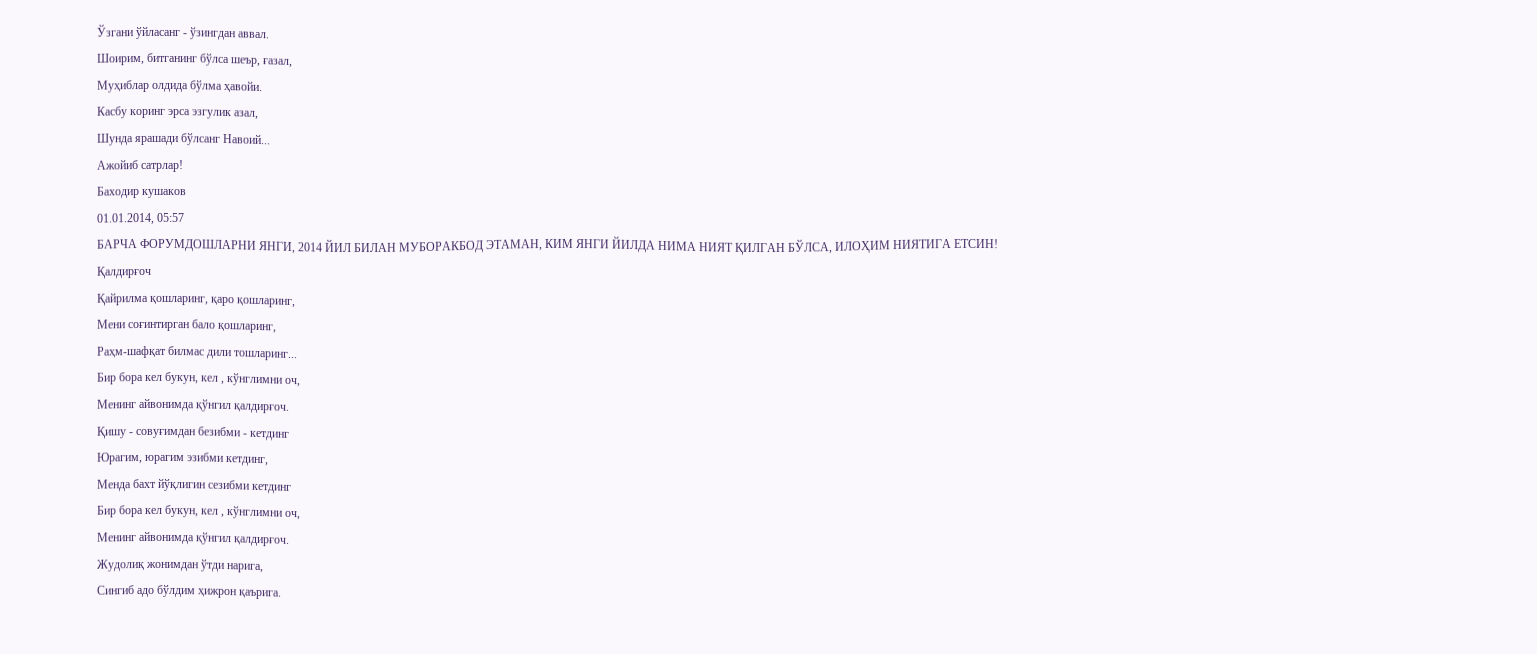Ўзгани ўйласанг - ўзингдан аввал.
Шоирим, битганинг бўлса шеър, ғазал,
Муҳиблар олдида бўлма ҳавойи.
Касбу коринг эрса эзгулик азал,
Шунда ярашади бўлсанг Навоий...
Ажойиб сатрлар!
Баходир кушаков
01.01.2014, 05:57
БАРЧА ФОРУМДОШЛАРНИ ЯНГИ, 2014 ЙИЛ БИЛАН МУБОРАКБОД ЭТАМАН, КИМ ЯНГИ ЙИЛДА НИМА НИЯТ ҚИЛГАН БЎЛСА, ИЛОҲИМ НИЯТИГА ЕТСИН!
Қалдирғоч
Қайрилма қошларинг, қаро қошларинг,
Мени соғинтирган бало қошларинг,
Раҳм-шафқат билмас дили тошларинг...
Бир бора кел букун, кел , кўнглимни оч,
Менинг айвонимда қўнгил қалдирғоч.
Қишу - совуғимдан безибми - кетдинг
Юрагим, юрагим эзибми кетдинг,
Менда бахт йўқлигин сезибми кетдинг
Бир бора кел букун, кел , кўнглимни оч,
Менинг айвонимда қўнгил қалдирғоч.
Жудолиқ жонимдан ўтди нарига,
Сингиб адо бўлдим ҳижрон қаърига.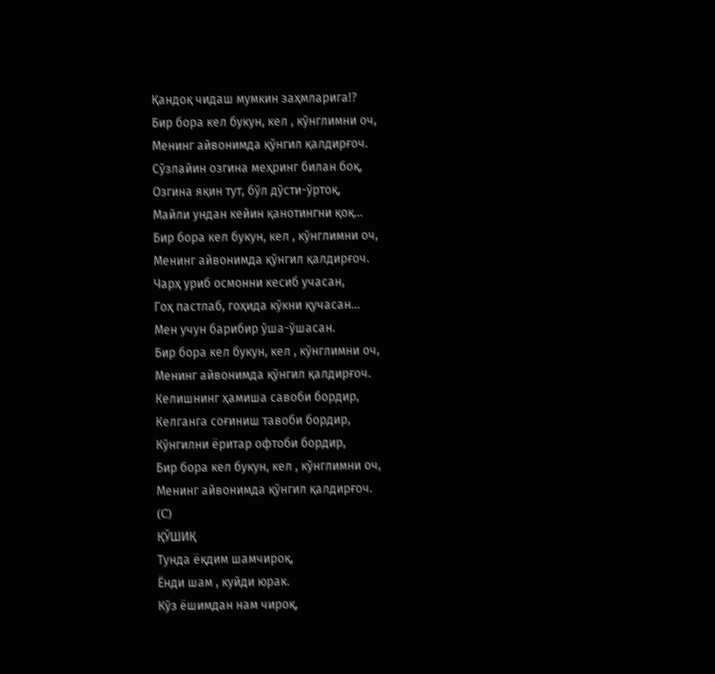Қандоқ чидаш мумкин заҳмларига!?
Бир бора кел букун, кел , кўнглимни оч,
Менинг айвонимда қўнгил қалдирғоч.
Сўзлайин озгина меҳринг билан боқ,
Озгина яқин тут, бўл дўсти-ўртоқ,
Майли ундан кейин қанотингни қоқ...
Бир бора кел букун, кел , кўнглимни оч,
Менинг айвонимда қўнгил қалдирғоч.
Чарҳ уриб осмонни кесиб учасан,
Гоҳ пастлаб, гоҳида кўкни қучасан...
Мен учун барибир ўша-ўшасан.
Бир бора кел букун, кел , кўнглимни оч,
Менинг айвонимда қўнгил қалдирғоч.
Келишнинг ҳамиша савоби бордир,
Келганга соғиниш тавоби бордир,
Кўнгилни ёритар офтоби бордир,
Бир бора кел букун, кел , кўнглимни оч,
Менинг айвонимда қўнгил қалдирғоч.
(C)
ҚЎШИҚ
Тунда ёқдим шамчироқ,
Ёнди шам , куйди юрак.
Кўз ёшимдан нам чироқ,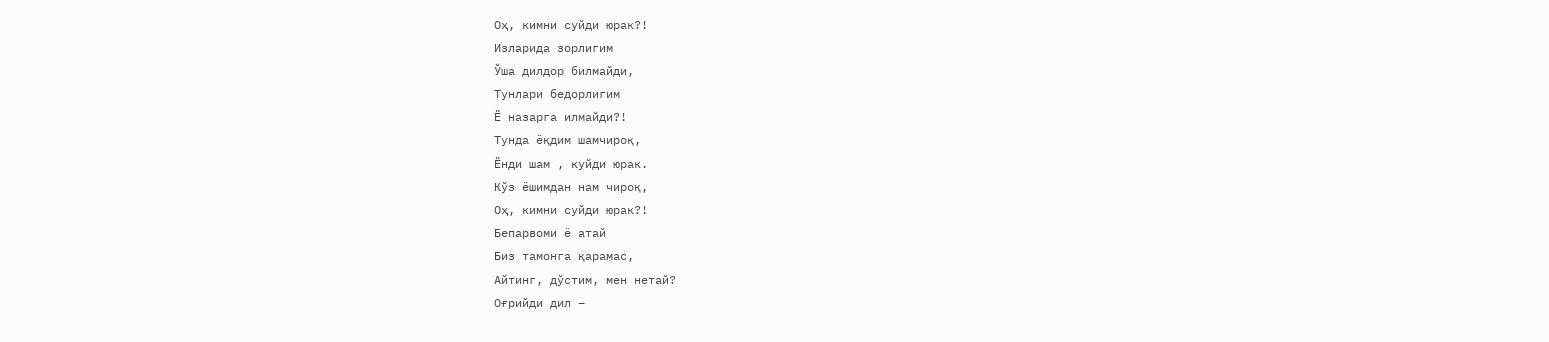Оҳ, кимни суйди юрак?!
Изларида зорлигим
Ўша дилдор билмайди,
Тунлари бедорлигим
Ё назарга илмайди?!
Тунда ёқдим шамчироқ,
Ёнди шам , куйди юрак.
Кўз ёшимдан нам чироқ,
Оҳ, кимни суйди юрак?!
Бепарвоми ё атай
Биз тамонга қарамас,
Айтинг, дўстим, мен нетай?
Оғрийди дил –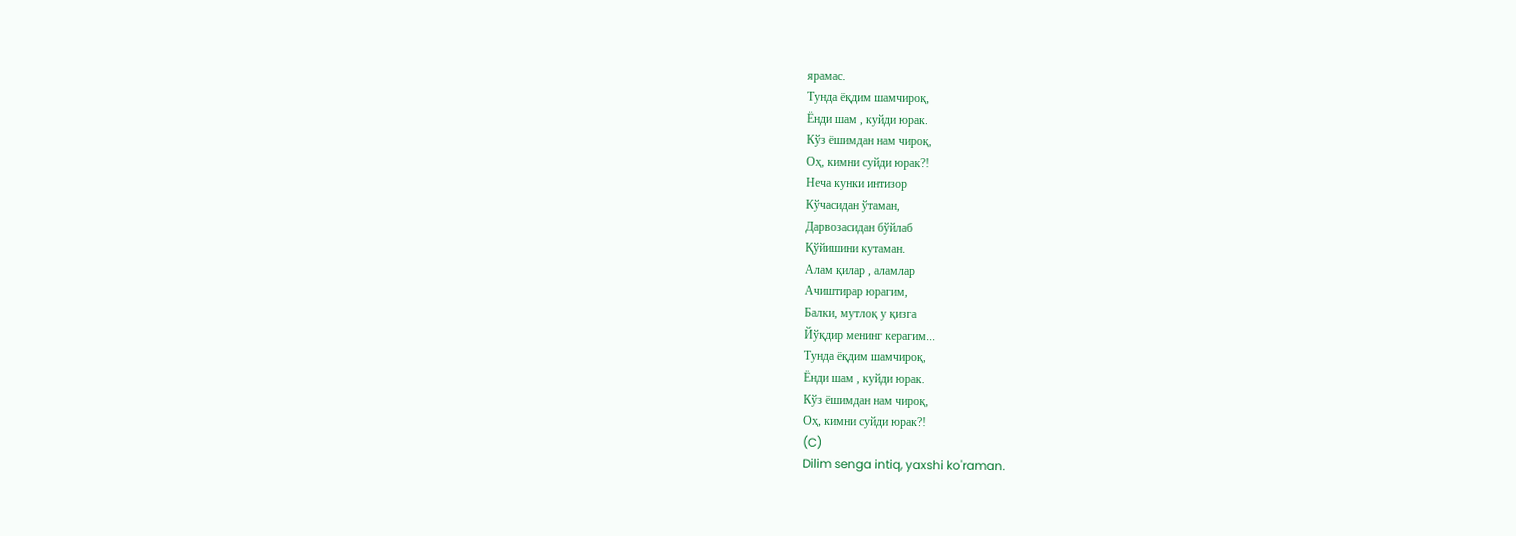ярамас.
Тунда ёқдим шамчироқ,
Ёнди шам , куйди юрак.
Кўз ёшимдан нам чироқ,
Оҳ, кимни суйди юрак?!
Неча кунки интизор
Кўчасидан ўтаман,
Дарвозасидан бўйлаб
Қўйишини кутаман.
Алам қилар , аламлар
Ачиштирар юрагим,
Балки, мутлоқ у қизга
Йўқдир менинг керагим...
Тунда ёқдим шамчироқ,
Ёнди шам , куйди юрак.
Кўз ёшимдан нам чироқ,
Оҳ, кимни суйди юрак?!
(C)
Dilim senga intiq, yaxshi ko'raman.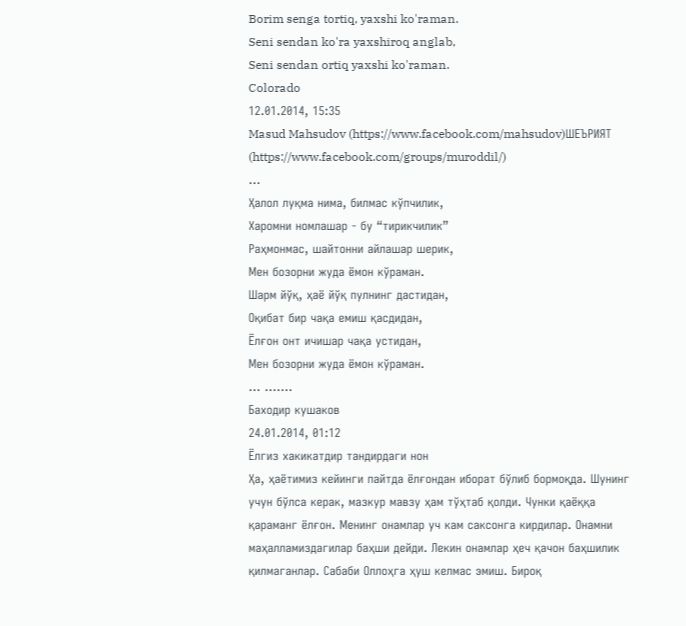Borim senga tortiq, yaxshi ko'raman.
Seni sendan ko'ra yaxshiroq anglab,
Seni sendan ortiq yaxshi ko'raman.
Colorado
12.01.2014, 15:35
Masud Mahsudov (https://www.facebook.com/mahsudov)ШЕЪРИЯТ (https://www.facebook.com/groups/muroddil/)
...
Ҳалол луқма нима, билмас кўпчилик,
Харомни номлашар - бу “тирикчилик”
Раҳмонмас, шайтонни айлашар шерик,
Мен бозорни жуда ёмон кўраман.
Шарм йўқ, ҳаё йўқ пулнинг дастидан,
Оқибат бир чақа емиш қасдидан,
Ёлғон онт ичишар чақа устидан,
Мен бозорни жуда ёмон кўраман.
... .......
Баходир кушаков
24.01.2014, 01:12
Ёлгиз хакикатдир тандирдаги нон
Ҳа, ҳаётимиз кейинги пайтда ёлғондан иборат бўлиб бормоқда. Шунинг учун бўлса керак, мазкур мавзу ҳам тўҳтаб қолди. Чунки қаёққа қараманг ёлғон. Менинг онамлар уч кам саксонга кирдилар. Онамни маҳалламиздагилар баҳши дейди. Лекин онамлар ҳеч қачон баҳшилик қилмаганлар. Сабаби Оллоҳга ҳуш келмас эмиш. Бироқ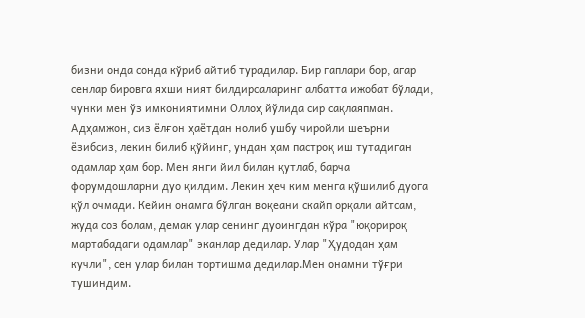бизни онда сонда кўриб айтиб турадилар. Бир гаплари бор, агар сенлар бировга яхши ният билдирсаларинг албатта ижобат бўлади, чунки мен ўз имкониятимни Оллоҳ йўлида сир сақлаяпман. Адҳамжон, сиз ёлғон ҳаётдан нолиб ушбу чиройли шеърни ёзибсиз, лекин билиб қўйинг, ундан ҳам пастроқ иш тутадиган одамлар ҳам бор. Мен янги йил билан қутлаб, барча форумдошларни дуо қилдим. Лекин ҳеч ким менга қўшилиб дуога қўл очмади. Кейин онамга бўлган воқеани скайп орқали айтсам, жуда соз болам, демак улар сенинг дуоингдан кўра "юқорироқ мартабадаги одамлар" эканлар дедилар. Улар "Ҳудодан ҳам кучли", сен улар билан тортишма дедилар.Мен онамни тўғри тушиндим.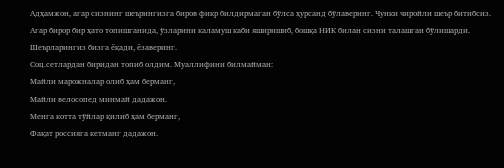Адҳамжон, агар сизнинг шеърингизга биров фикр билдирмаган бўлса ҳурсанд бўлаверинг. Чунки чиройли шеър битибсиз. Агар бирор бир ҳато топишганида, ўзларини каламуш каби яширишиб, бошқа НИК билан сизни талашган бўлишарди. Шеърларингиз бизга ёқади, ёзаверинг.
Соц.сетлардан биридан топиб олдим. Муаллифини билмайман:
Майли марожналар олиб ҳам берманг,
Майли велосопед минмай дадажон.
Менга котта тўйлар қилиб ҳам берманг,
Фақат россияга кетманг дадажон.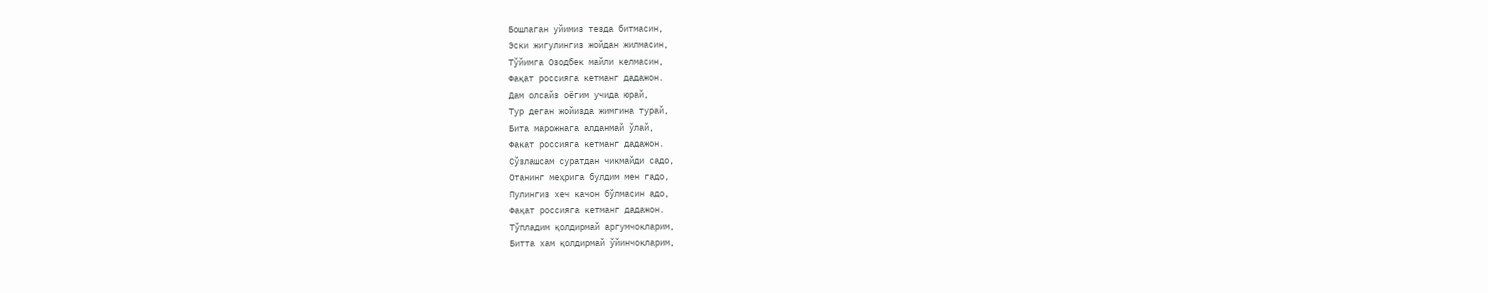Бошлаган уйимиз тезда битмасин,
Эски жигулингиз жойдан жилмасин,
Тўйимга Озодбек майли келмасин,
Фақат россияга кетманг дадажон.
Дам олсайз оёгим учида юрай,
Тур деган жойизда жимгина турай,
Бита марожнага алданмай ўлай,
Факат россияга кетманг дадажон.
Сўзлашсам суратдан чикмайди садо,
Отанинг меҳрига булдим мен гадо,
Пулингиз хеч качон бўлмасин адо,
Фақат россияга кетманг дадажон.
Тўпладим қолдирмай аргумчокларим,
Битта хам қолдирмай ўйинчокларим,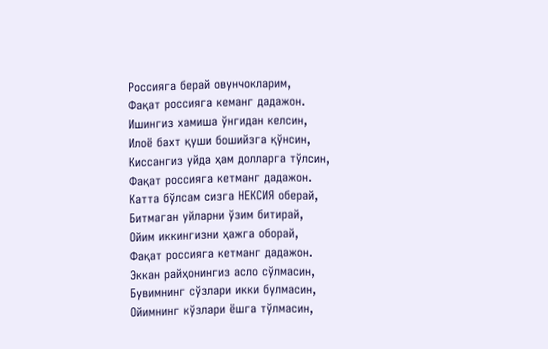Россияга берай овунчокларим,
Фақат россияга кеманг дадажон.
Ишингиз хамиша ўнгидан келсин,
Илоё бахт қуши бошийзга қўнсин,
Киссангиз уйда ҳам долларга тўлсин,
Фақат россияга кетманг дадажон.
Катта бўлсам сизга НЕКСИЯ оберай,
Битмаган уйларни ўзим битирай,
Ойим иккингизни ҳажга оборай,
Фақат россияга кетманг дадажон.
Эккан райҳонингиз асло сўлмасин,
Бувимнинг сўзлари икки булмасин,
Ойимнинг кўзлари ёшга тўлмасин,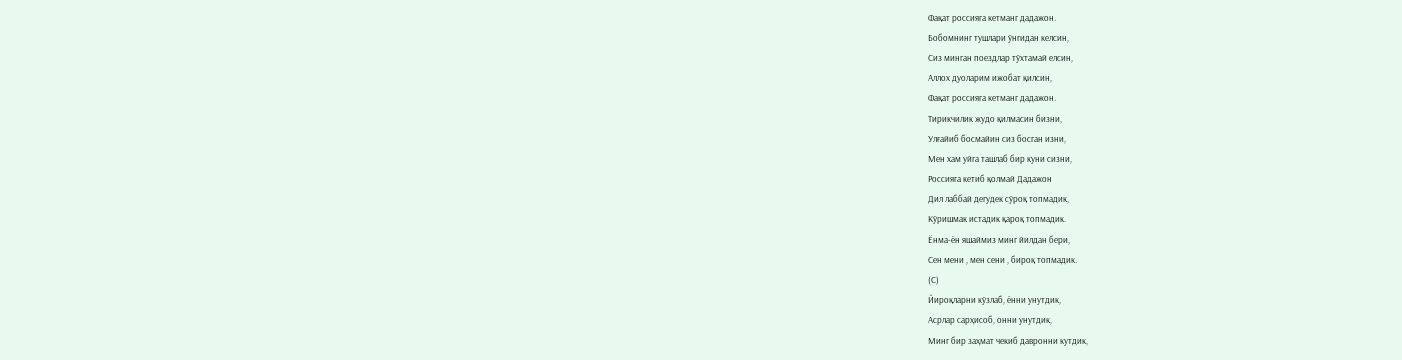Фақат россияга кетманг дадажон.
Бобомнинг тушлари ўнгидан келсин,
Сиз минган поездлар тўхтамай елсин,
Аллох дуоларим ижобат қилсин,
Фақат россияга кетманг дадажон.
Тирикчилик жудо қилмасин бизни,
Улғайиб босмайин сиз босган изни,
Мен хам уйга ташлаб бир куни сизни,
Россияга кетиб қолмай Дадажон
Дил лаббай дегудек сўроқ топмадик,
Кўришмак истадик қароқ топмадик.
Ёнма-ён яшаймиз минг йилдан бери,
Сен мени , мен сени , бироқ топмадик.
(С)
Йироқларни кўзлаб, ённи унутдик,
Асрлар сарҳисоб, онни унутдик,
Минг бир заҳмат чекиб давронни кутдик,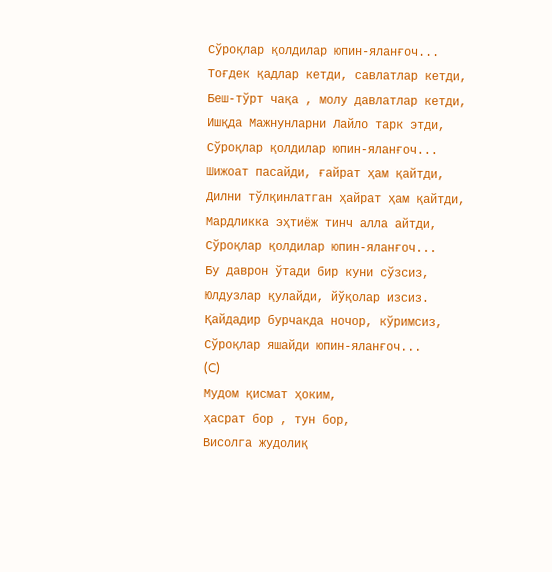Сўроқлар қолдилар юпин-яланғоч...
Тоғдек қадлар кетди, савлатлар кетди,
Беш-тўрт чақа , молу давлатлар кетди,
Ишқда Мажнунларни Лайло тарк этди,
Сўроқлар қолдилар юпин-яланғоч...
Шижоат пасайди, ғайрат ҳам қайтди,
Дилни тўлқинлатган ҳайрат ҳам қайтди,
Мардликка эҳтиёж тинч алла айтди,
Сўроқлар қолдилар юпин-яланғоч...
Бу даврон ўтади бир куни сўзсиз,
Юлдузлар қулайди, йўқолар изсиз.
Қайдадир бурчакда ночор, кўримсиз,
Сўроқлар яшайди юпин-яланғоч...
(C)
Мудом қисмат ҳоким,
ҳасрат бор , тун бор,
Висолга жудолиқ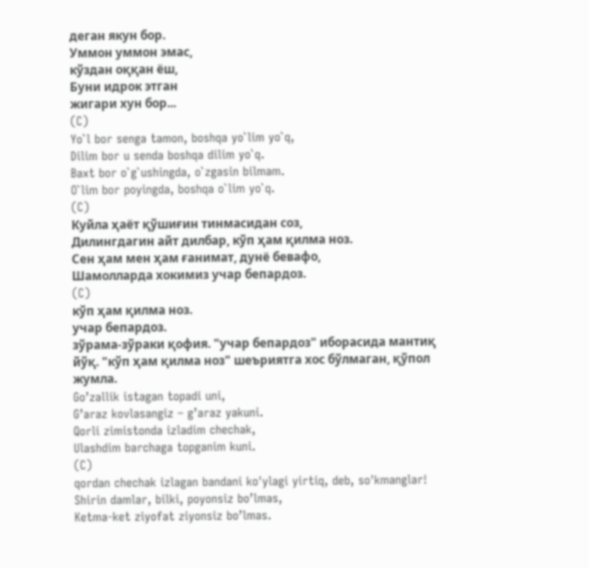деган якун бор.
Уммон уммон эмас,
кўздан оққан ёш,
Буни идрок этган
жигари хун бор...
(C)
Yo`l bor senga tamon, boshqa yo`lim yo`q,
Dilim bor u senda boshqa dilim yo`q.
Baxt bor o`g`ushingda, o`zgasin bilmam.
O`lim bor poyingda, boshqa o`lim yo`q.
(C)
Куйла ҳаёт қўшиғин тинмасидан соз,
Дилингдагин айт дилбар, кўп ҳам қилма ноз.
Сен ҳам мен ҳам ғанимат, дунё бевафо,
Шамолларда хокимиз учар бепардоз.
(C)
кўп ҳам қилма ноз.
учар бепардоз.
зўрама-зўраки қофия. "учар бепардоз" иборасида мантиқ йўқ. "кўп ҳам қилма ноз" шеъриятга хос бўлмаган, қўпол жумла.
Go’zallik istagan topadi uni,
G’araz kovlasangiz – g’araz yakuni.
Qorli zimistonda izladim chechak,
Ulashdim barchaga topganim kuni.
(C)
qordan chechak izlagan bandani ko'ylagi yirtiq, deb, so'kmanglar!
Shirin damlar, bilki, poyonsiz bo’lmas,
Ketma-ket ziyofat ziyonsiz bo’lmas.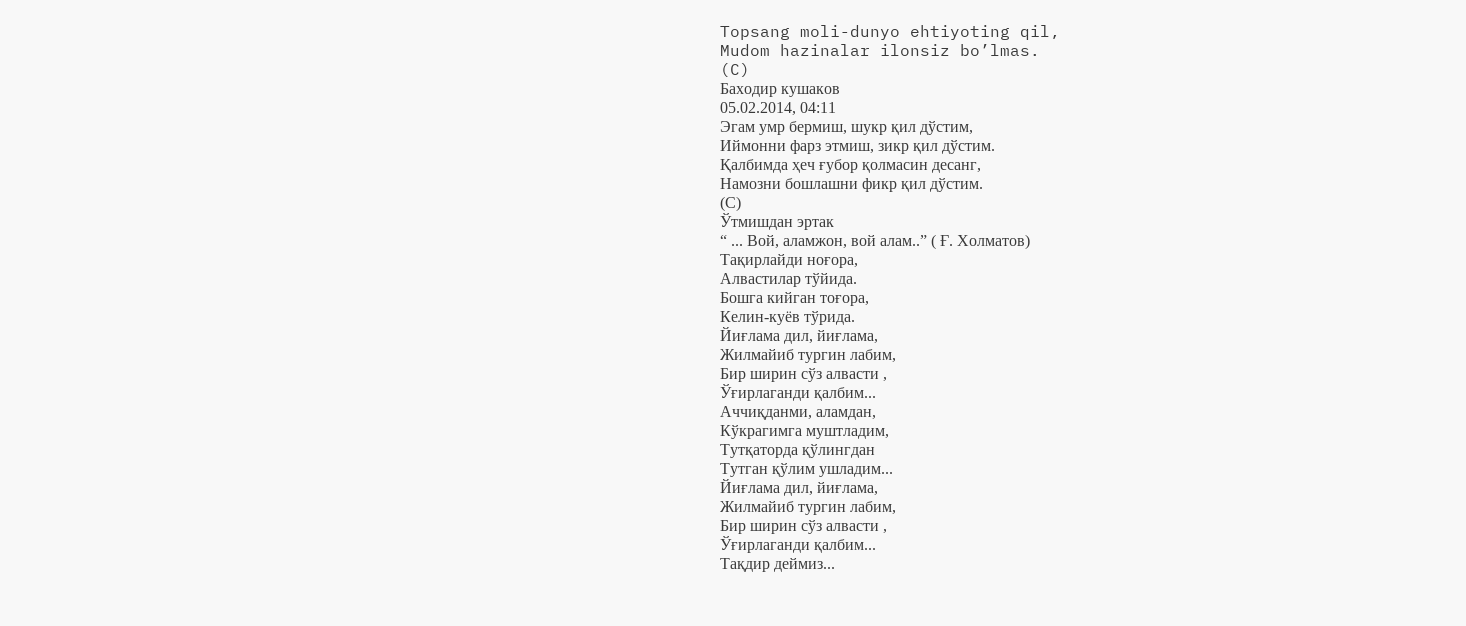Topsang moli-dunyo ehtiyoting qil,
Mudom hazinalar ilonsiz bo’lmas.
(C)
Баходир кушаков
05.02.2014, 04:11
Эгам умр бермиш, шукр қил дўстим,
Иймонни фарз этмиш, зикр қил дўстим.
Қалбимда ҳеч ғубор қолмасин десанг,
Намозни бошлашни фикр қил дўстим.
(С)
Ўтмишдан эртак
“ ... Вой, аламжон, вой алам..” ( Ғ. Холматов)
Тақирлайди ноғора,
Алвастилар тўйида.
Бошга кийган тоғора,
Келин-куёв тўрида.
Йиғлама дил, йиғлама,
Жилмайиб тургин лабим,
Бир ширин сўз алвасти ,
Ўғирлаганди қалбим...
Аччиқданми, аламдан,
Кўкрагимга муштладим,
Тутқаторда қўлингдан
Тутган қўлим ушладим...
Йиғлама дил, йиғлама,
Жилмайиб тургин лабим,
Бир ширин сўз алвасти ,
Ўғирлаганди қалбим...
Тақдир деймиз...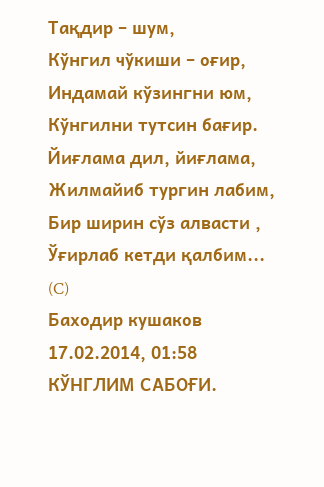Тақдир – шум,
Кўнгил чўкиши – оғир,
Индамай кўзингни юм,
Кўнгилни тутсин бағир.
Йиғлама дил, йиғлама,
Жилмайиб тургин лабим,
Бир ширин сўз алвасти ,
Ўғирлаб кетди қалбим...
(C)
Баходир кушаков
17.02.2014, 01:58
КЎНГЛИМ САБОҒИ.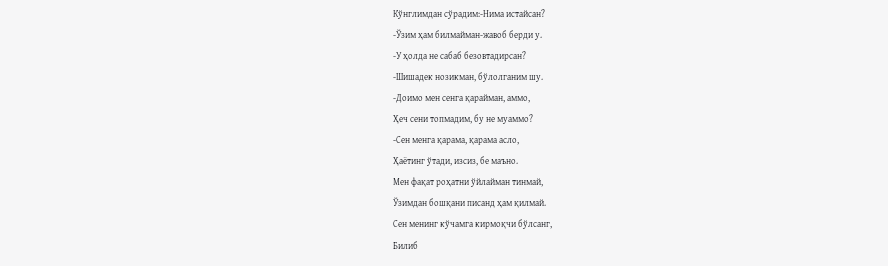Кўнглимдан сўрадим:-Нима истайсан?
-Ўзим ҳам билмайман-жавоб берди у.
-У ҳолда не сабаб безовтадирсан?
-Шишадек нозикман, бўлолганим шу.
-Доимо мен сенга қарайман, аммо,
Ҳеч сени топмадим, бу не муаммо?
-Сен менга қарама, қарама асло,
Ҳаётинг ўтади, изсиз, бе маъно.
Мен фақат роҳатни ўйлайман тинмай,
Ўзимдан бошқани писанд ҳам қилмай.
Сен менинг кўчамга кирмоқчи бўлсанг,
Билиб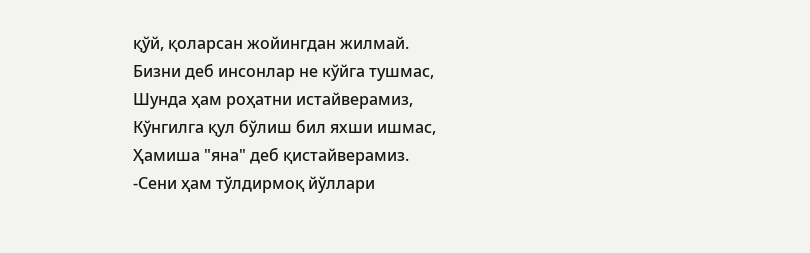қўй, қоларсан жойингдан жилмай.
Бизни деб инсонлар не кўйга тушмас,
Шунда ҳам роҳатни истайверамиз,
Кўнгилга қул бўлиш бил яхши ишмас,
Ҳамиша "яна" деб қистайверамиз.
-Сени ҳам тўлдирмоқ йўллари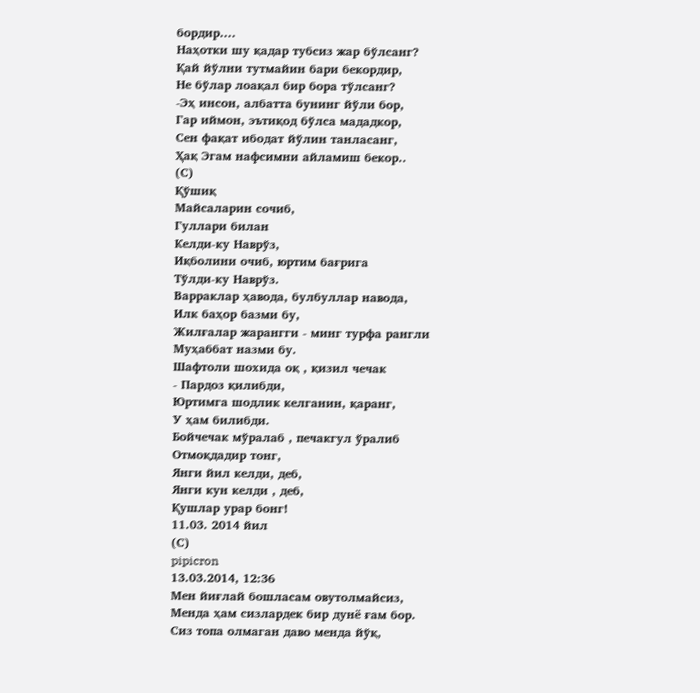бордир....
Наҳотки шу қадар тубсиз жар бўлсанг?
Қай йўлни тутмайин бари бекордир,
Не бўлар лоақал бир бора тўлсанг?
-Эҳ инсон, албатта бунинг йўли бор,
Гар иймон, эътиқод бўлса мададкор,
Сен фақат ибодат йўлин танласанг,
Ҳақ Эгам нафсимни айламиш бекор..
(С)
Қўшиқ
Майсаларин сочиб,
Гуллари билан
Келди-ку Наврўз,
Иқболини очиб, юртим бағрига
Тўлди-ку Наврўз.
Варраклар ҳавода, булбуллар навода,
Илк баҳор базми бу,
Жилғалар жарангги - минг турфа рангли
Муҳаббат назми бу.
Шафтоли шохида оқ , қизил чечак
- Пардоз қилибди,
Юртимга шодлик келганин, қаранг,
У ҳам билибди.
Бойчечак мўралаб , печакгул ўралиб
Отмоқдадир тонг,
Янги йил келди, деб,
Янги кун келди , деб,
Қушлар урар бонг!
11.03. 2014 йил
(С)
pipicron
13.03.2014, 12:36
Мен йиғлай бошласам овутолмайсиз,
Менда ҳам сизлардек бир дунё ғам бор.
Сиз топа олмаган даво менда йўқ,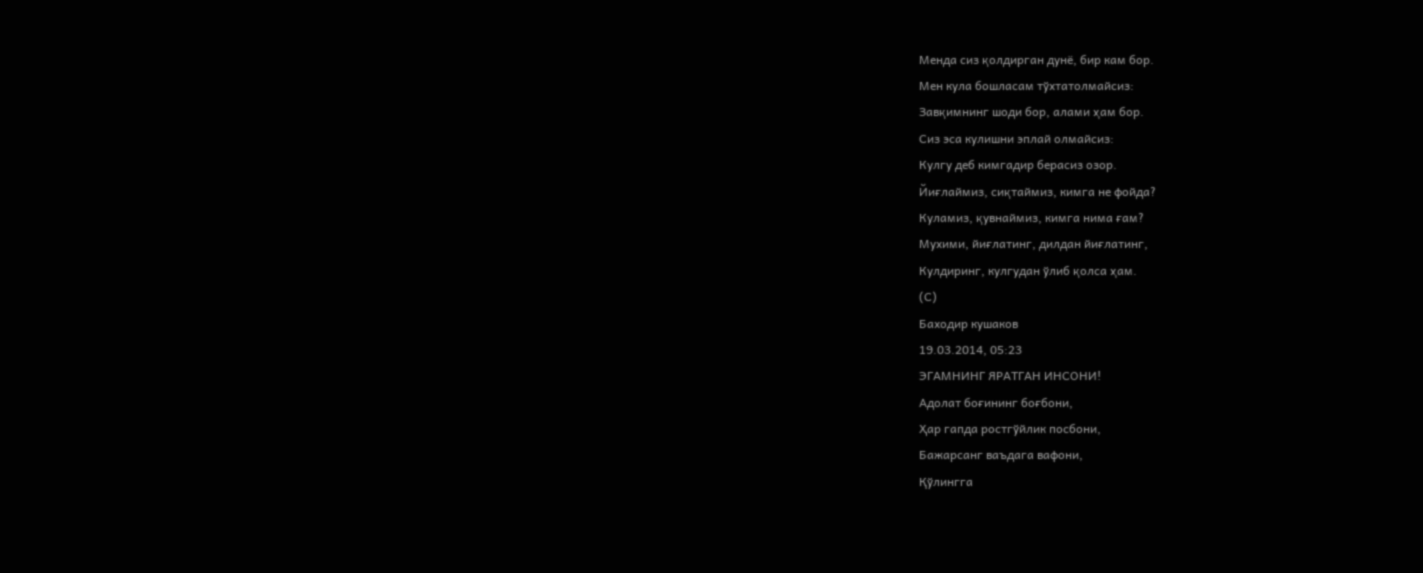Менда сиз қолдирган дунё, бир кам бор.
Мен кула бошласам тўхтатолмайсиз:
Завқимнинг шоди бор, алами ҳам бор.
Сиз эса кулишни эплай олмайсиз:
Кулгу деб кимгадир берасиз озор.
Йиғлаймиз, сиқтаймиз, кимга не фойда?
Куламиз, қувнаймиз, кимга нима ғам?
Мухими, йиғлатинг, дилдан йиғлатинг,
Кулдиринг, кулгудан ўлиб қолса ҳам.
(C)
Баходир кушаков
19.03.2014, 05:23
ЭГАМНИНГ ЯРАТГАН ИНСОНИ!
Адолат боғининг боғбони,
Ҳар гапда ростгўйлик посбони,
Бажарсанг ваъдага вафони,
Қўлингга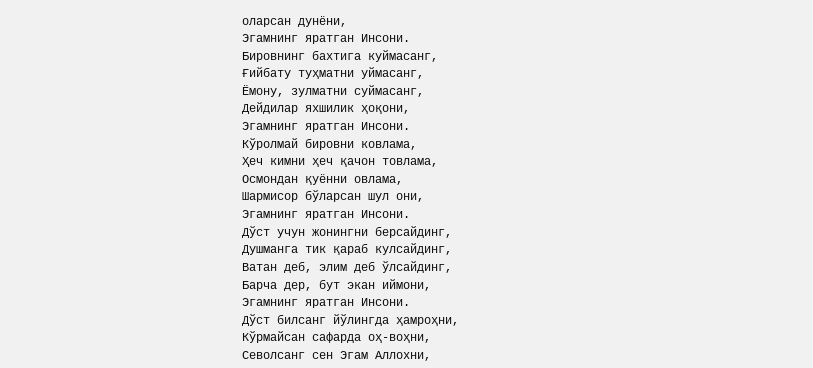оларсан дунёни,
Эгамнинг яратган Инсони.
Бировнинг бахтига куймасанг,
Ғийбату туҳматни уймасанг,
Ёмону, зулматни суймасанг,
Дейдилар яхшилик ҳоқони,
Эгамнинг яратган Инсони.
Кўролмай бировни ковлама,
Ҳеч кимни ҳеч қачон товлама,
Осмондан қуённи овлама,
Шармисор бўларсан шул они,
Эгамнинг яратган Инсони.
Дўст учун жонингни берсайдинг,
Душманга тик қараб кулсайдинг,
Ватан деб, элим деб ўлсайдинг,
Барча дер, бут экан иймони,
Эгамнинг яратган Инсони.
Дўст билсанг йўлингда ҳамроҳни,
Кўрмайсан сафарда оҳ-воҳни,
Севолсанг сен Эгам Аллохни,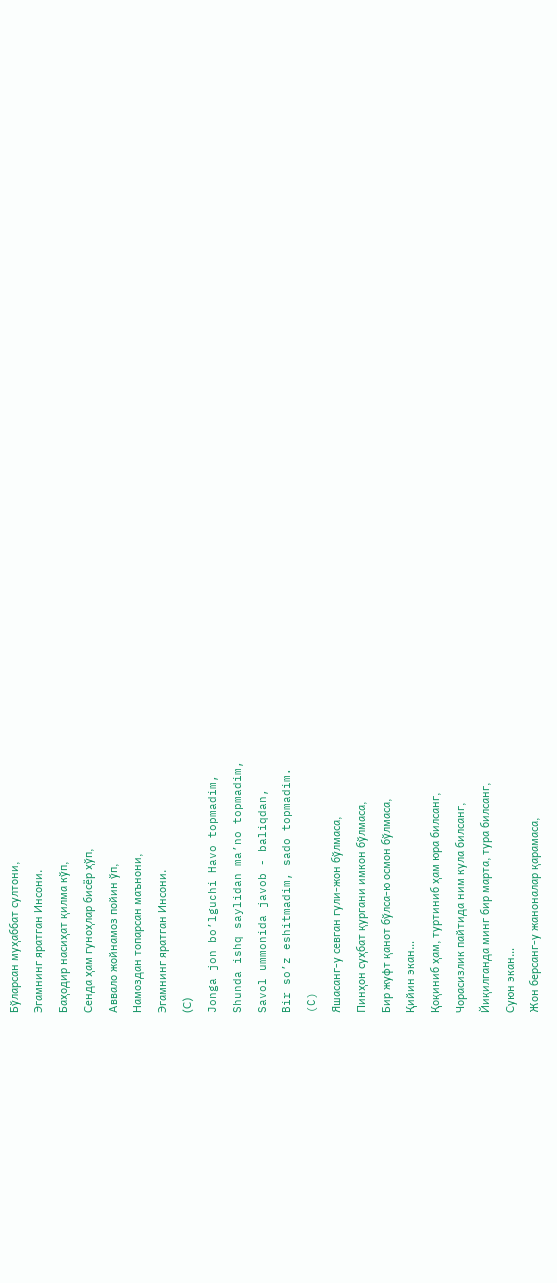Бўларсан муҳаббат султони,
Эгамнинг яратган Инсони.
Баҳодир насиҳат қилма кўп,
Сенда ҳам гуноҳлар бисёр ҳўп,
Аввало жойнамоз пойин ўп,
Намоздан топарсан маънони,
Эгамнинг яратган Инсони.
(С)
Jonga jon bo’lguchi Havo topmadim,
Shunda ishq saylidan ma’no topmadim,
Savol ummonida javob - baliqdan,
Bir so’z eshitmadim, sado topmadim.
(C)
Яшасанг-у севган гули-жон бўлмаса,
Пинҳон суҳбат қургани имкон бўлмаса,
Бир жуфт қанот бўлса-ю осмон бўлмаса,
Қийин экан…
Қоқиниб ҳам, туртиниб ҳам юра билсанг,
Чорасизлик пайтида ним кула билсанг,
Йиқилганда минг бир марта, тура билсанг,
Суюн экан…
Жон берсанг-у жаноналар қарамаса,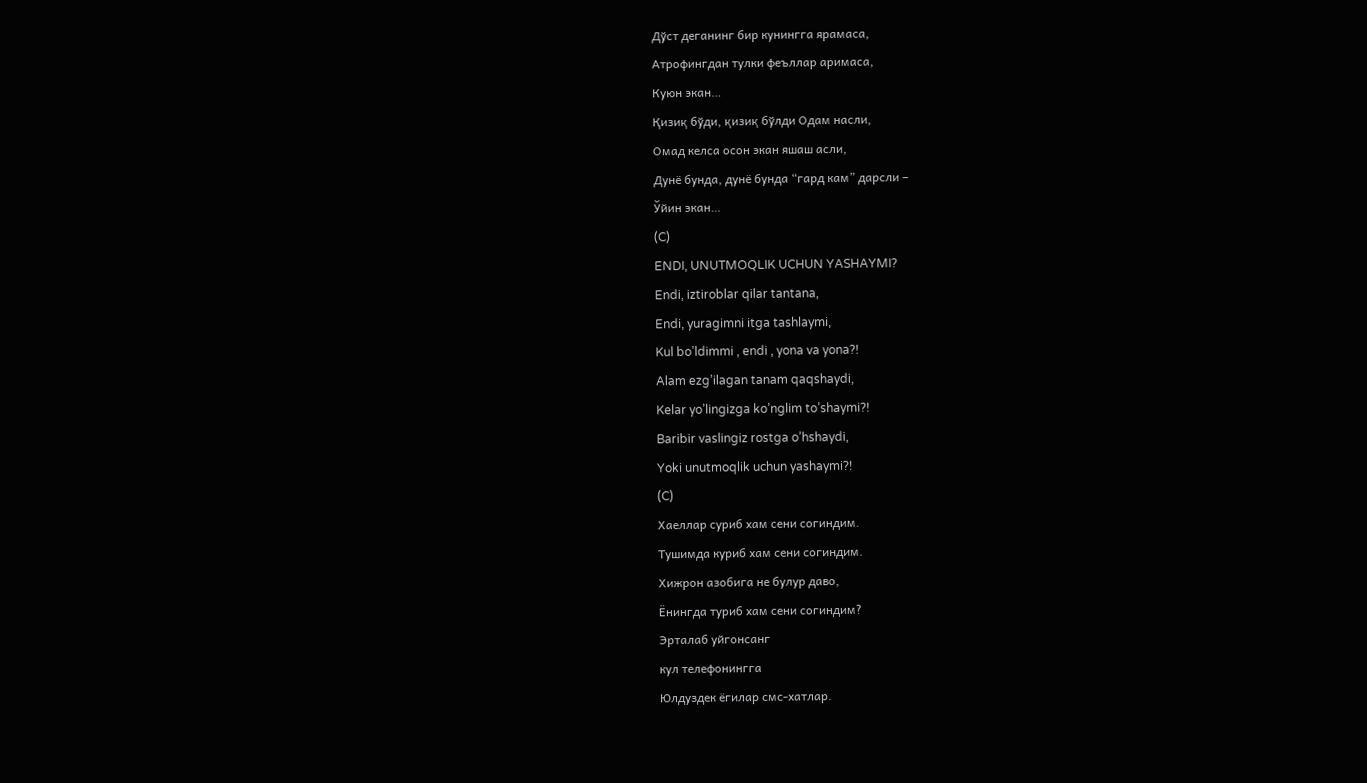Дўст деганинг бир кунингга ярамаса,
Атрофингдан тулки феъллар аримаса,
Куюн экан…
Қизиқ бўди, қизиқ бўлди Одам насли,
Омад келса осон экан яшаш асли,
Дунё бунда, дунё бунда “гард кам” дарсли –
Ўйин экан…
(C)
ENDI, UNUTMOQLIK UCHUN YASHAYMI?
Endi, iztiroblar qilar tantana,
Endi, yuragimni itga tashlaymi,
Kul bo’ldimmi , endi , yona va yona?!
Alam ezg’ilagan tanam qaqshaydi,
Kelar yo’lingizga ko’nglim to’shaymi?!
Baribir vaslingiz rostga o’hshaydi,
Yoki unutmoqlik uchun yashaymi?!
(C)
Хаеллар суриб хам сени согиндим.
Тушимда куриб хам сени согиндим.
Хижрон азобига не булур даво,
Ёнингда туриб хам сени согиндим?
Эрталаб уйгонсанг
кул телефонингга
Юлдуздек ёгилар смс-хатлар.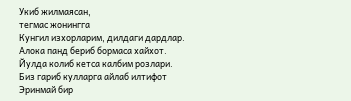Укиб жилмаясан,
тегмас жонингга
Кунгил изхорларим, дилдаги дардлар.
Алока панд бериб бормаса хайхот.
Йулда колиб кетса калбим розлари.
Биз гариб кулларга айлаб илтифот
Эринмай бир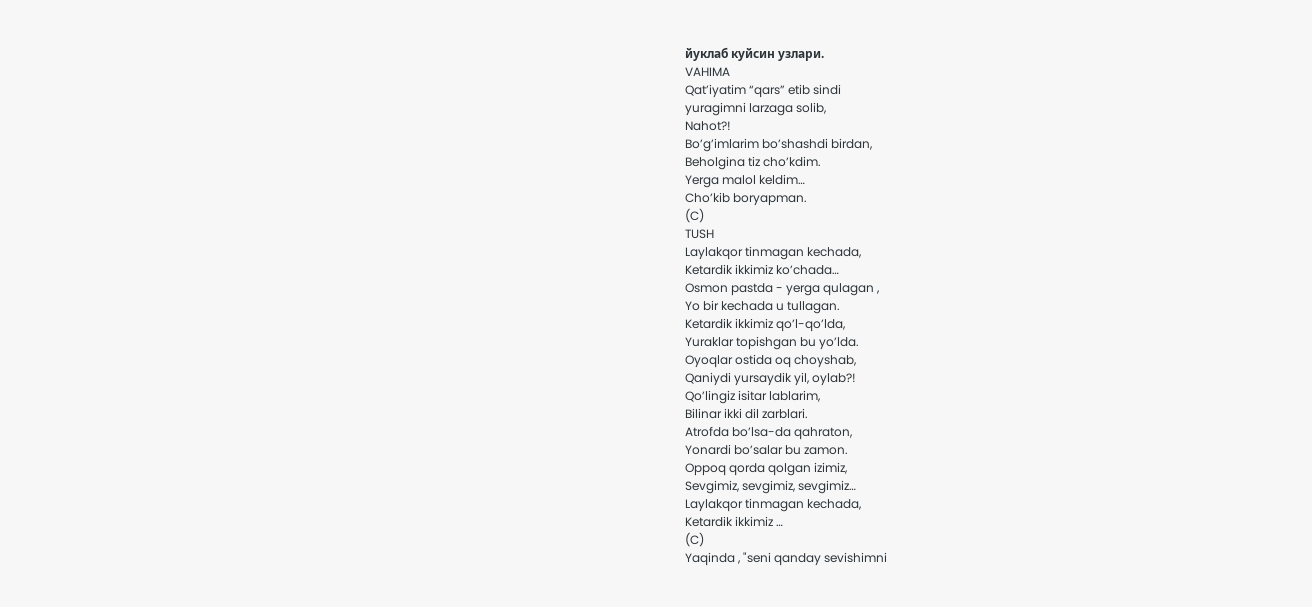йуклаб куйсин узлари.
VAHIMA
Qat’iyatim “qars” etib sindi
yuragimni larzaga solib,
Nahot?!
Bo’g’imlarim bo’shashdi birdan,
Beholgina tiz cho’kdim.
Yerga malol keldim…
Cho’kib boryapman.
(C)
TUSH
Laylakqor tinmagan kechada,
Ketardik ikkimiz ko’chada…
Osmon pastda - yerga qulagan ,
Yo bir kechada u tullagan.
Ketardik ikkimiz qo’l-qo’lda,
Yuraklar topishgan bu yo’lda.
Oyoqlar ostida oq choyshab,
Qaniydi yursaydik yil, oylab?!
Qo’lingiz isitar lablarim,
Bilinar ikki dil zarblari.
Atrofda bo’lsa-da qahraton,
Yonardi bo’salar bu zamon.
Oppoq qorda qolgan izimiz,
Sevgimiz, sevgimiz, sevgimiz…
Laylakqor tinmagan kechada,
Ketardik ikkimiz …
(C)
Yaqinda , "seni qanday sevishimni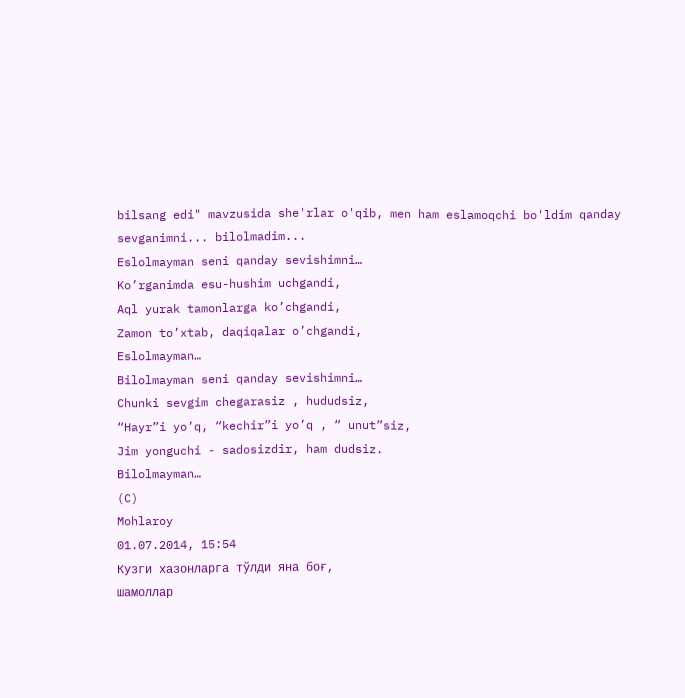bilsang edi" mavzusida she'rlar o'qib, men ham eslamoqchi bo'ldim qanday sevganimni... bilolmadim...
Eslolmayman seni qanday sevishimni…
Ko’rganimda esu-hushim uchgandi,
Aql yurak tamonlarga ko’chgandi,
Zamon to’xtab, daqiqalar o’chgandi,
Eslolmayman…
Bilolmayman seni qanday sevishimni…
Chunki sevgim chegarasiz , hududsiz,
“Hayr”i yo’q, “kechir”i yo’q , “ unut”siz,
Jim yonguchi - sadosizdir, ham dudsiz.
Bilolmayman…
(C)
Mohlaroy
01.07.2014, 15:54
Кузги хазонларга тўлди яна боғ,
шамоллар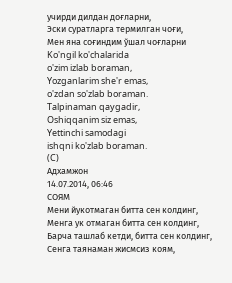учирди дилдан доғларни,
Эски суратларга термилган чоғи,
Мен яна соғиндим ўшал чоғларни
Ko'ngil ko'chalarida
o'zim izlab boraman,
Yozganlarim she'r emas,
o'zdan so'zlab boraman.
Talpinaman qaygadir,
Oshiqqanim siz emas,
Yettinchi samodagi
ishqni ko'zlab boraman.
(C)
Адхамжон
14.07.2014, 06:46
СОЯМ
Мени йукотмаган битта сен колдинг,
Менга ук отмаган битта сен колдинг,
Барча ташлаб кетди, битта сен колдинг,
Сенга таянаман жисмсиз коям,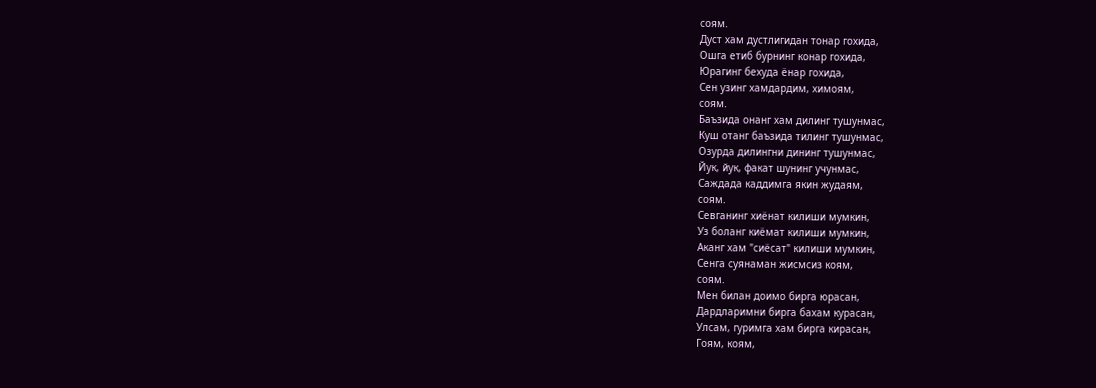соям.
Дуст хам дустлигидан тонар гохида,
Ошга етиб бурнинг конар гохида,
Юрагинг бехуда ёнар гохида,
Сен узинг хамдардим, химоям,
соям.
Баъзида онанг хам дилинг тушунмас,
Куш отанг баъзида тилинг тушунмас,
Озурда дилингни дининг тушунмас,
Йук, йук, факат шунинг учунмас,
Саждада каддимга якин жудаям,
соям.
Севганинг хиёнат килиши мумкин,
Уз боланг киёмат килиши мумкин,
Аканг хам "сиёсат" килиши мумкин,
Сенга суянаман жисмсиз коям,
соям.
Мен билан доимо бирга юрасан,
Дардларимни бирга бахам курасан,
Улсам, гуримга хам бирга кирасан,
Гоям, коям,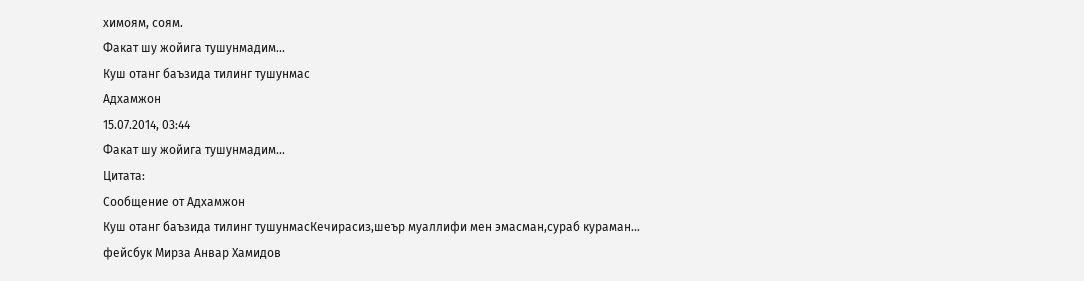химоям, соям.
Факат шу жойига тушунмадим...
Куш отанг баъзида тилинг тушунмас
Адхамжон
15.07.2014, 03:44
Факат шу жойига тушунмадим...
Цитата:
Сообщение от Адхамжон
Куш отанг баъзида тилинг тушунмасКечирасиз,шеър муаллифи мен эмасман,сураб кураман...
фейсбук Мирза Анвар Хамидов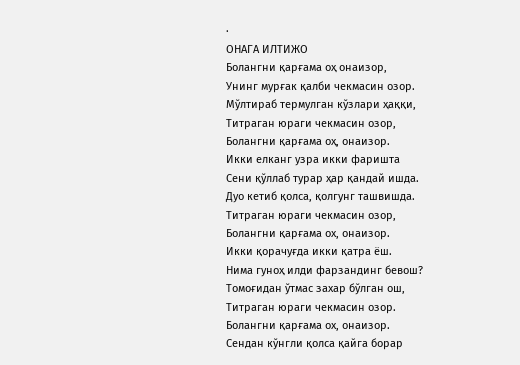·
ОНАГА ИЛТИЖО
Болангни қарғама оҳ онаизор,
Унинг мурғак қалби чекмасин озор.
Мўлтираб термулган кўзлари ҳаққи,
Титраган юраги чекмасин озор,
Болангни қарғама оҳ, онаизор.
Икки елканг узра икки фаришта
Сени қўллаб турар ҳар қандай ишда.
Дуо кетиб қолса, қолгунг ташвишда.
Титраган юраги чекмасин озор,
Болангни қарғама ох, онаизор.
Икки қорачуғда икки қатра ёш.
Нима гуноҳ илди фарзандинг бевош?
Томоғидан ўтмас захар бўлган ош,
Титраган юраги чекмасин озор.
Болангни қарғама ох, онаизор.
Сендан кўнгли қолса қайга борар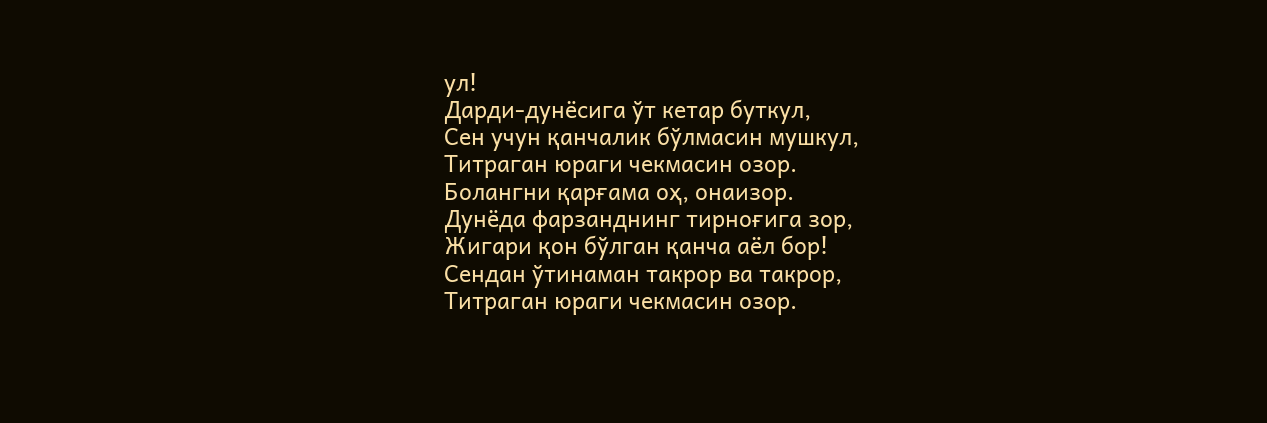ул!
Дарди-дунёсига ўт кетар буткул,
Сен учун қанчалик бўлмасин мушкул,
Титраган юраги чекмасин озор.
Болангни қарғама оҳ, онаизор.
Дунёда фарзанднинг тирноғига зор,
Жигари қон бўлган қанча аёл бор!
Сендан ўтинаман такрор ва такрор,
Титраган юраги чекмасин озор.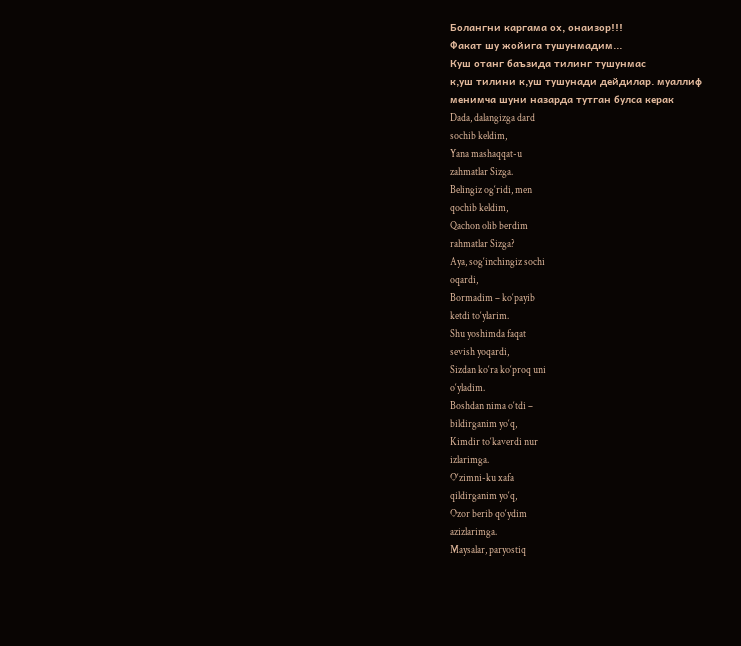Болангни каргама ох, онаизор!!!
Факат шу жойига тушунмадим...
Куш отанг баъзида тилинг тушунмас
к,уш тилини к,уш тушунади дейдилар. муаллиф
менимча шуни назарда тутган булса керак
Dada, dalangizga dard
sochib keldim,
Yana mashaqqat-u
zahmatlar Sizga.
Belingiz og‘ridi, men
qochib keldim,
Qachon olib berdim
rahmatlar Sizga?
Aya, sog‘inchingiz sochi
oqardi,
Bormadim – ko‘payib
ketdi to‘ylarim.
Shu yoshimda faqat
sevish yoqardi,
Sizdan ko‘ra ko‘proq uni
o‘yladim.
Boshdan nima o‘tdi –
bildirganim yo‘q,
Kimdir to‘kaverdi nur
izlarimga.
O‘zimni-ku xafa
qildirganim yo‘q,
Ozor berib qo‘ydim
azizlarimga.
Maysalar, paryostiq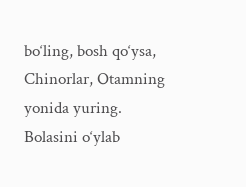bo‘ling, bosh qo‘ysa,
Chinorlar, Otamning
yonida yuring.
Bolasini o‘ylab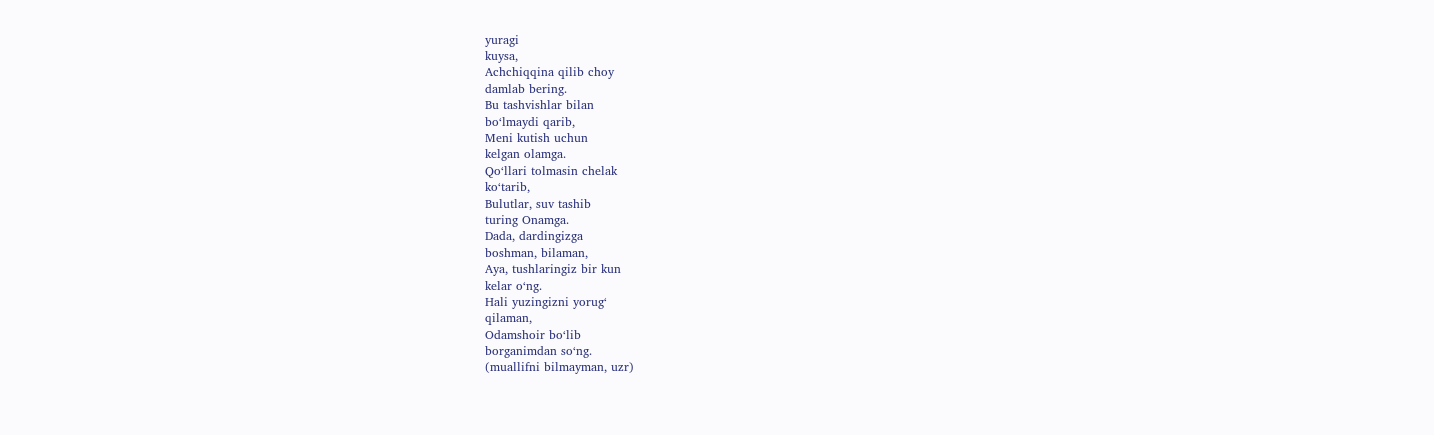yuragi
kuysa,
Achchiqqina qilib choy
damlab bering.
Bu tashvishlar bilan
bo‘lmaydi qarib,
Meni kutish uchun
kelgan olamga.
Qo‘llari tolmasin chelak
ko‘tarib,
Bulutlar, suv tashib
turing Onamga.
Dada, dardingizga
boshman, bilaman,
Aya, tushlaringiz bir kun
kelar o‘ng.
Hali yuzingizni yorug‘
qilaman,
Odamshoir bo‘lib
borganimdan so‘ng.
(muallifni bilmayman, uzr)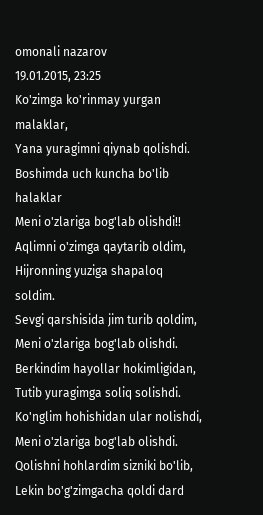omonali nazarov
19.01.2015, 23:25
Ko'zimga ko'rinmay yurgan malaklar,
Yana yuragimni qiynab qolishdi.
Boshimda uch kuncha bo'lib halaklar
Meni o'zlariga bog'lab olishdi!!
Aqlimni o'zimga qaytarib oldim,
Hijronning yuziga shapaloq soldim.
Sevgi qarshisida jim turib qoldim,
Meni o'zlariga bog'lab olishdi.
Berkindim hayollar hokimligidan,
Tutib yuragimga soliq solishdi.
Ko'nglim hohishidan ular nolishdi,
Meni o'zlariga bog'lab olishdi.
Qolishni hohlardim sizniki bo'lib,
Lekin bo'g'zimgacha qoldi dard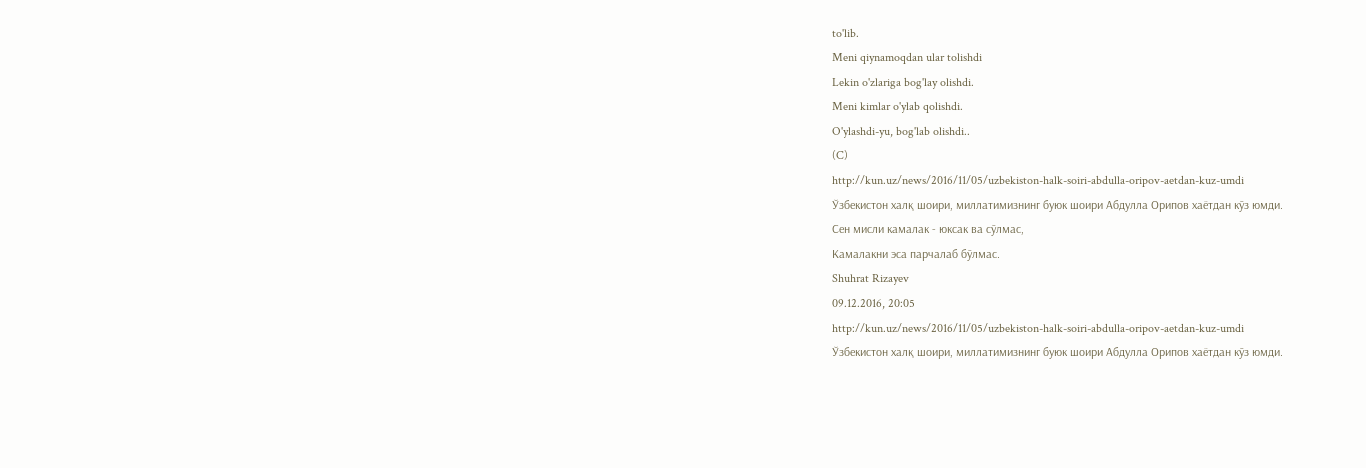to'lib.
Meni qiynamoqdan ular tolishdi
Lekin o'zlariga bog'lay olishdi.
Meni kimlar o'ylab qolishdi.
O'ylashdi-yu, bog'lab olishdi..
(C)
http://kun.uz/news/2016/11/05/uzbekiston-halk-soiri-abdulla-oripov-aetdan-kuz-umdi
Ўзбекистон халқ шоири, миллатимизнинг буюк шоири Абдулла Орипов хаётдан кўз юмди.
Сен мисли камалак - юксак ва сўлмас,
Камалакни эса парчалаб бўлмас.
Shuhrat Rizayev
09.12.2016, 20:05
http://kun.uz/news/2016/11/05/uzbekiston-halk-soiri-abdulla-oripov-aetdan-kuz-umdi
Ўзбекистон халқ шоири, миллатимизнинг буюк шоири Абдулла Орипов хаётдан кўз юмди.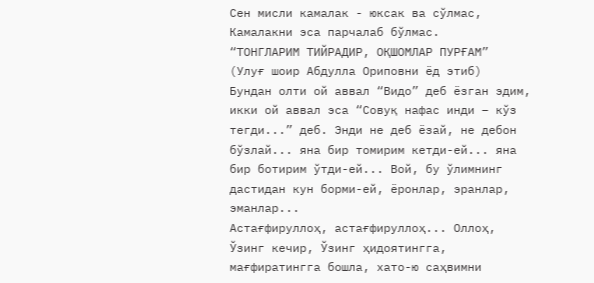Сен мисли камалак - юксак ва сўлмас,
Камалакни эса парчалаб бўлмас.
“ТОНГЛАРИМ ТИЙРАДИР, ОҚШОМЛАР ПУРҒАМ”
(Улуғ шоир Абдулла Ориповни ёд этиб)
Бундан олти ой аввал “Видо” деб ёзган эдим, икки ой аввал эса “Совуқ нафас инди – кўз тегди...” деб. Энди не деб ёзай, не дебон бўзлай... яна бир томирим кетди-ей... яна бир ботирим ўтди-ей... Вой, бу ўлимнинг дастидан кун борми-ей, ёронлар, эранлар, эманлар...
Астағфируллоҳ, астағфируллоҳ... Оллоҳ, Ўзинг кечир, Ўзинг ҳидоятингга, мағфиратингга бошла, хато-ю саҳвимни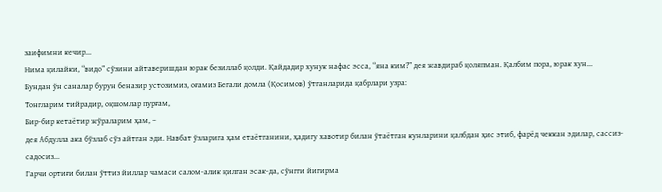заифимни кечир...
Нима қилайки, “видо” сўзини айтаверишдан юрак безиллаб қолди. Қайдадир хунук нафас эсса, “яна ким?” дея жавдираб қоляпман. Қалбим пора, юрак хун...
Бундан ўн саналар бурун беназир устозимиз, оғамиз Бегали домла (Қосимов) ўтганларида қабрлари узра:
Тонгларим тийрадир, оқшомлар пурғам,
Бир-бир кетаётир жўраларим ҳам, –
дея Абдулла ака бўзлаб сўз айтган эди. Навбат ўзларига ҳам етаётганини, ҳадигу хавотир билан ўтаётган кунларини қалбдан ҳис этиб, фарёд чеккан эдилар, сассиз-садосиз...
Гарчи ортиғи билан ўттиз йиллар чамаси салом-алик қилган эсак-да, сўнгги йигирма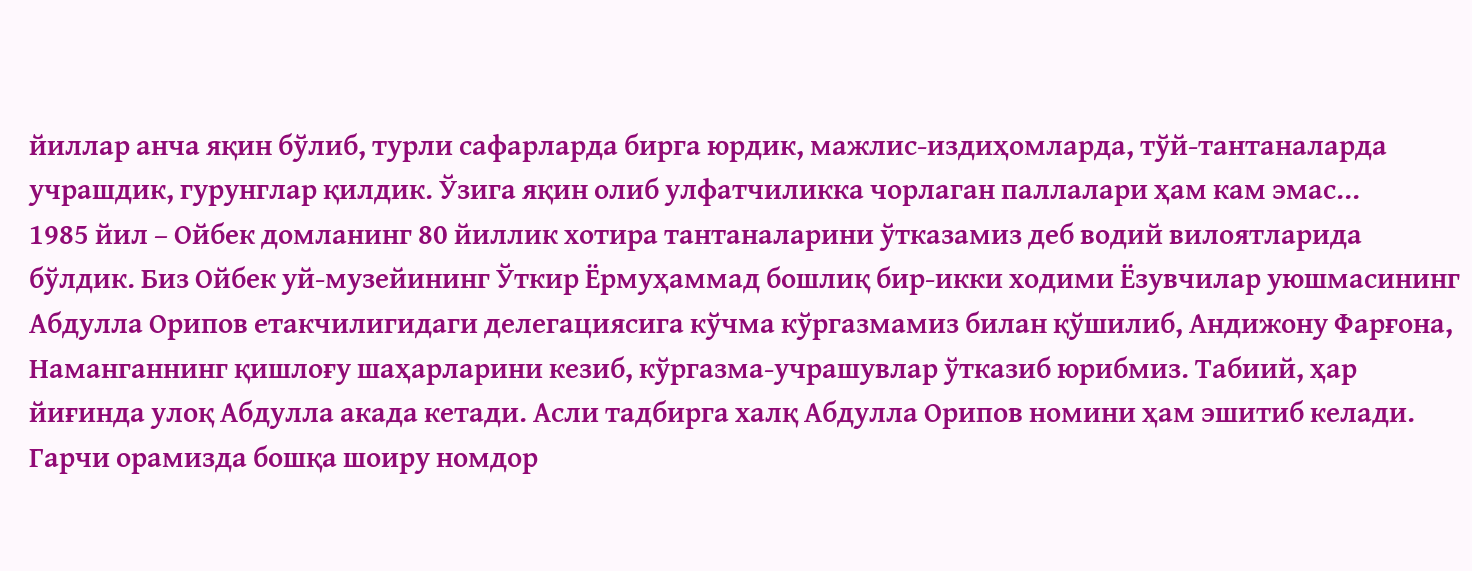йиллар анча яқин бўлиб, турли сафарларда бирга юрдик, мажлис-издиҳомларда, тўй-тантаналарда учрашдик, гурунглар қилдик. Ўзига яқин олиб улфатчиликка чорлаган паллалари ҳам кам эмас...
1985 йил – Ойбек домланинг 80 йиллик хотира тантаналарини ўтказамиз деб водий вилоятларида бўлдик. Биз Ойбек уй-музейининг Ўткир Ёрмуҳаммад бошлиқ бир-икки ходими Ёзувчилар уюшмасининг Абдулла Орипов етакчилигидаги делегациясига кўчма кўргазмамиз билан қўшилиб, Андижону Фарғона, Наманганнинг қишлоғу шаҳарларини кезиб, кўргазма-учрашувлар ўтказиб юрибмиз. Табиий, ҳар йиғинда улоқ Абдулла акада кетади. Асли тадбирга халқ Абдулла Орипов номини ҳам эшитиб келади. Гарчи орамизда бошқа шоиру номдор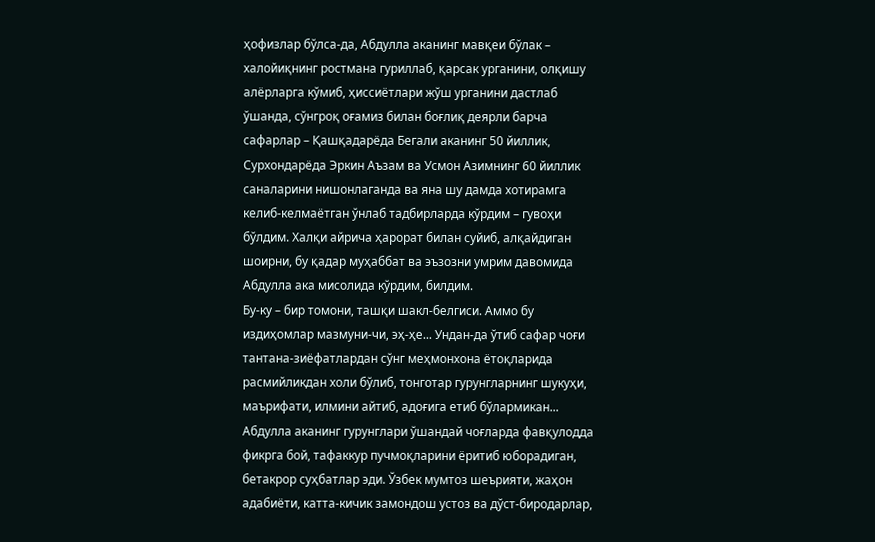ҳофизлар бўлса-да, Абдулла аканинг мавқеи бўлак – халойиқнинг ростмана гуриллаб, қарсак урганини, олқишу алёрларга кўмиб, ҳиссиётлари жўш урганини дастлаб ўшанда, сўнгроқ оғамиз билан боғлиқ деярли барча сафарлар – Қашқадарёда Бегали аканинг 50 йиллик, Сурхондарёда Эркин Аъзам ва Усмон Азимнинг 60 йиллик саналарини нишонлаганда ва яна шу дамда хотирамга келиб-келмаётган ўнлаб тадбирларда кўрдим – гувоҳи бўлдим. Халқи айрича ҳарорат билан суйиб, алқайдиган шоирни, бу қадар муҳаббат ва эъзозни умрим давомида Абдулла ака мисолида кўрдим, билдим.
Бу-ку – бир томони, ташқи шакл-белгиси. Аммо бу издиҳомлар мазмуни-чи, эҳ-ҳе... Ундан-да ўтиб сафар чоғи тантана-зиёфатлардан сўнг меҳмонхона ётоқларида расмийликдан холи бўлиб, тонготар гурунгларнинг шукуҳи, маърифати, илмини айтиб, адоғига етиб бўлармикан... Абдулла аканинг гурунглари ўшандай чоғларда фавқулодда фикрга бой, тафаккур пучмоқларини ёритиб юборадиган, бетакрор суҳбатлар эди. Ўзбек мумтоз шеърияти, жаҳон адабиёти, катта-кичик замондош устоз ва дўст-биродарлар,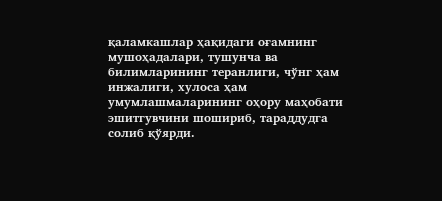қаламкашлар ҳақидаги оғамнинг мушоҳадалари, тушунча ва билимларининг теранлиги, чўнг ҳам инжалиги, хулоса ҳам умумлашмаларининг оҳору маҳобати эшитгувчини шошириб, тараддудга солиб қўярди.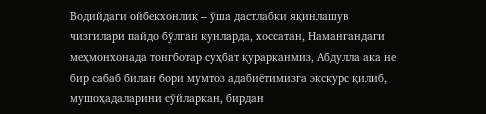Водийдаги ойбекхонлик – ўша дастлабки яқинлашув чизгилари пайдо бўлган кунларда, хоссатан, Намангандаги меҳмонхонада тонгботар суҳбат қурарканмиз, Абдулла ака не бир сабаб билан бори мумтоз адабиётимизга экскурс қилиб, мушоҳадаларини сўйларкан, бирдан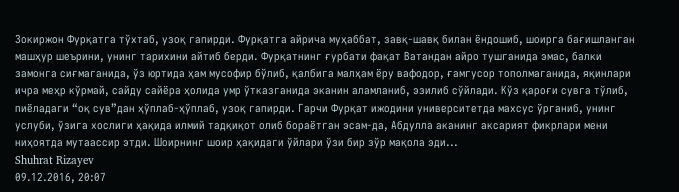Зокиржон Фурқатга тўхтаб, узоқ гапирди. Фурқатга айрича муҳаббат, завқ-шавқ билан ёндошиб, шоирга бағишланган машҳур шеърини, унинг тарихини айтиб берди. Фурқатнинг ғурбати фақат Ватандан айро тушганида эмас, балки замонга сиғмаганида, ўз юртида ҳам мусофир бўлиб, қалбига малҳам ёру вафодор, ғамгусор тополмаганида, яқинлари ичра меҳр кўрмай, сайду сайёра ҳолида умр ўтказганида эканин аламланиб, эзилиб сўйлади. Кўз қароғи сувга тўлиб, пиёладаги “оқ сув”дан ҳўплаб-ҳўплаб, узоқ гапирди. Гарчи Фурқат ижодини университетда махсус ўрганиб, унинг услуби, ўзига хослиги ҳақида илмий тадқиқот олиб бораётган эсам-да, Абдулла аканинг аксарият фикрлари мени ниҳоятда мутаассир этди. Шоирнинг шоир ҳақидаги ўйлари ўзи бир зўр мақола эди...
Shuhrat Rizayev
09.12.2016, 20:07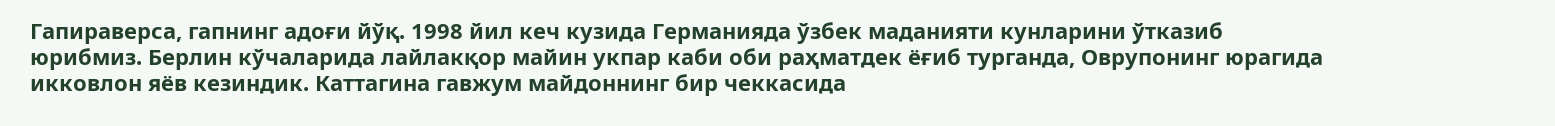Гапираверса, гапнинг адоғи йўқ. 1998 йил кеч кузида Германияда ўзбек маданияти кунларини ўтказиб юрибмиз. Берлин кўчаларида лайлакқор майин укпар каби оби раҳматдек ёғиб турганда, Оврупонинг юрагида икковлон яёв кезиндик. Каттагина гавжум майдоннинг бир чеккасида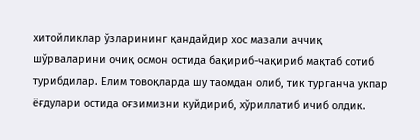хитойликлар ўзларининг қандайдир хос мазали аччиқ шўрваларини очиқ осмон остида бақириб-чақириб мақтаб сотиб турибдилар. Елим товоқларда шу таомдан олиб, тик турганча укпар ёғдулари остида оғзимизни куйдириб, хўриллатиб ичиб олдик.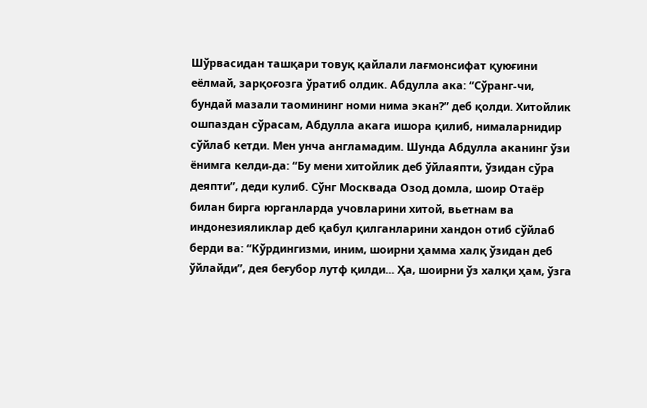Шўрвасидан ташқари товуқ қайлали лағмонсифат қуюғини еёлмай, зарқоғозга ўратиб олдик. Абдулла ака: “Сўранг-чи, бундай мазали таомининг номи нима экан?” деб қолди. Хитойлик ошпаздан сўрасам, Абдулла акага ишора қилиб, нималарнидир сўйлаб кетди. Мен унча англамадим. Шунда Абдулла аканинг ўзи ёнимга келди-да: “Бу мени хитойлик деб ўйлаяпти, ўзидан сўра деяпти”, деди кулиб. Сўнг Москвада Озод домла, шоир Отаёр билан бирга юрганларда учовларини хитой, вьетнам ва индонезияликлар деб қабул қилганларини хандон отиб сўйлаб берди ва: “Кўрдингизми, иним, шоирни ҳамма халқ ўзидан деб ўйлайди”, дея беғубор лутф қилди... Ҳа, шоирни ўз халқи ҳам, ўзга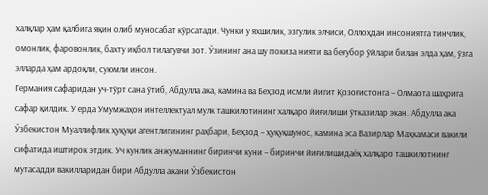халқлар ҳам қалбига яқин олиб муносабат кўрсатади. Чунки у яхшилик, эзгулик элчиси, Оллоҳдан инсониятга тинчлик, омонлик, фаровонлик, бахту иқбол тилагувчи зот. Ўзининг ана шу покиза нияти ва беғубор ўйлари билан элда ҳам, ўзга элларда ҳам ардоқли, суюмли инсон.
Германия сафаридан уч-тўрт сана ўтиб, Абдулла ака, камина ва Беҳзод исмли йигит Қозоғистонга – Олмаота шаҳрига сафар қилдик. У ерда Умумжаҳон интеллектуал мулк ташкилотининг халқаро йиғилиши ўтказилар экан. Абдулла ака Ўзбекистон Муаллифлик ҳуқуқи агентлигининг раҳбари, Беҳзод – ҳуқуқшунос, камина эса Вазирлар Маҳкамаси вакили сифатида иштирок этдик. Уч кунлик анжуманнинг биринчи куни – биринчи йиғилишидаёқ халқаро ташкилотнинг мутасадди вакилларидан бири Абдулла акани Ўзбекистон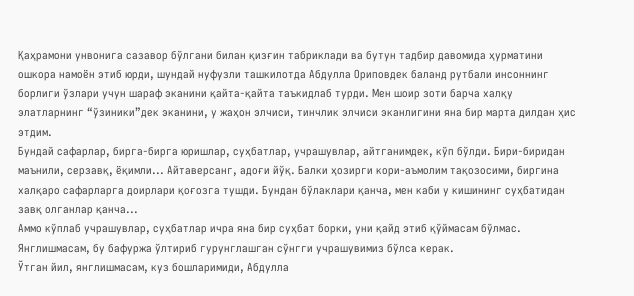Қаҳрамони унвонига сазавор бўлгани билан қизғин табриклади ва бутун тадбир давомида ҳурматини ошкора намоён этиб юрди, шундай нуфузли ташкилотда Абдулла Ориповдек баланд рутбали инсоннинг борлиги ўзлари учун шараф эканини қайта-қайта таъкидлаб турди. Мен шоир зоти барча халқу элатларнинг “ўзиники”дек эканини, у жаҳон элчиси, тинчлик элчиси эканлигини яна бир марта дилдан ҳис этдим.
Бундай сафарлар, бирга-бирга юришлар, суҳбатлар, учрашувлар, айтганимдек, кўп бўлди. Бири-биридан маънили, серзавқ, ёқимли... Айтаверсанг, адоғи йўқ. Балки ҳозирги кори-аъмолим тақозосими, биргина халқаро сафарларга доирлари қоғозга тушди. Бундан бўлаклари қанча, мен каби у кишининг суҳбатидан завқ олганлар қанча...
Аммо кўплаб учрашувлар, суҳбатлар ичра яна бир суҳбат борки, уни қайд этиб қўймасам бўлмас. Янглишмасам, бу бафуржа ўлтириб гурунглашган сўнгги учрашувимиз бўлса керак.
Ўтган йил, янглишмасам, куз бошларимиди, Абдулла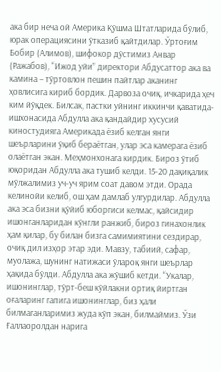ака бир неча ой Америка Қўшма Штатларида бўлиб, юрак операциясини ўтказиб қайтдилар. Ўртоғим Бобир (Алимов), шифокор дўстимиз Анвар (Ражабов), “Ижод уйи” директори Абдусаттор ака ва камина – тўртовлон пешин пайтлар аканинг ҳовлисига кириб бордик. Дарвоза очиқ, ичкарида ҳеч ким йўқдек. Билсак, пастки уйнинг иккинчи қаватида-ишхонасида Абдулла ака қандайдир хусусий киностудияга Америкада ёзиб келган янги шеърларини ўқиб бераётган, улар эса камерага ёзиб олаётган экан. Меҳмонхонага кирдик. Бироз ўтиб юқоридан Абдулла ака тушиб келди. 15-20 дақиқалик мўлжалимиз уч-уч ярим соат давом этди. Орада келинойи келиб, ош ҳам дамлаб улгурдилар. Абдулла ака эса бизни қўйиб юборгиси келмас, қайсидир ишонганларидан кўнгли ранжиб, бироз гинахонлик ҳам қилар, бу билан бизга самимиятини сездирар, очиқ дил изҳор этар эди. Мавзу, табиий, сафар, муолажа, шунинг натижаси ўлароқ янги шеърлар ҳақида бўлди. Абдулла ака жўшиб кетди. “Укалар, ишонинглар, тўрт-беш кўйлакни ортиқ йиртган оғаларинг гапига ишонинглар, биз ҳали билмаганларимиз жуда кўп экан, билмаймиз. Ўзи Ғаллаоролдан нарига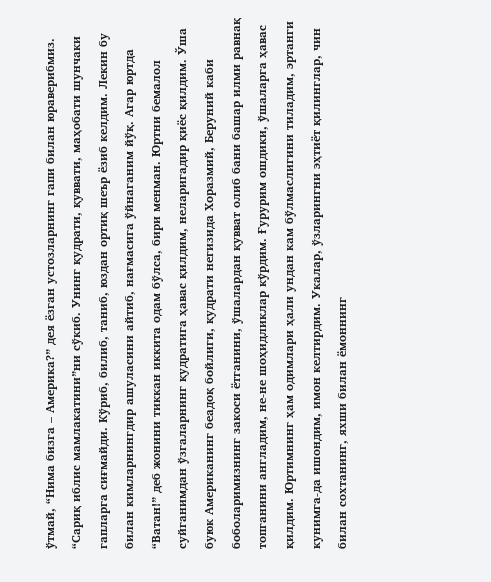ўтмай, “Нима бизга – Америка?” дея ёзган устозларнинг гапи билан юраверибмиз. “Сариқ иблис мамлакатини”ни сўкиб. Унинг қудрати, қуввати, маҳобати шунчаки гапларга сиғмайди. Кўриб, билиб, таниб, юздан ортиқ шеър ёзиб келдим. Лекин бу билан кимларнингдир ашуласини айтиб, нағмасига ўйнаганим йўқ. Агар юртда “Ватан!” деб жонини тиккан иккита одам бўлса, бири менман. Юртни бемалол суйганимдан ўзгаларнинг қудратига ҳавас қилдим, неларигадир қиёс қилдим. Ўша буюк Американинг беадоқ бойлиги, қудрати негизида Хоразмий, Беруний каби боболаримизнинг закоси ётганини, ўшалардан қувват олиб бани башар илми равнақ топганини англадим, не-не шоҳидликлар кўрдим. Ғурурим ошдики, ўшаларга ҳавас қилдим. Юртимнинг ҳам одимлари ҳали ундан кам бўлмаслигини тиладим, эртанги кунимга-да ишондим, имон келтирдим. Укалар, ўзларингни эҳтиёт қилинглар, чин билан сохтанинг, яхши билан ёмоннинг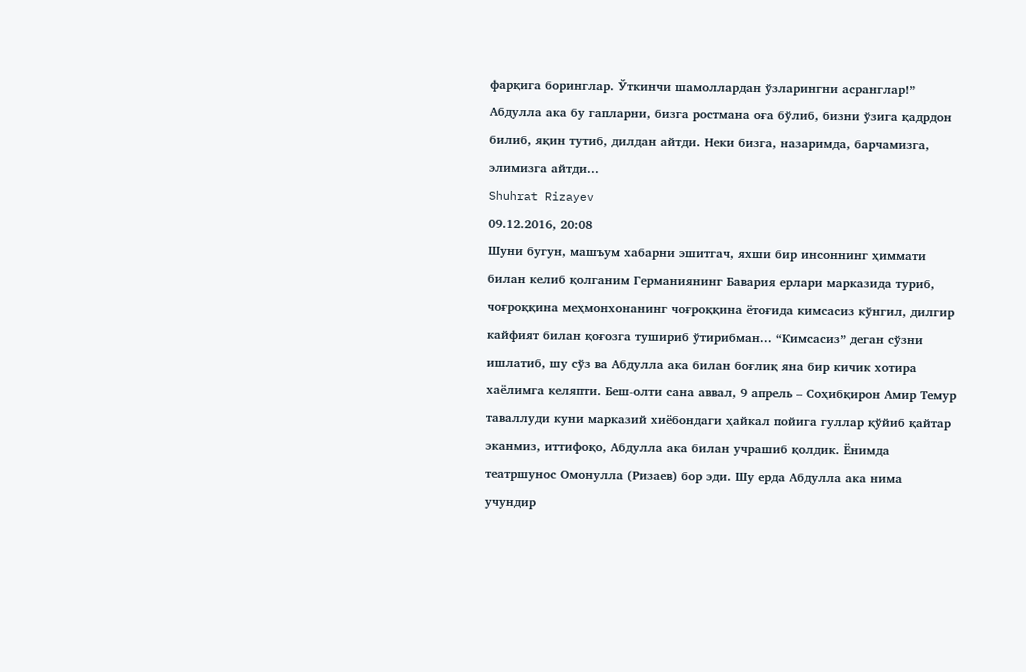фарқига боринглар. Ўткинчи шамоллардан ўзларингни асранглар!”
Абдулла ака бу гапларни, бизга ростмана оға бўлиб, бизни ўзига қадрдон билиб, яқин тутиб, дилдан айтди. Неки бизга, назаримда, барчамизга, элимизга айтди...
Shuhrat Rizayev
09.12.2016, 20:08
Шуни бугун, машъум хабарни эшитгач, яхши бир инсоннинг ҳиммати билан келиб қолганим Германиянинг Бавария ерлари марказида туриб, чоғроққина меҳмонхонанинг чоғроққина ётоғида кимсасиз кўнгил, дилгир кайфият билан қоғозга тушириб ўтирибман... “Кимсасиз” деган сўзни ишлатиб, шу сўз ва Абдулла ака билан боғлиқ яна бир кичик хотира хаёлимга келяпти. Беш-олти сана аввал, 9 апрель – Соҳибқирон Амир Темур таваллуди куни марказий хиёбондаги ҳайкал пойига гуллар қўйиб қайтар эканмиз, иттифоқо, Абдулла ака билан учрашиб қолдик. Ёнимда театршунос Омонулла (Ризаев) бор эди. Шу ерда Абдулла ака нима учундир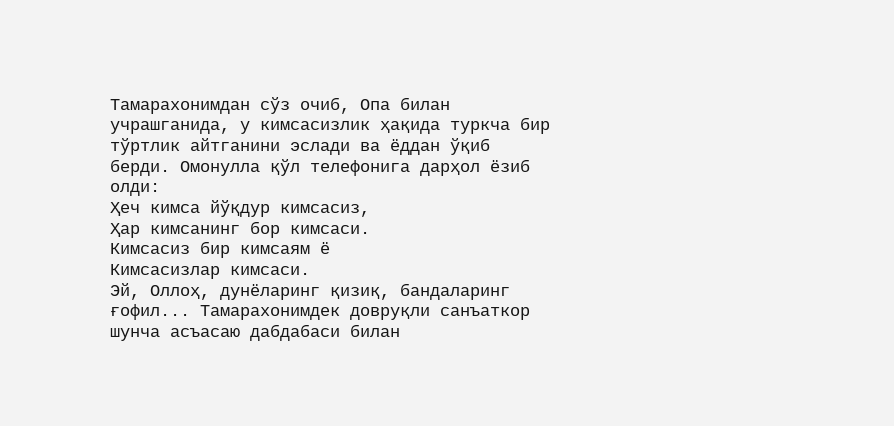Тамарахонимдан сўз очиб, Опа билан учрашганида, у кимсасизлик ҳақида туркча бир тўртлик айтганини эслади ва ёддан ўқиб берди. Омонулла қўл телефонига дарҳол ёзиб олди:
Ҳеч кимса йўқдур кимсасиз,
Ҳар кимсанинг бор кимсаси.
Кимсасиз бир кимсаям ё
Кимсасизлар кимсаси.
Эй, Оллоҳ, дунёларинг қизиқ, бандаларинг ғофил... Тамарахонимдек довруқли санъаткор шунча асъасаю дабдабаси билан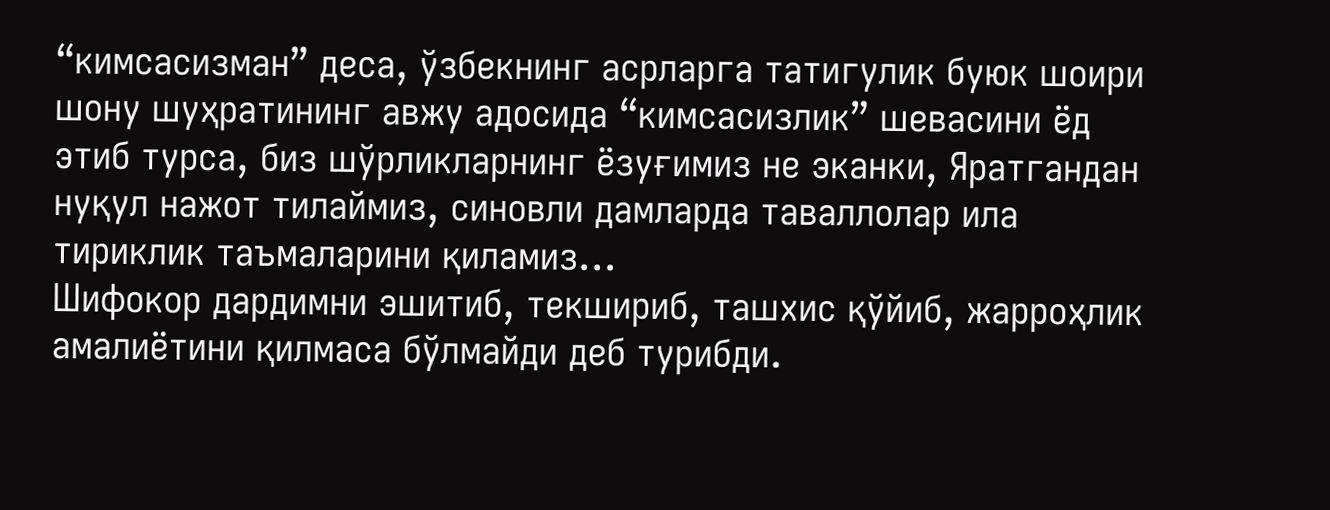“кимсасизман” деса, ўзбекнинг асрларга татигулик буюк шоири шону шуҳратининг авжу адосида “кимсасизлик” шевасини ёд этиб турса, биз шўрликларнинг ёзуғимиз не эканки, Яратгандан нуқул нажот тилаймиз, синовли дамларда таваллолар ила тириклик таъмаларини қиламиз...
Шифокор дардимни эшитиб, текшириб, ташхис қўйиб, жарроҳлик амалиётини қилмаса бўлмайди деб турибди.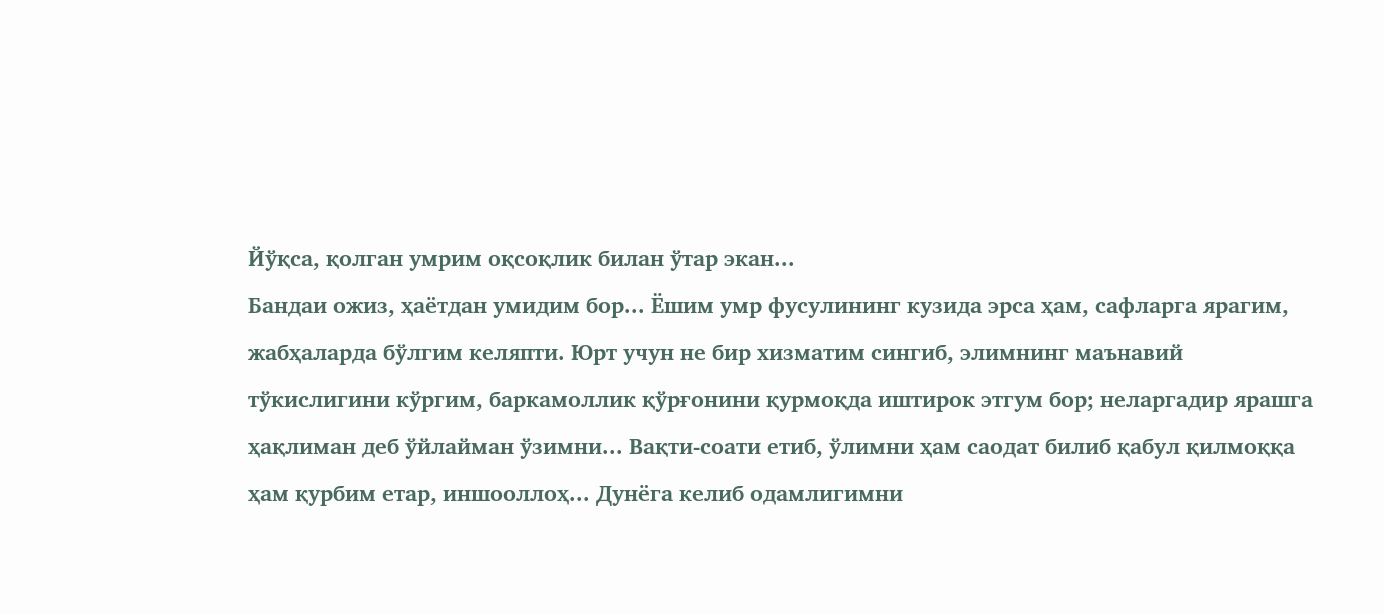Йўқса, қолган умрим оқсоқлик билан ўтар экан...
Бандаи ожиз, ҳаётдан умидим бор... Ёшим умр фусулининг кузида эрса ҳам, сафларга ярагим, жабҳаларда бўлгим келяпти. Юрт учун не бир хизматим сингиб, элимнинг маънавий тўкислигини кўргим, баркамоллик қўрғонини қурмоқда иштирок этгум бор; неларгадир ярашга ҳақлиман деб ўйлайман ўзимни... Вақти-соати етиб, ўлимни ҳам саодат билиб қабул қилмоққа ҳам қурбим етар, иншооллоҳ... Дунёга келиб одамлигимни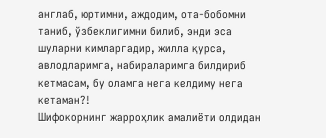англаб, юртимни, аждодим, ота-бобомни таниб, ўзбеклигимни билиб, энди эса шуларни кимларгадир, жилла қурса, авлодларимга, набираларимга билдириб кетмасам, бу оламга нега келдиму нега кетаман?!
Шифокорнинг жарроҳлик амалиёти олдидан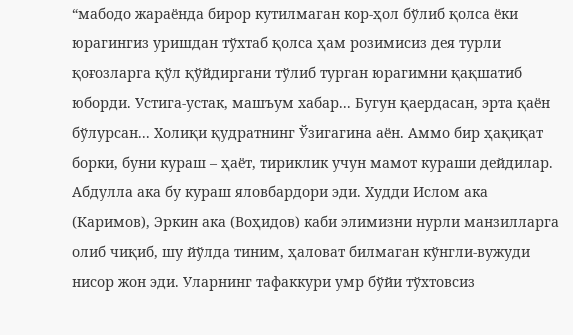“мабодо жараёнда бирор кутилмаган кор-ҳол бўлиб қолса ёки юрагингиз уришдан тўхтаб қолса ҳам розимисиз дея турли қоғозларга қўл қўйдиргани тўлиб турган юрагимни қақшатиб юборди. Устига-устак, машъум хабар... Бугун қаердасан, эрта қаён бўлурсан... Холиқи қудратнинг Ўзигагина аён. Аммо бир ҳақиқат борки, буни кураш – ҳаёт, тириклик учун мамот кураши дейдилар. Абдулла ака бу кураш яловбардори эди. Худди Ислом ака (Каримов), Эркин ака (Воҳидов) каби элимизни нурли манзилларга олиб чиқиб, шу йўлда тиним, ҳаловат билмаган кўнгли-вужуди нисор жон эди. Уларнинг тафаккури умр бўйи тўхтовсиз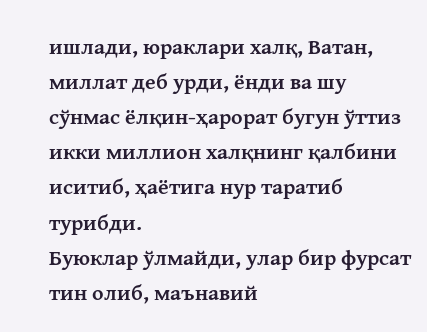ишлади, юраклари халқ, Ватан, миллат деб урди, ёнди ва шу сўнмас ёлқин-ҳарорат бугун ўттиз икки миллион халқнинг қалбини иситиб, ҳаётига нур таратиб турибди.
Буюклар ўлмайди, улар бир фурсат тин олиб, маънавий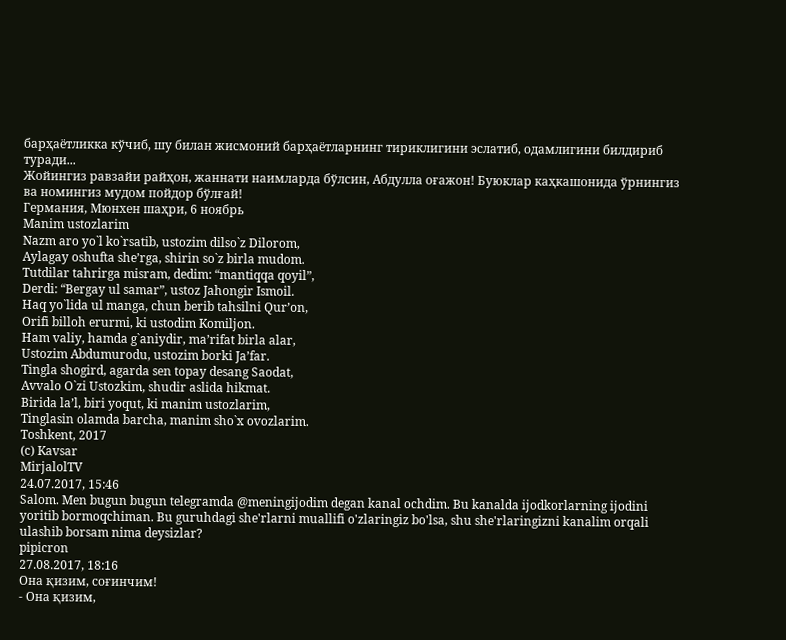барҳаётликка кўчиб, шу билан жисмоний барҳаётларнинг тириклигини эслатиб, одамлигини билдириб туради...
Жойингиз равзайи райҳон, жаннати наимларда бўлсин, Абдулла оғажон! Буюклар каҳкашонида ўрнингиз ва номингиз мудом пойдор бўлғай!
Германия, Мюнхен шаҳри, 6 ноябрь
Manim ustozlarim
Nazm aro yo`l ko`rsatib, ustozim dilso`z Dilorom,
Aylagay oshufta she’rga, shirin so`z birla mudom.
Tutdilar tahrirga misram, dedim: “mantiqqa qoyil”,
Derdi: “Bergay ul samar”, ustoz Jahongir Ismoil.
Haq yo`lida ul manga, chun berib tahsilni Qur’on,
Orifi billoh erurmi, ki ustodim Komiljon.
Ham valiy, hamda g`aniydir, ma’rifat birla alar,
Ustozim Abdumurodu, ustozim borki Ja’far.
Tingla shogird, agarda sen topay desang Saodat,
Avvalo O`zi Ustozkim, shudir aslida hikmat.
Birida la’l, biri yoqut, ki manim ustozlarim,
Tinglasin olamda barcha, manim sho`x ovozlarim.
Toshkent, 2017
(c) Kavsar
MirjalolTV
24.07.2017, 15:46
Salom. Men bugun bugun telegramda @meningijodim degan kanal ochdim. Bu kanalda ijodkorlarning ijodini yoritib bormoqchiman. Bu guruhdagi she'rlarni muallifi o'zlaringiz bo'lsa, shu she'rlaringizni kanalim orqali ulashib borsam nima deysizlar?
pipicron
27.08.2017, 18:16
Она қизим, соғинчим!
- Она қизим,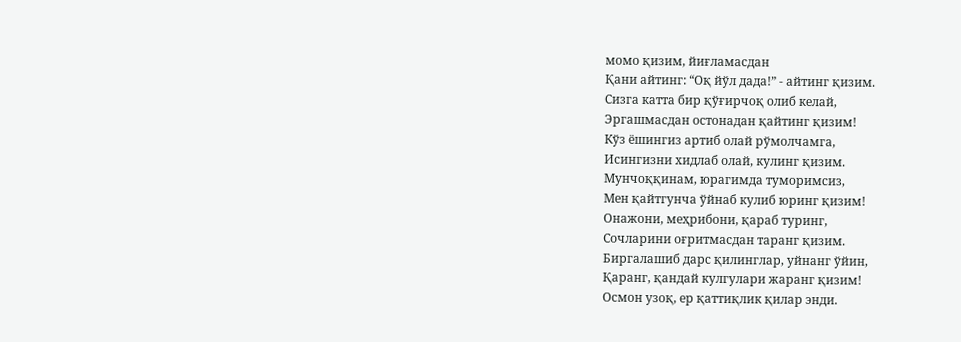момо қизим, йиғламасдан
Қани айтинг: “Оқ йўл дада!” - айтинг қизим.
Сизга катта бир қўғирчоқ олиб келай,
Эргашмасдан остонадан қайтинг қизим!
Кўз ёшингиз артиб олай рўмолчамга,
Исингизни хидлаб олай, кулинг қизим.
Мунчоққинам, юрагимда туморимсиз,
Мен қайтгунча ўйнаб кулиб юринг қизим!
Онажони, меҳрибони, қараб туринг,
Сочларини оғритмасдан таранг қизим.
Биргалашиб дарс қилинглар, уйнанг ўйин,
Қаранг, қандай кулгулари жаранг қизим!
Осмон узоқ, ер қаттиқлик қилар энди.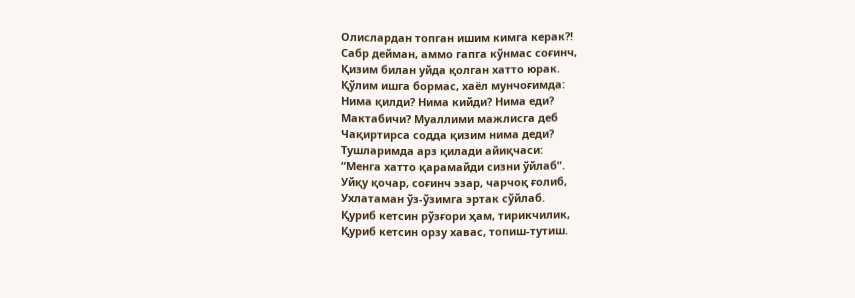Олислардан топган ишим кимга керак?!
Сабр дейман, аммо гапга кўнмас соғинч,
Қизим билан уйда қолган хатто юрак.
Қўлим ишга бормас, хаёл мунчоғимда:
Нима қилди? Нима кийди? Нима еди?
Мактабичи? Муаллими мажлисга деб
Чақиртирса содда қизим нима деди?
Тушларимда арз қилади айиқчаси:
“Менга хатто қарамайди сизни ўйлаб”.
Уйқу қочар, соғинч эзар, чарчоқ ғолиб,
Ухлатаман ўз-ўзимга эртак сўйлаб.
Қуриб кетсин рўзғори ҳам, тирикчилик,
Қуриб кетсин орзу хавас, топиш-тутиш.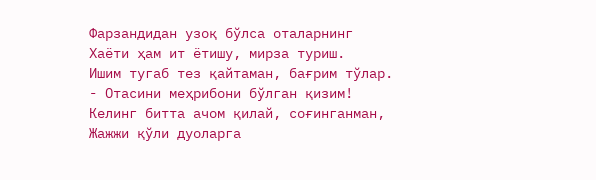Фарзандидан узоқ бўлса оталарнинг
Хаёти ҳам ит ётишу, мирза туриш.
Ишим тугаб тез қайтаман, бағрим тўлар.
- Отасини меҳрибони бўлган қизим!
Келинг битта ачом қилай, соғинганман,
Жажжи қўли дуоларга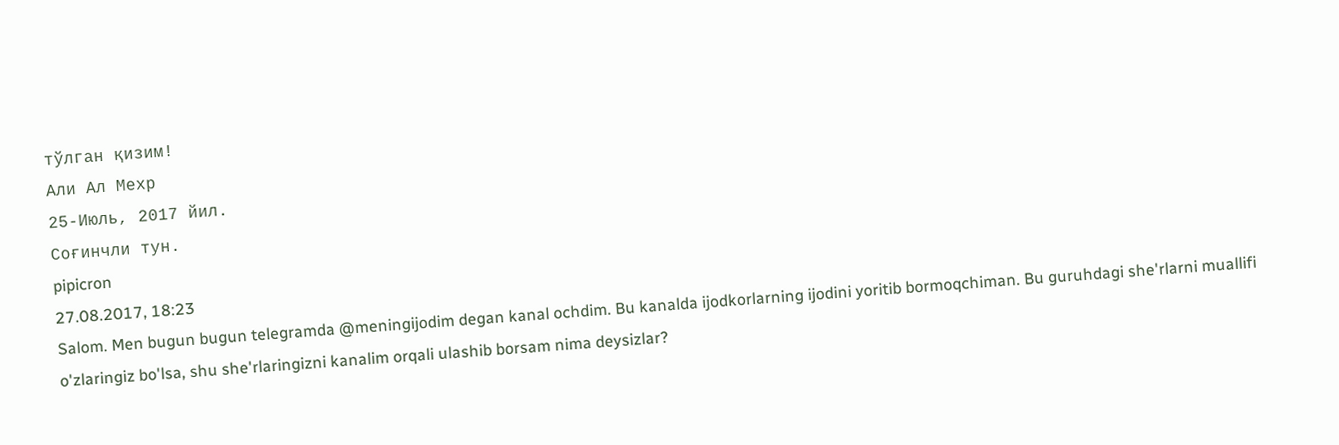тўлган қизим!
Али Ал Мехр
25-Июль, 2017 йил.
Соғинчли тун.
pipicron
27.08.2017, 18:23
Salom. Men bugun bugun telegramda @meningijodim degan kanal ochdim. Bu kanalda ijodkorlarning ijodini yoritib bormoqchiman. Bu guruhdagi she'rlarni muallifi o'zlaringiz bo'lsa, shu she'rlaringizni kanalim orqali ulashib borsam nima deysizlar?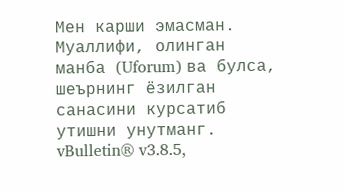Мен карши эмасман. Муаллифи, олинган манба (Uforum) ва булса, шеърнинг ёзилган санасини курсатиб утишни унутманг.
vBulletin® v3.8.5,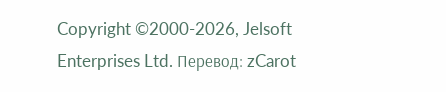Copyright ©2000-2026, Jelsoft Enterprises Ltd. Перевод: zCarot